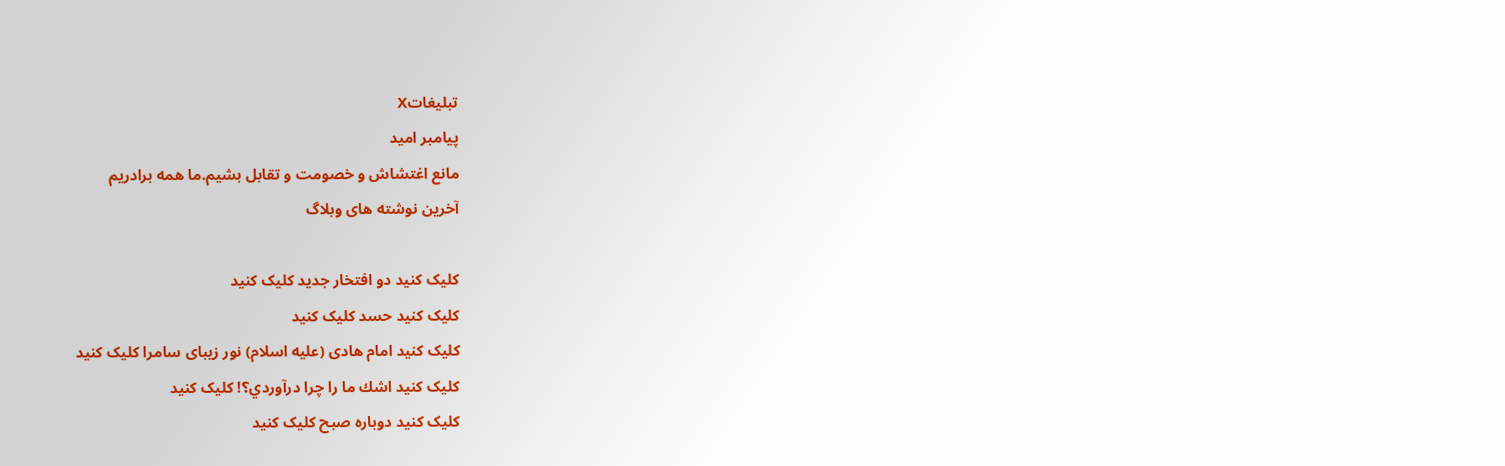تبليغاتX
پیامبر امید
مانع اغتشاش و خصومت و تقابل بشیم.ما همه برادریم
آخرین نوشته های وبلاگ

کلیک کنید دو افتخار جدید کلیک کنید
کلیک کنید حسد کلیک کنید
کلیک کنید امام هادی (علیه اسلام) نور زیبای سامرا کلیک کنید
کلیک کنید اشك ما را چرا درآوردي؟! کلیک کنید
کلیک کنید دوباره صبح کلیک کنید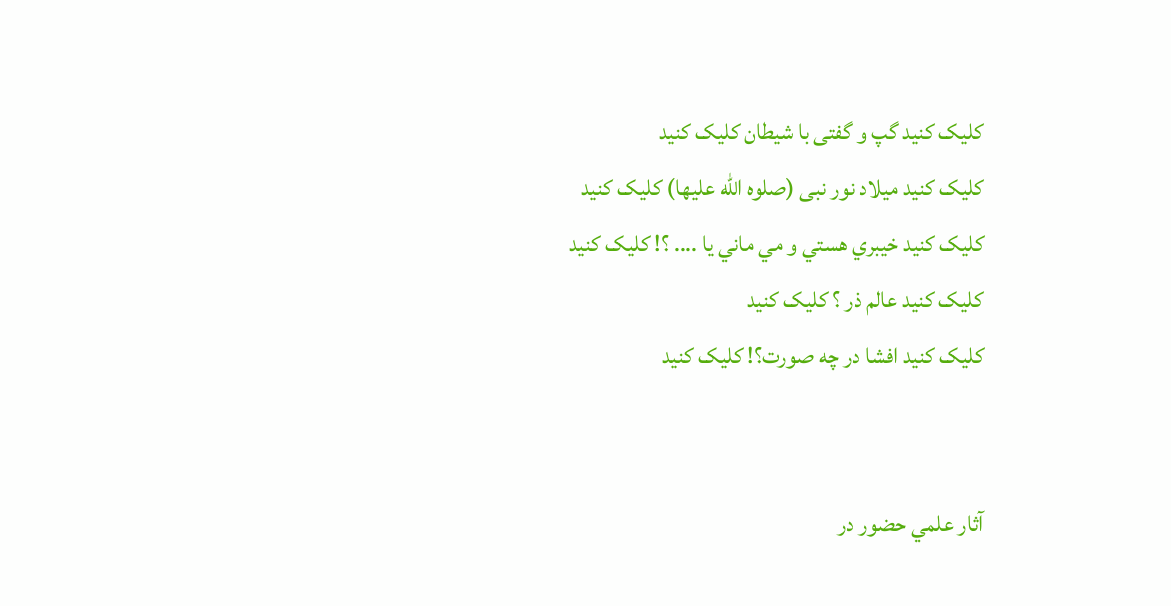کلیک کنید گپ و گفتی با شیطان کلیک کنید
کلیک کنید میلاد نور نبی (صلوه الله علیها) کلیک کنید
کلیک کنید خيبري هستي و مي ماني یا .... ؟! کلیک کنید
کلیک کنید عالم ذر ؟ کلیک کنید
کلیک کنید افشا در چه صورت؟! کلیک کنید


آثار علمي حضور در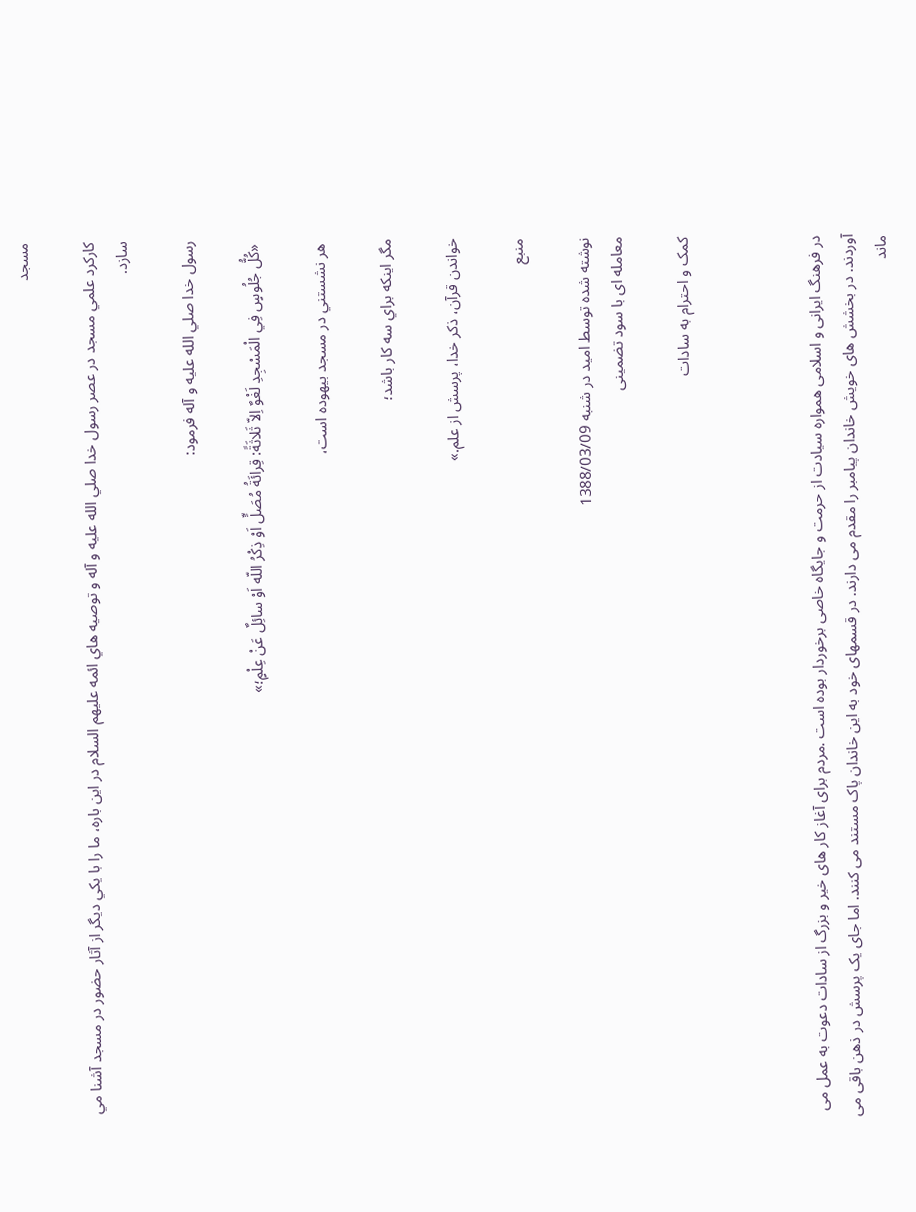مسجد

كاركرد علمي مسجد در عصر رسول خدا صلي الله عليه و آله و توصيه هاي ائمه عليهم السلام در اين باره، ما را با يكي ديگر از آثار حضور در مسجد آشنا مي سازد.

رسول خدا صلي الله عليه و آله فرمود:

 «كُلُّ جُلُوسٍ فِي الْمَسْجِدِ لَغْوٌ اِلاّ ثَلاثَةً: قِرائَةُ مُصَلٍّ اَوْ ذِكْرُ اللّه اَوْ سائِلٌ عَنْ عِلْمٍ؛»

 هر نشستني در مسجد بيهوده است،

مگر اينكه براي سه كار باشد؛

خواندن قرآن، ذكر خدا، پرسش از علم.»

منبع

نوشته شده توسط امید در شنبه 1388/03/09
معامله ای با سود تضمینی

کمک و احترام به سادات



در فرهنگ ایرانی و اسلامی همواره سیادت از حرمت و جایگاه خاصی برخوردار بوده است .مردم برای آغاز کار های خیر و بزرگ از سادات دعوت به عمل می آوردند. در بخشش های خویش خاندان پیامبر را مقدم می دارند. در قسمهای خود به این خاندان پاک مستند می کنند. اما جای یک پرسش در ذهن باقی می ماند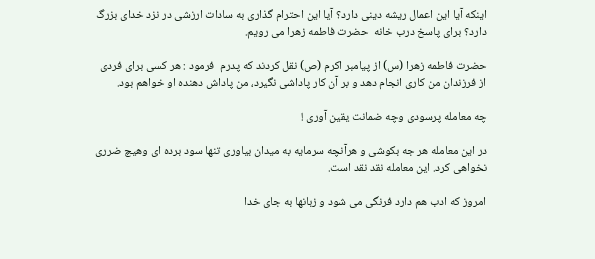اینکه آیا این اعمال ریشه دینی دارد؟ آیا این احترام گذاری به سادات ارزشی در نزد خدای بزرگ دارد؟ برای پاسخ درب خانه  حضرت فاطمه زهرا می رویم.

حضرت فاطمه زهرا (س) از پیامبر اكرم (ص) نقل كردند كه پدرم  فرمود : هر كسى براى فردى از فرزندان من كارى انجام دهد و بر آن كار پاداشى نگیرد، من پاداش دهنده او خواهم بود.

چه معامله پرسودی وچه ضمانت یقین آوری !

در این معامله هر جه بکوشی و هرآنچه سرمایه به میدان بیاوری تنها سود برده ای وهیچ ضرری نخواهی کرد. این معامله نقد نقد است.

امروز که ادب هم دارد فرنگی می شود و زبانها به جای خدا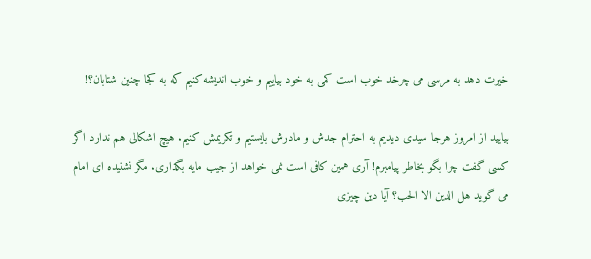خیرت دهد به مرسی می چرخد خوب است کمی به خود بیاییم و خوب اندیشه کنیم که به کجا چنین شتابان؟!

بیایید از امروز هرجا سیدی دیدیم به احترام جدش و مادرش بایستیم و تکریمش کنیم. هیچ اشکالی هم ندارد اگر کسی گفت چرا بگو بخاطر پیامبرم! آری همین کافی است نمی خواهد از جیب مایه بگذاری. مگر نشنیده ای امام می گوید هل الدین الا الحب؟ آیا دین چیزی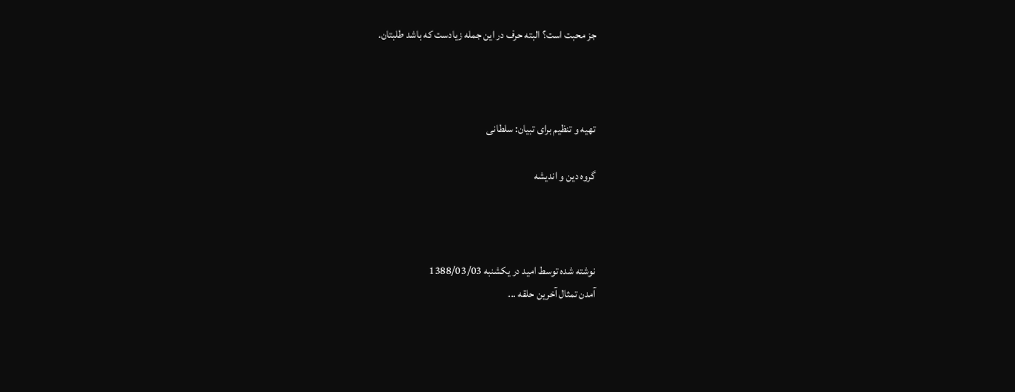جز محبت است؟ البته حرف در این جمله زیادست که باشد طلبتان.



تهیه و تنظیم برای تبیان: سلطانی

گروه دین و اندیشه



نوشته شده توسط امید در یکشنبه 1388/03/03
آمدن تمثال آخرین حلقه ...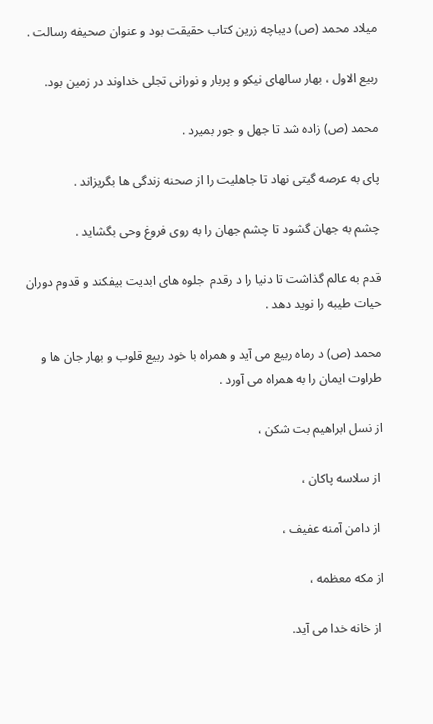میلاد محمد (ص) دیباچه زرین کتاب حقیقت بود و عنوان صحیفه رسالت .

ربیع الاول ، بهار سالهای نیکو و پربار و نورانی تجلی خداوند در زمین بود.

محمد (ص) زاده شد تا جهل و جور بمیرد .

پای به عرصه گیتی نهاد تا جاهلیت را از صحنه زندگی ها بگریزاند .

چشم به جهان گشود تا چشم جهان را به روی فروغ وحی بگشاید .

قدم به عالم گذاشت تا دنیا را د رقدم  جلوه های ابدیت بیفکند و قدوم دوران حیات طیبه را نوید دهد .

محمد (ص) د رماه ربیع می آید و همراه با خود ربیع قلوب و بهار جان ها و طراوت ایمان را به همراه می آورد .

از نسل ابراهیم بت شکن ،

 از سلاسه پاکان ،

 از دامن آمنه عفیف ،

از مکه معظمه ،

 از خانه خدا می آید.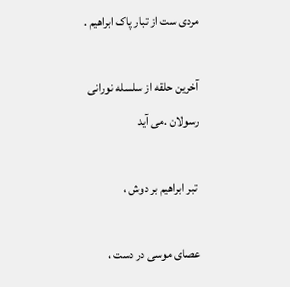مردی ست از تبار پاک ابراهیم .

آخرین حلقه از سلسله نورانی رسولان .می آید

 تبر ابراهیم بر دوش ،

عصای موسی در دست ،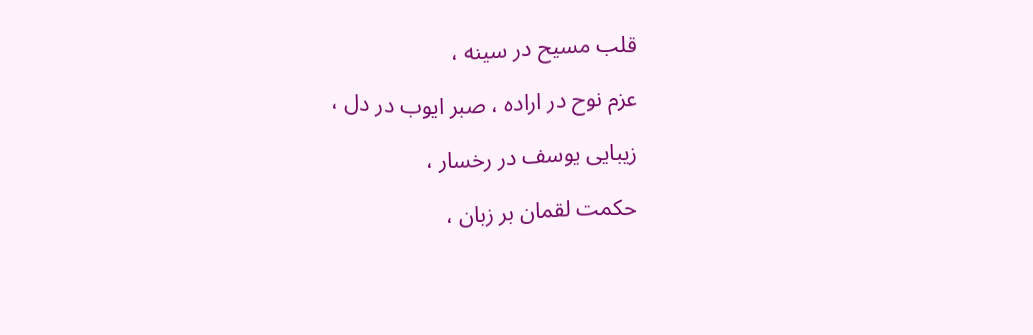قلب مسیح در سینه ،

عزم نوح در اراده ، صبر ایوب در دل ،

زیبایی یوسف در رخسار ،

حکمت لقمان بر زبان ،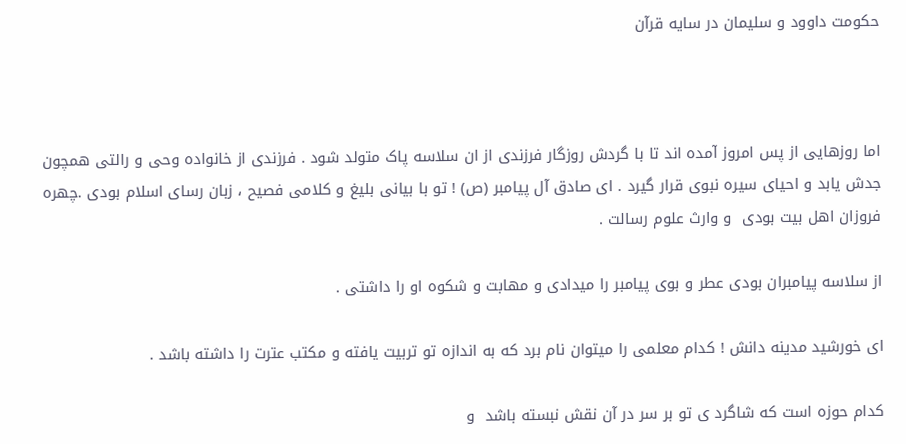حکومت داوود و سلیمان در سایه قرآن



اما روزهایی از پس امروز آمده اند تا با گردش روزگار فرزندی از ان سلاسه پاک متولد شود . فرزندی از خانواده وحی و رالتی همچون جدش یابد و احیای سیره نبوی قرار گیرد . ای صادق آل پیامبر (ص) ! تو با بیانی بلیغ و کلامی فصیح ، زبان رسای اسلام بودی .چهره فروزان اهل بیت بودی  و وارث علوم رسالت .

از سلاسه پیامبران بودی عطر و بوی پیامبر را میدادی و مهابت و شکوه او را داشتی .

ای خورشید مدینه دانش ! کدام معلمی را میتوان نام برد که به اندازه تو تربیت یافته و مکتب عترت را داشته باشد .

کدام حوزه است که شاگرد ی تو بر سر در آن نقش نبسته باشد  و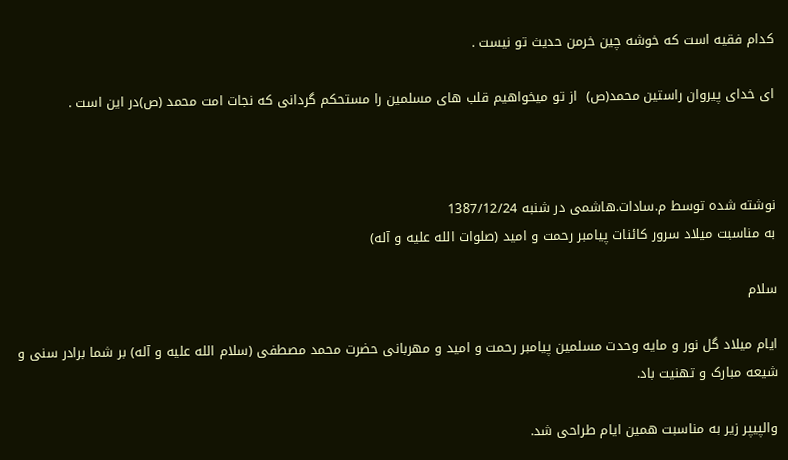کدام فقیه است که خوشه چین خرمن حدیث تو نیست .

ای خدای پیروان راستین محمد(ص)  از تو میخواهیم قلب های مسلمین را مستحکم گردانی که نجات امت محمد (ص)در این است .



نوشته شده توسط م.سادات.هاشمی در شنبه 1387/12/24
به مناسبت میلاد سرور کائنات پیامبر رحمت و امید (صلوات الله علیه و آله)

سلام

ایام میلاد گل نور و مایه وحدت مسلمین پیامبر رحمت و امید و مهربانی حضرت محمد مصطفی (سلام الله علیه و آله) بر شما برادر سنی و شیعه مبارک و تهنیت باد.

والپیپر زیر به مناسبت همین ایام طراحی شد.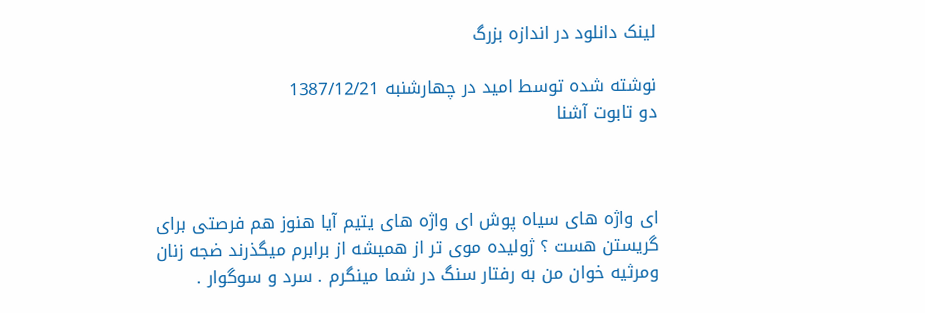لینک دانلود در اندازه بزرگ

نوشته شده توسط امید در چهارشنبه 1387/12/21
دو تابوت آشنا



ای واژه های سیاه پوش ای واژه های یتیم آیا هنوز هم فرصتی برای گریستن هست ؟ ژولیده موی تر از همیشه از برابرم میگذرند ضجه زنان ومرثیه خوان من به رفتار سنگ در شما مینگرم . سرد و سوگوار .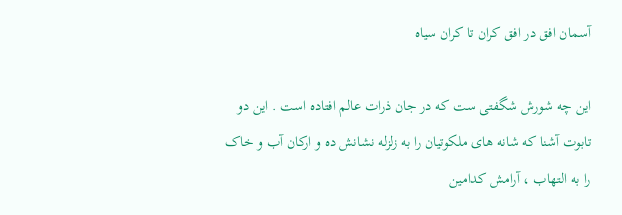آسمان افق در افق کران تا کران سیاه

این چه شورش شگفتی ست که در جان ذرات عالم افتاده است . این دو تابوت آشنا که شانه های ملکوتیان را به زلزله نشانش ده و ارکان آب و خاک را به التهاب ، آرامش کدامین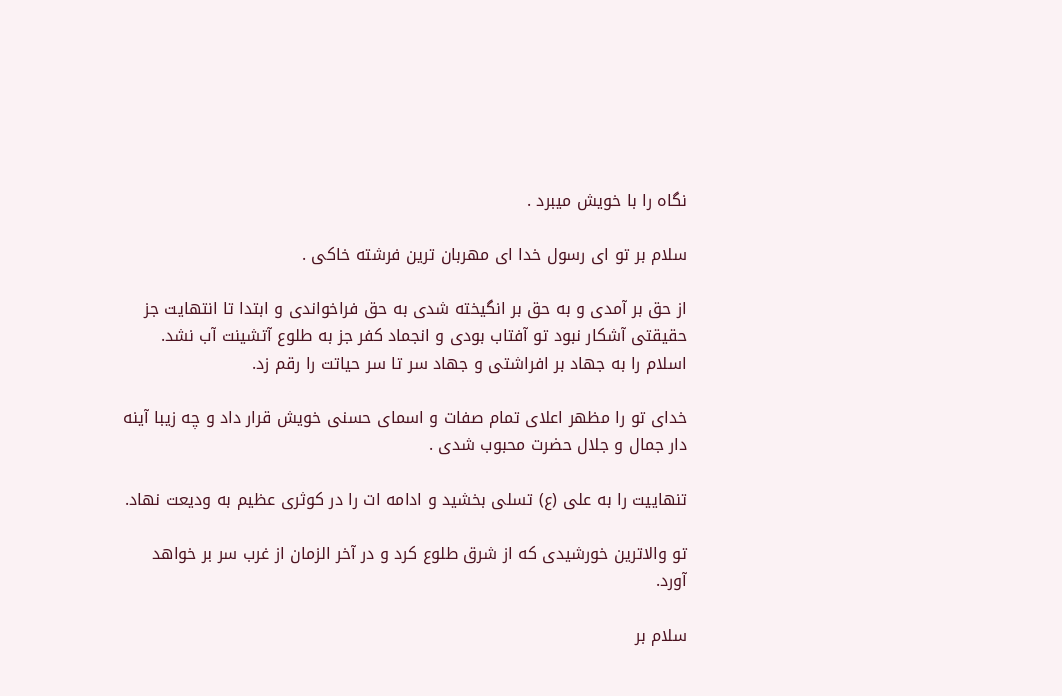نگاه را با خویش میبرد .

سلام بر تو ای رسول خدا ای مهربان ترین فرشته خاکی .

از حق بر آمدی و به حق بر انگیخته شدی به حق فراخواندی و ابتدا تا انتهایت جز حقیقتی آشکار نبود تو آفتاب بودی و انجماد کفر جز به طلوع آتشینت آب نشد. اسلام را به جهاد بر افراشتی و جهاد سر تا سر حیاتت را رقم زد.

خدای تو را مظهر اعلای تمام صفات و اسمای حسنی خویش قرار داد و چه زیبا آینه دار جمال و جلال حضرت محبوب شدی .

تنهاییت را به علی (ع) تسلی بخشید و ادامه ات را در کوثری عظیم به ودیعت نهاد.

تو والاترین خورشیدی که از شرق طلوع کرد و در آخر الزمان از غرب سر بر خواهد آورد.

سلام بر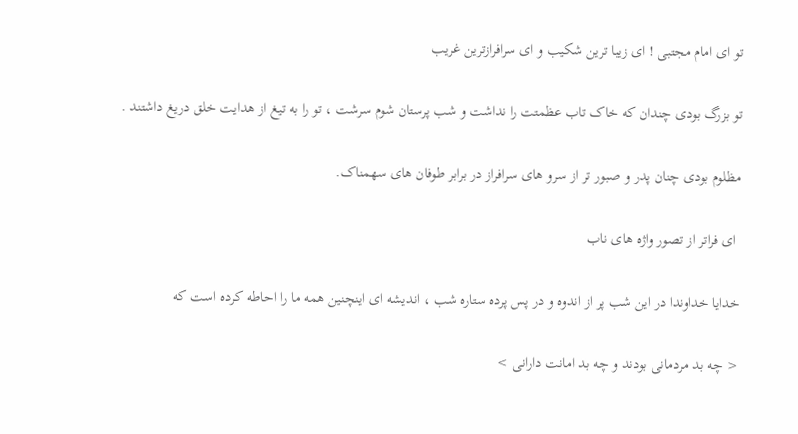تو ای امام مجتبی ! ای زیبا ترین شکیب و ای سرافرازترین غریب

تو بزرگ بودی چندان که خاک تاب عظمتت را نداشت و شب پرستان شوم سرشت ، تو را به تیغ از هدایت خلق دریغ داشتند .

مظلوم بودی چنان پدر و صبور تر از سرو های سرافراز در برابر طوفان های سهمناک.

 ای فراتر از تصور واژه های ناب

خدایا خداوندا در این شب پر از اندوه و در پس پرده ستاره شب ، اندیشه ای اینچنین همه ما را احاطه کرده است که

< چه بد مردمانی بودند و چه بد امانت دارانی >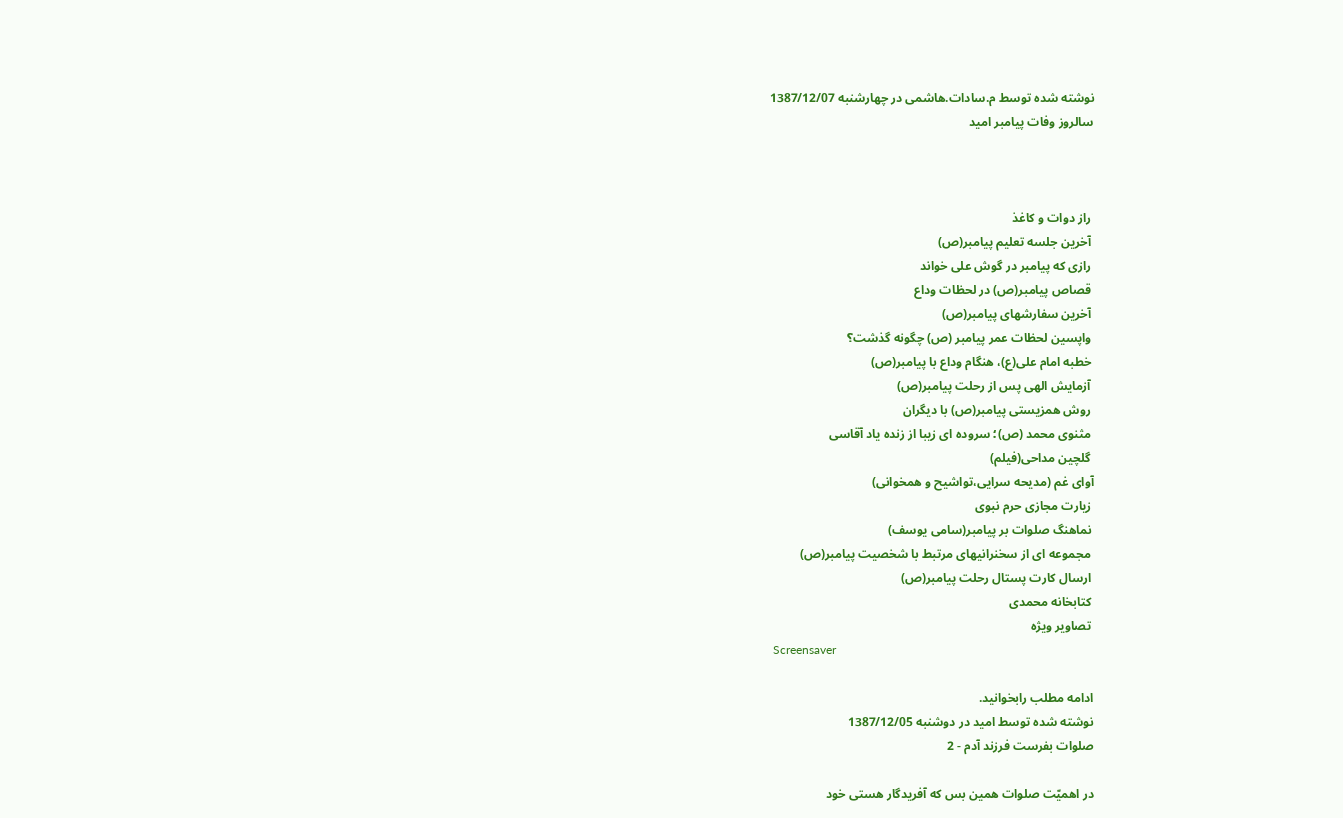نوشته شده توسط م.سادات.هاشمی در چهارشنبه 1387/12/07
سالروز وفات پیامبر امید



 راز دوات و کاغذ
 آخرین جلسه تعلیم پیامبر(ص)
 رازی که پیامبر در گوش علی خواند
 قصاص پیامبر(ص) در لحظات وداع
 آخرین سفارشهای پیامبر(ص)
 واپسین لحظات عمر پیامبر (ص) چگونه گذشت؟
 خطبه امام علی(ع)، هنگام وداع با پیامبر(ص)
 آزمایش الهی پس از رحلت پیامبر(ص)
 روش همزیستی پیامبر(ص) با دیگران
 مثنوی محمد (ص)؛ سروده ای زیبا از زنده یاد آقاسی
 گلچین مداحی(فیلم)
آوای غم (مدیحه سرایی،تواشیح و همخوانی)
 زیارت مجازی حرم نبوی
 نماهنگ صلوات بر پیامبر(سامی یوسف)
 مجموعه ای از سخنرانیهای مرتبط با شخصیت پیامبر(ص)
 ارسال كارت پستال رحلت پیامبر(ص)
 کتابخانه محمدی
 تصاویر ویژه
 Screensaver

ادامه مطلب رابخوانید.
نوشته شده توسط امید در دوشنبه 1387/12/05
صلوات بفرست فرزند آدم - 2

در اهميّت صلوات همين بس كه آفريدگار هستى خود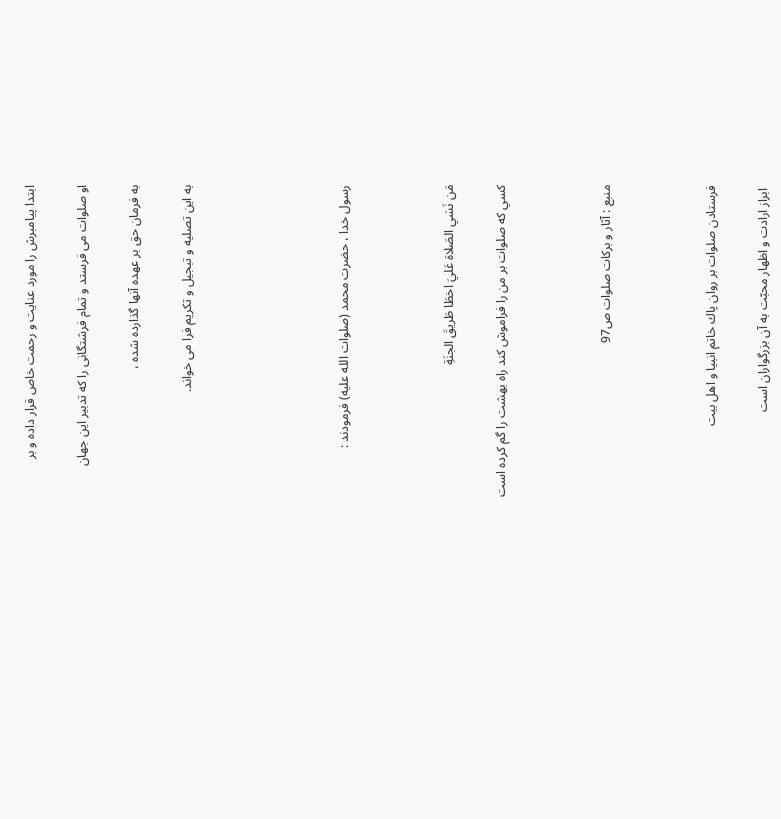ابتدا پيامبرش را مورد عنايت و رحمت خاص قرار داده و بر

او صلوات مى فرستد و تمام فرشتگانى را كه تدبير اين جهان

به فرمان حق بر عهده آنها گذارده شده ،

به اين تصليه و تبجيل و تكريم فرا مى خواند.





رسول خدا ، حضرت محمد (صلوات الله علیه) فرمودند :



مَن نَسَي الصَلاة عَليَ اخطَا طَريقَ الجنَةِ

کسي که صلوات بر من را فراموش کند راه بهشت را گم کرده است



منبع : آثار و برکات صلوات ص97



فرستادن صلوات بر روان پاك خاتم انبيا و اهل بيت

 ابراز ارادت و اظهار محبّت به آن بزرگواران است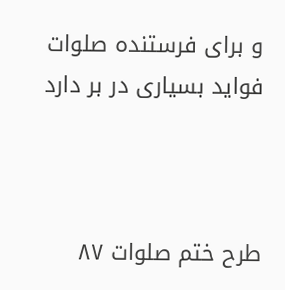و براى فرستنده صلوات فوايد بسيارى در بر دارد



طرح ختم صلوات ۸۷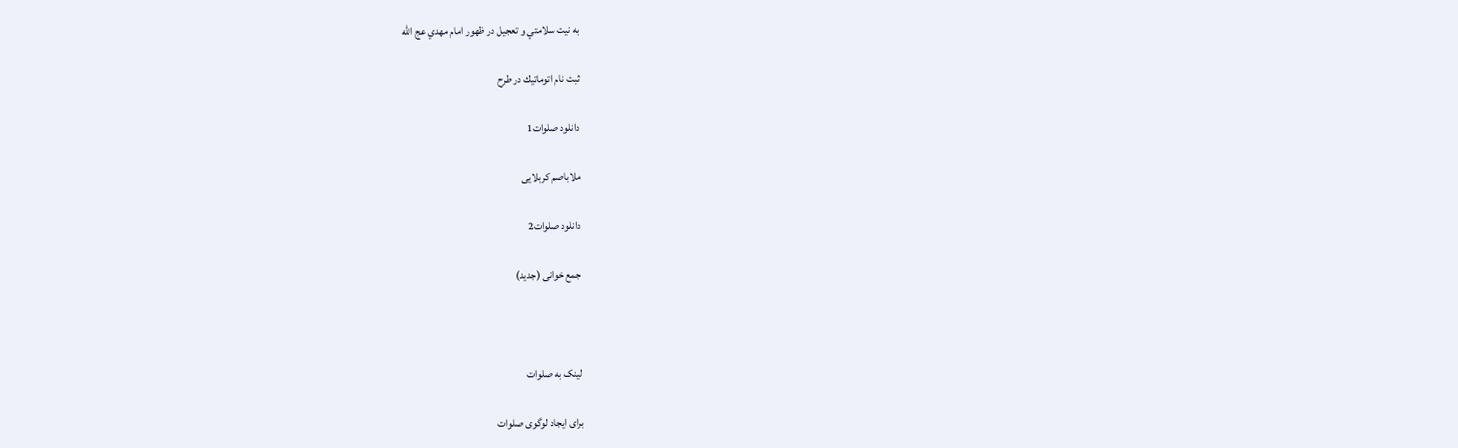به نيت سلامتي و تعجيل در ظهور امام مهدي عج الله

ثبت نام اتوماتيك در طرح

دانلود صلوات1

ملاباصم کربلایی

دانلود صلوات2

جمع خوانی (جدید)



لینک به صلوات

برای ایجاد لوگوی صلوات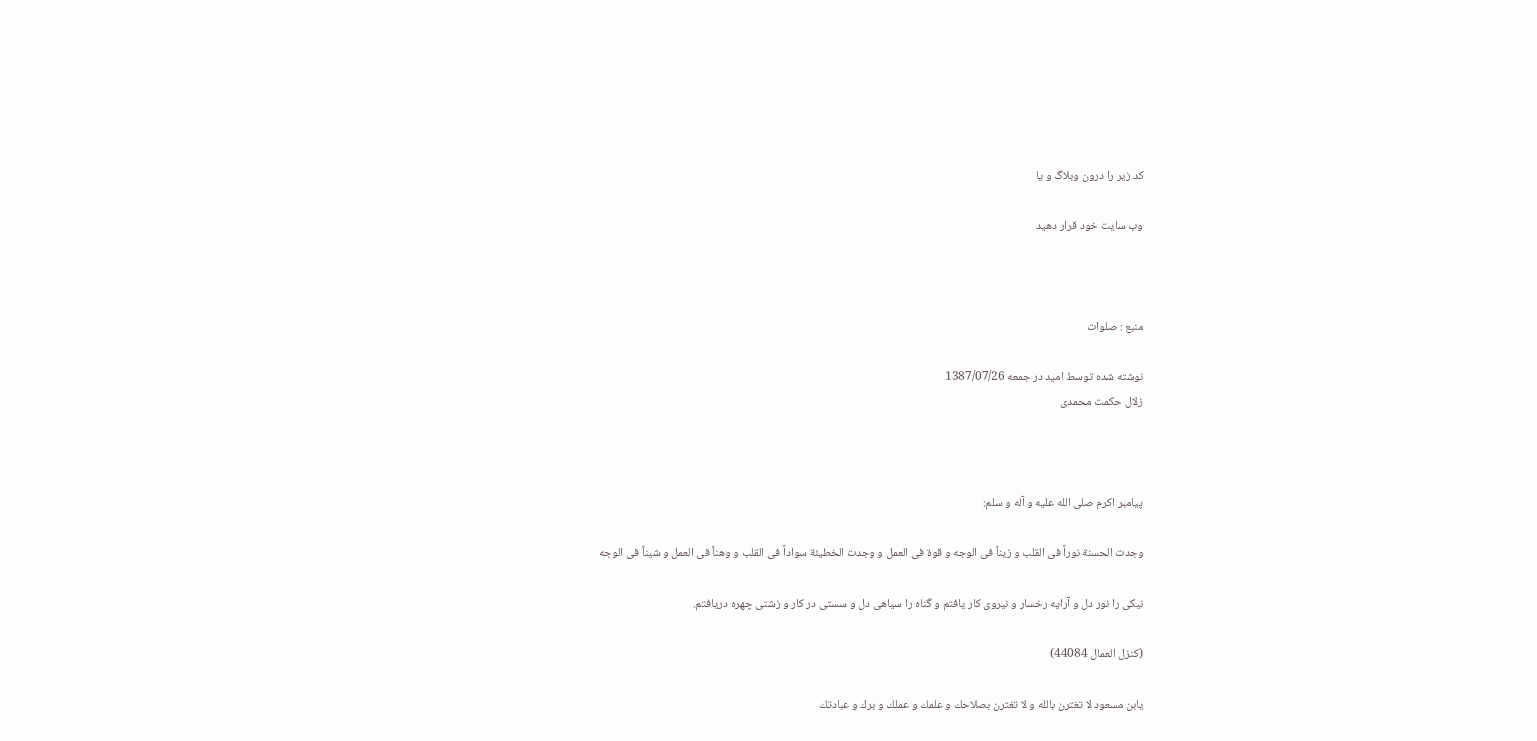کد زیر را درون وبلاگ و یا

وب سایت خود قرار دهید



منبع : صلوات

نوشته شده توسط امید در جمعه 1387/07/26
زلال حكمت محمدی



پیامبر اكرم صلی الله علیه و آله و سلم:

وجدت الحسنة نوراً فی القلب و زیناً فی الوجه و قوة فی العمل و وجدت الخطیئة سواداً فی القلب و وهناً فی العمل و شیناً فی الوجه

نیكی را نور دل و آرایه رخسار و نیروی كار یافتم و گناه را سیاهی دل و سستی در كار و زشتی چهره دریافتم.

(كنزل العمال 44084)

یابن مسعود لا تغترن بالله و لا تغترن بصلاحك و علمك و عملك و برك و عبادتك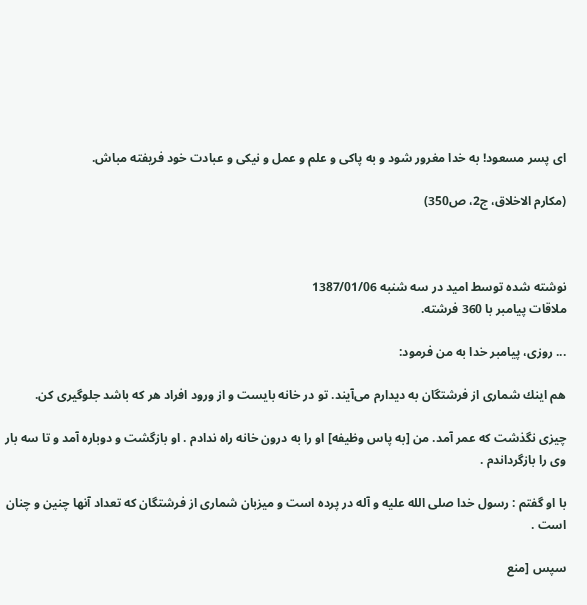ای پسر مسعود! به خدا مغرور شود و به پاكی و علم و عمل و نیكی و عبادت خود فریفته مباش.

(مكارم الاخلاق، ج2، ص350)



نوشته شده توسط امید در سه شنبه 1387/01/06
ملاقات پیامبر با 360 فرشته.

... روزی، پیامبر خدا به من فرمود:

هم اینك شمارى از فرشتگان به دیدارم می‌آیند. تو در خانه بایست و از ورود افراد هر كه باشد جلوگیرى كن.

چیزى نگذشت كه عمر آمد. من [به پاس وظیفه] او را به درون خانه راه ندادم . او بازگشت و دوباره آمد و تا سه بار وى را بازگرداندم .

با او گفتم : رسول خدا صلی الله علیه و آله در پرده است و میزبان شمارى از فرشتگان كه تعداد آنها چنین و چنان است .

سپس [منع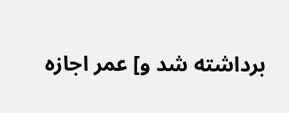برداشته شد و] عمر اجازه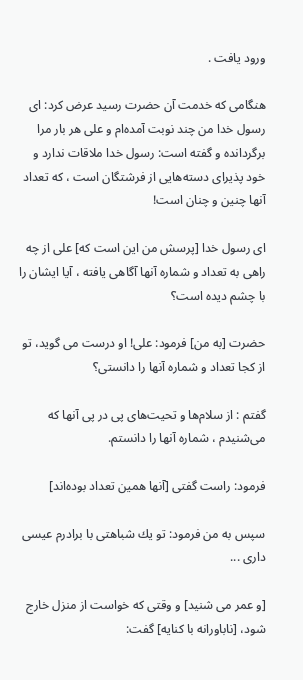ورود یافت .

هنگامى كه خدمت آن حضرت رسید عرض كرد: اى رسول خدا من چند نوبت آمده‌ام و على هر بار مرا برگردانده و گفته است: رسول خدا ملاقات ندارد و خود پذیراى دسته‌هایى از فرشتگان است ، كه تعداد آنها چنین و چنان است!

اى رسول خدا [پرسش من این است كه] على از چه راهى به تعداد و شماره آنها آگاهى یافته ، آیا ایشان را با چشم دیده است؟

حضرت [به من] فرمود: على! او درست مى گوید، تو از كجا تعداد و شماره آنها را دانستى؟

گفتم : از سلام‌ها و تحیت‌هاى پى در پى آنها كه مى‌شنیدم ، شماره آنها را دانستم.

فرمود: راست گفتى [آنها همین تعداد بوده‌اند]

سپس به من فرمود: تو یك شباهتى با برادرم عیسى دارى ...

[و عمر مى شنید] و وقتى كه خواست از منزل خارج شود، [ناباورانه با كنایه] گفت: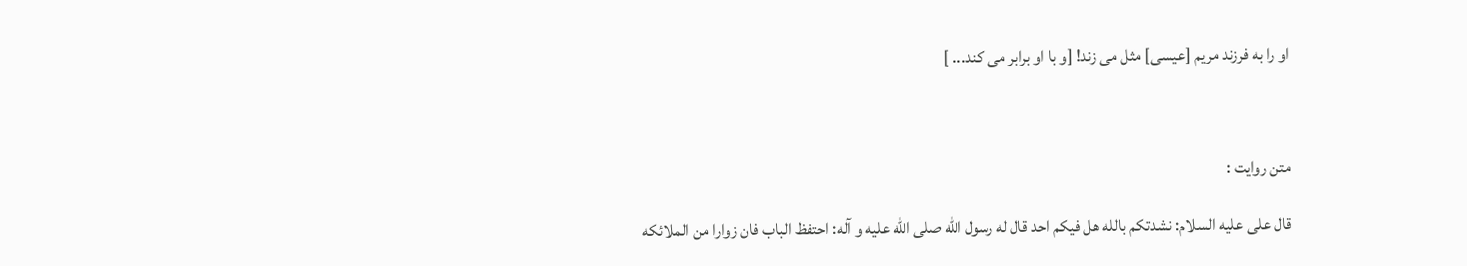او را به فرزند مریم [عیسى] مثل مى زند! [و با او برابر مى كند... ]



متن روایت :

قال على علیه السلام: نشدتكم بالله هل فیكم احد قال له رسول الله صلی الله علیه و آله: احتفظ الباب فان زوارا من الملائكه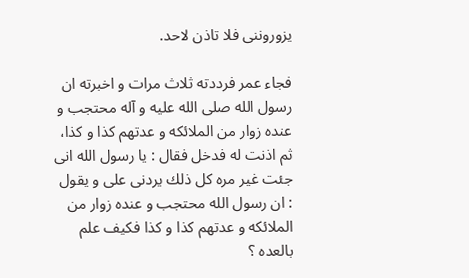یزوروننى فلا تاذن لاحد.

فجاء عمر فرددته ثلاث مرات و اخبرته ان رسول الله صلی الله علیه و آله محتجب و عنده زوار من الملائكه و عدتهم كذا و كذا، ثم اذنت له فدخل فقال : یا رسول الله انى جئت غیر مره كل ذلك یردنى على و یقول : ان رسول الله محتجب و عنده زوار من الملائكه و عدتهم كذا و كذا فكیف علم بالعده ؟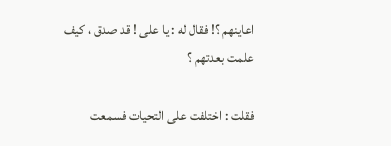اعاینهم ؟! فقال له : یا على ! قد صدق ، كیف علمت بعدتهم ؟

فقلت : اختلفت على التحیات فسمعت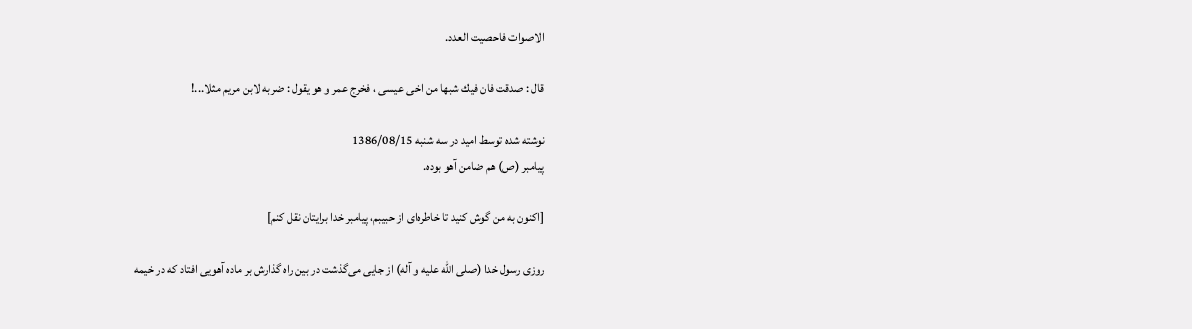الاصوات فاحصیت العدد.

قال : صدقت فان فیك شبها من اخى عیسى ، فخرج عمر و هو یقول : ضربه لابن مریم مثلا...!

نوشته شده توسط امید در سه شنبه 1386/08/15
پیامبر (ص) هم ضامن آهو بوده.

[اكنون به من گوش كنید تا خاطره‌ای از حبیبم، پیامبر خدا برایتان نقل كنم]

روزی رسول خدا (صلی الله علیه و آله) از جایى مى‌گذشت در بین راه گذارش بر ماده آهویى افتاد كه در خیمه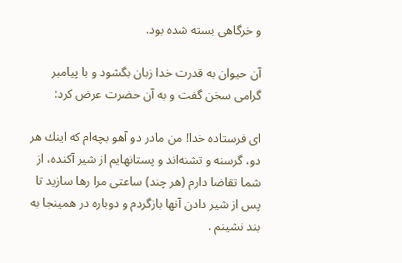و خرگاهى بسته شده بود.

آن حیوان به قدرت خدا زبان بگشود و با پیامبر گرامى سخن گفت و به آن حضرت عرض كرد:

اى فرستاده خدا! من مادر دو آهو بچه‌ام كه اینك هر دو، گرسنه و تشنه‌اند و پستانهایم از شیر آكنده، از شما تقاضا دارم (هر چند) ساعتى مرا رها سازید تا پس از شیر دادن آنها بازگردم و دوباره در همینجا به بند نشینم .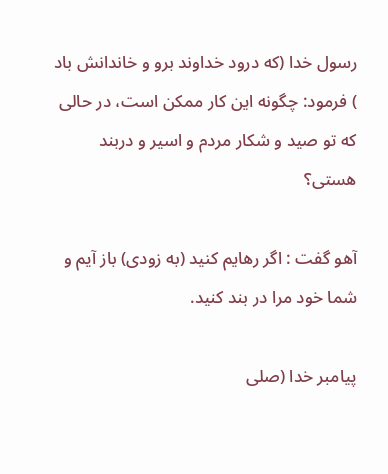رسول خدا (كه درود خداوند برو و خاندانش باد ) فرمود: چگونه این كار ممكن است، در حالى كه تو صید و شكار مردم و اسیر و دربند هستى؟

آهو گفت : اگر رهایم كنید (به زودى) باز آیم و شما خود مرا در بند كنید.

پیامبر خدا (صلی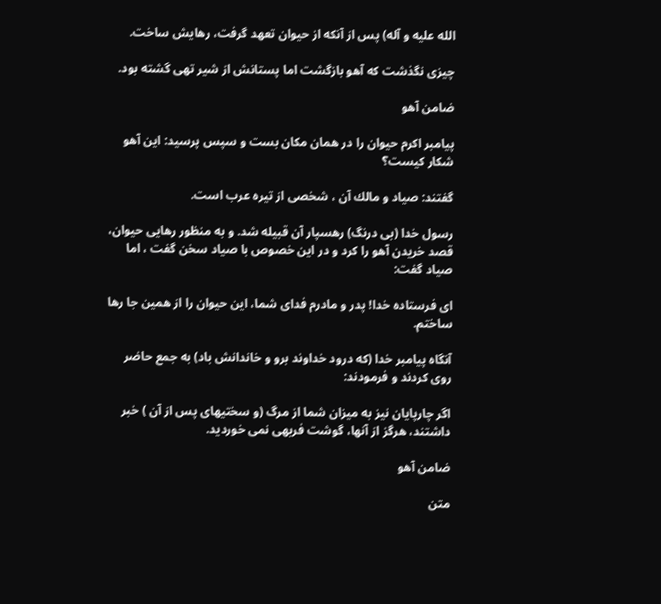الله علیه و آله) پس از آنكه از حیوان تعهد گرفت، رهایش ساخت.

چیزى نگذشت كه آهو بازگشت اما پستانش از شیر تهى گشته بود.

ضامن آهو

پیامبر اكرم حیوان را در همان مكان بست و سپس پرسید: این آهو شكار كیست؟

گفتند: صیاد و مالك آن ، شخصى از تیره عرب است.

رسول خدا (بى درنگ) رهسپار آن قبیله شد. و به منظور رهایى حیوان، قصد خریدن آهو را كرد و در این خصوص با صیاد سخن گفت ، اما صیاد گفت:

اى فرستاده خدا! پدر و مادرم فداى شما، این حیوان را از همین جا رها ساختم.

آنگاه پیامبر خدا (كه درود خداوند برو و خاندانش باد) به جمع حاضر روى كردند و فرمودند:

اگر چارپایان نیز به میزان شما از مرگ (و سختیهاى پس از آن ) خبر داشتند، هرگز از آنها، گوشت فربهى نمى خوردید.

ضامن آهو

متن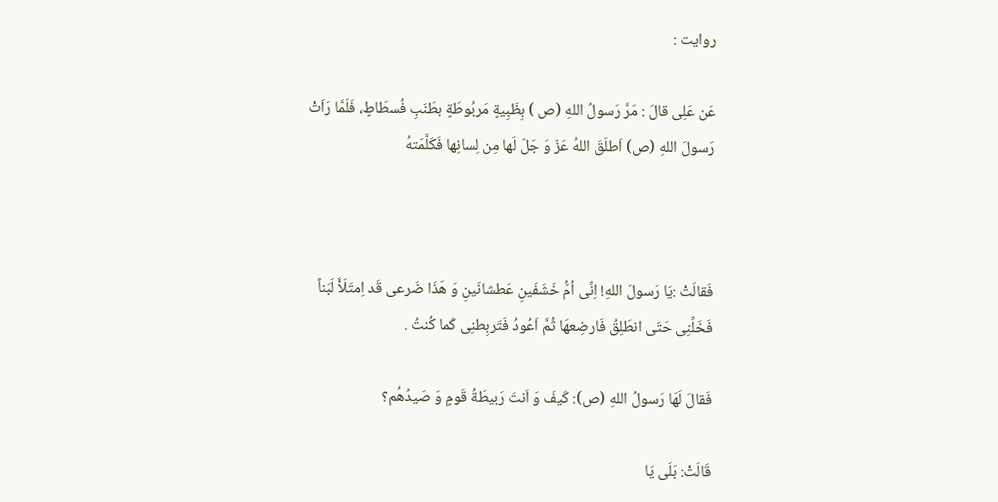روایت :

عَن عَلِى قالَ : مَرَّ رَسولُ اللهِ (ص ) بِظَبِیةٍ مَربُوطَةٍ بطَنَبِ فُسطَاطٍ، فَلَمَّا رَاَتْ رَسولَ اللهِ (ص) اَطلَقَ اللهُ عَزّ وَ جَلّ لَها مِن لِسانِها فَكَلَّمَتهُ



فَقالَتْ :یَا رَسولَ اللهِ! اِنِّى اُمُّ خَشَفَینِ عَطشانَینِ وَ هَذَا ضَرعى قَد اِمتَلَأَ لَبَناً فَخَلِّنِى حَتَى انطَلِقُ فَارضِعهَا ثُمَّ اَعُودُ فَتَربِطنِى كَما كُنتُ .

فَقالَ لَهَا رَسولُ اللهِ (ص): كَیفَ وَ اَنتَ رَبیطَةُ قَومٍ وَ صَیدُهُم؟

قَالَتْ: بَلَى یَا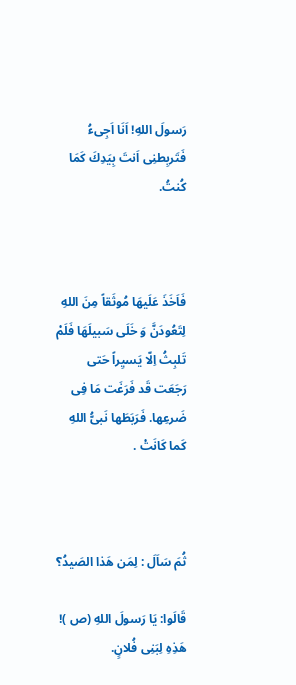رَسولَ اللهِ! اَنَا اَجِىءُ فَتَربِطنِى اَنتَ بِیَدِكَ كَمَا كُنتُ.



فَاَخَذَ عَلَیهَا مُوثَقاً مِنَ اللهِ لِتَعُودَنَّ وَ خَلَى سَبیلَهَا فَلَمْ تَلبِثُ اِلّا یَسیِراً حَتی رَجَعَت قَد فَرَغَت مَا فِى ضَرعِها. فَرَبَطَها نَبىُّ اللهِ كَما كَانَتْ .



ثُمَ سَاَلَ : لِمَن هَذا الصَیدُ؟

قَالَوا: یَا رَسولَ اللهِ (ص )! هَذِهِ لِبَنِى فُلانٍ.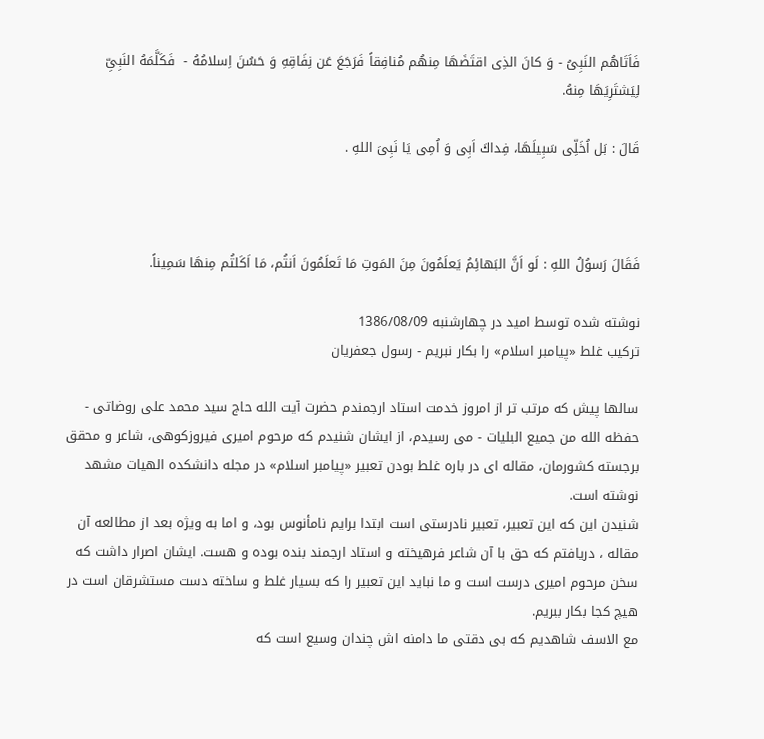فَاَتَاهُم النَبِىُ - وَ‌‌‌‌‌‌‌‌‌‌ كانَ الذِى اقتَضَهَا مِنهُم مُنافِقاً فَرَجَعَ عَن نِفَاقِهِ وَ حَسُنَ اِسلامُهُ -  فَكَلَّمَهُ النَبِىِّ لِیَشتَرِیَهَا مِنهُ.

قَالَ : بَل اُخَلِّى سَبِیلَهَا، فِداكَ اَبِى وَ اُمِى یَا نَبِىَ اللهِ .



فَقَالَ رَسوُلُ اللهِ : لَو اَنَّ البَهائِمُ یَعلَمُونَ مِنَ المَوتِ مَا تَعلَمُونَ اَنتُم، مَا اَكَلتُم مِنهَا سَمِیناً.

نوشته شده توسط امید در چهارشنبه 1386/08/09
ترکیب غلط «پیامبر اسلام» را بکار نبریم - رسول جعفریان

سالها پیش که مرتب تر از امروز خدمت استاد ارجمندم حضرت آیت الله حاج سید محمد علی روضاتی - حفظه الله من جمیع البلیات - می رسیدم، از ایشان شنیدم که مرحوم امیری فیروزکوهی، شاعر و محقق برجسته کشورمان، مقاله ای در باره غلط بودن تعبیر «پیامبر اسلام» در مجله دانشکده الهیات مشهد نوشته است.
شنیدن این که این تعبیر، تعبیر نادرستی است ابتدا برایم نامأنوس بود، و اما به ویژه بعد از مطالعه آن مقاله ، دریافتم که حق با آن شاعر فرهیخته و استاد ارجمند بنده بوده و هست. ایشان اصرار داشت که سخن مرحوم امیری درست است و ما نباید این تعبیر را که بسیار غلط و ساخته دست مستشرقان است در هیچ کجا بکار ببریم.
مع الاسف شاهدیم که بی دقتی ما دامنه اش چندان وسیع است که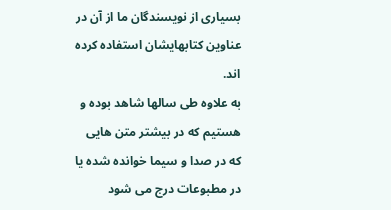بسیاری از نویسندگان ما از آن در عناوین کتابهایشان استفاده کرده اند.
به علاوه طی سالها شاهد بوده و هستیم که در بیشتر متن هایی که در صدا و سیما خوانده شده یا در مطبوعات درج می شود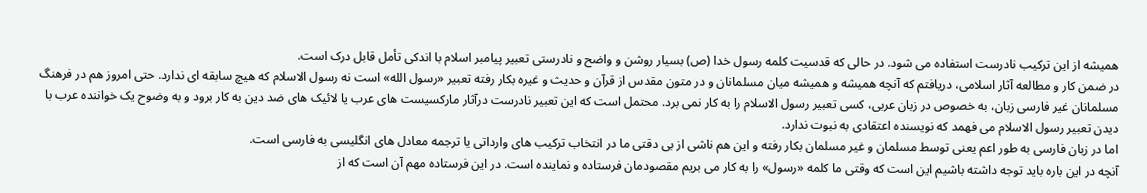همیشه از این ترکیب نادرست استفاده می شود. در حالی که قدسیت کلمه رسول خدا (ص) بسیار روشن و واضح و نادرستی تعبیر پیامبر اسلام با اندکی تأمل قابل درک است.
در ضمن کار و مطالعه آثار اسلامی، دریافتم که آنچه همیشه و همیشه میان مسلمانان و در متون مقدس از قرآن و حدیث و غیره بکار رفته تعبیر «رسول الله» است نه رسول الاسلام که هیچ سابقه ای ندارد. حتی امروز هم در فرهنگ مسلمانان غیر فارسی زبان، به خصوص در زبان عربی، کسی تعبیر رسول الاسلام را به کار نمی برد. محتمل است که این تعبیر نادرست درآثار مارکسیست های عرب یا لائیک های ضد دین به کار برود و به وضوح یک خواننده عرب با دیدن تعبیر رسول الاسلام می فهمد که نویسنده اعتقادی به نبوت ندارد.
اما در زبان فارسی به طور اعم یعنی توسط مسلمان و غیر مسلمان بکار رفته و این هم ناشی از بی دقتی ما در انتخاب ترکیب های وارداتی یا ترجمه معادل های انگلیسی به فارسی است.
آنچه در این باره باید توجه داشته باشیم این است که وقتی ما کلمه «رسول» را به کار می بریم مقصودمان فرستاده و نماینده است. در این فرستاده مهم آن است که از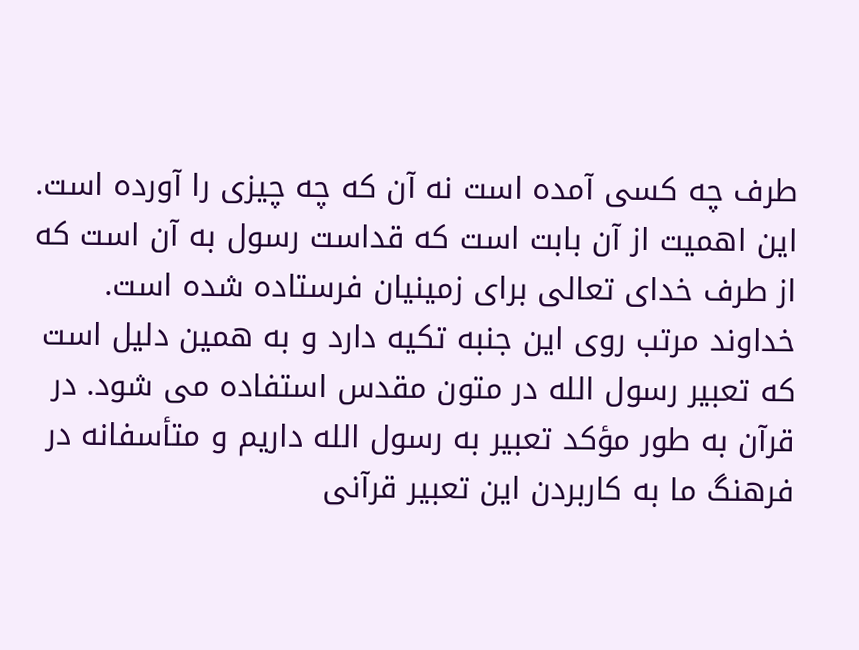طرف چه کسی آمده است نه آن که چه چیزی را آورده است.
این اهمیت از آن بابت است که قداست رسول به آن است که از طرف خدای تعالی برای زمینیان فرستاده شده است. خداوند مرتب روی این جنبه تکیه دارد و به همین دلیل است که تعبیر رسول الله در متون مقدس استفاده می شود. در قرآن به طور مؤکد تعبیر به رسول الله داریم و متأسفانه در فرهنگ ما به کاربردن این تعبیر قرآنی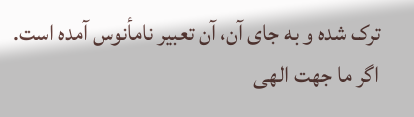ترک شده و به جای آن، آن تعبیر نامأنوس آمده است.
اگر ما جهت الهی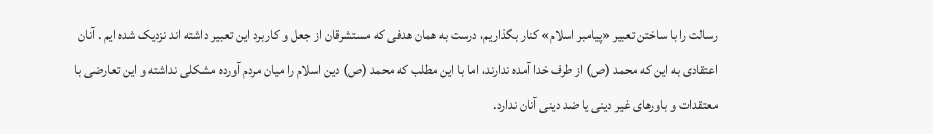رسالت را با ساختن تعبیر «پیامبر اسلام» کنار بگذاریم، درست به همان هدفی که مستشرقان از جعل و کاربرد این تعبیر داشته اند نزدیک شده ایم . آنان اعتقادی به این که محمد (ص) از طرف خدا آمده ندارند، اما با این مطلب که محمد (ص) دین اسلام را میان مردم آورده مشکلی نداشته و این تعارضی با معتقدات و باورهای غیر دینی یا ضد دینی آنان ندارد.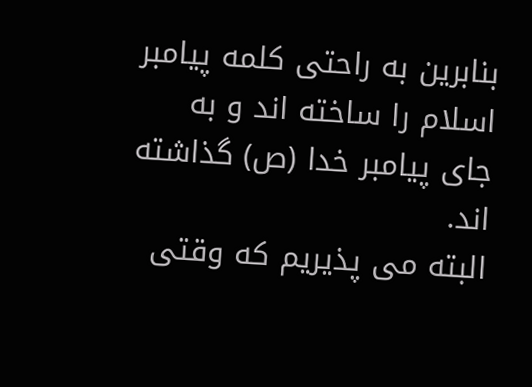بنابرین به راحتی کلمه پیامبر اسلام را ساخته اند و به جای پیامبر خدا (ص) گذاشته اند.
البته می پذیریم که وقتی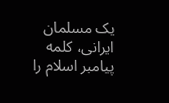یک مسلمان ایرانی، کلمه پیامبر اسلام را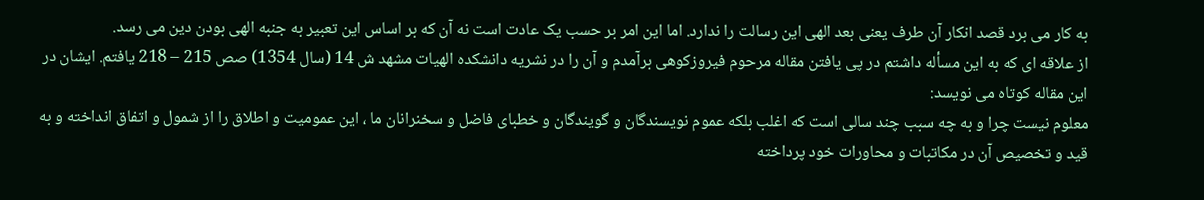به کار می برد قصد انکار آن طرف یعنی بعد الهی این رسالت را ندارد. اما این امر بر حسب یک عادت است نه آن که بر اساس این تعبیر به جنبه الهی بودن دین می رسد.
از علاقه ای که به این مسأله داشتم در پی یافتن مقاله مرحوم فیروزکوهی برآمدم و آن را در نشریه دانشکده الهیات مشهد ش 14 (سال 1354) صص 215 – 218 یافتم. ایشان در این مقاله کوتاه می نویسد:
معلوم نیست چرا و به چه سبب چند سالی است که اغلب بلکه عموم نویسندگان و گویندگان و خطبای فاضل و سخنرانان ما ، این عمومیت و اطلاق را از شمول و اتفاق انداخته و به قید و تخصیص آن در مکاتبات و محاورات خود پرداخته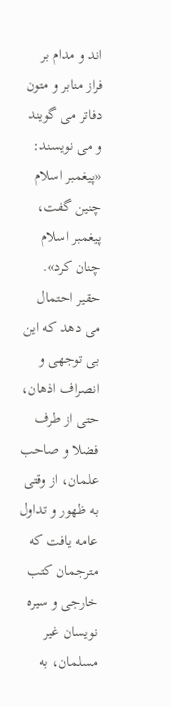اند و مدام بر فراز منابر و متون دفاتر می گویند و می نویسند: «پیغمبر اسلام چنین گفت، پیغمبر اسلام چنان کرد».
حقیر احتمال می دهد که این بی توجهی و انصراف اذهان، حتی از طرف فضلا و صاحب علمان، از وقتی به ظهور و تداول عامه یافت که مترجمان کتب خارجی و سیره نویسان غیر مسلمان، به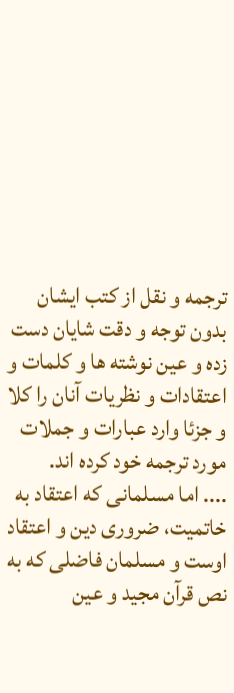ترجمه و نقل از کتب ایشان بدون توجه و دقت شایان دست زده و عین نوشته ها و کلمات و اعتقادات و نظریات آنان را کلا و جزئا وارد عبارات و جملات مورد ترجمه خود کرده اند.
.... اما مسلمانی که اعتقاد به خاتمیت، ضروری دین و اعتقاد اوست و مسلمان فاضلی که به نص قرآن مجید و عین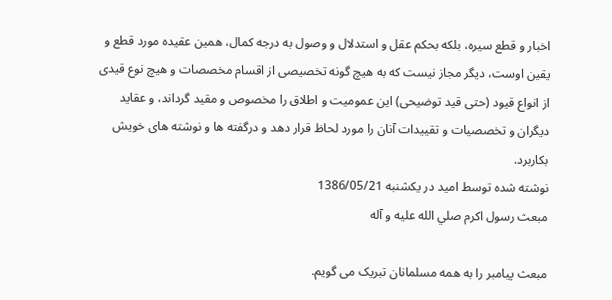اخبار و قطع سیره، بلکه بحکم عقل و استدلال و وصول به درجه کمال، همین عقیده مورد قطع و یقین اوست، دیگر مجاز نیست که به هیچ گونه تخصیصی از اقسام مخصصات و هیچ نوع قیدی از انواع قیود (حتی قید توضیحی) این عمومیت و اطلاق را مخصوص و مقید گرداند، و عقاید دیگران و تخصصیات و تقییدات آنان را مورد لحاظ قرار دهد و درگفته ها و نوشته های خویش بکاربرد.
نوشته شده توسط امید در یکشنبه 1386/05/21
مبعث رسول اكرم صلي الله عليه و آله

مبعث پیامبر را به همه مسلمانان تبریک می گویم.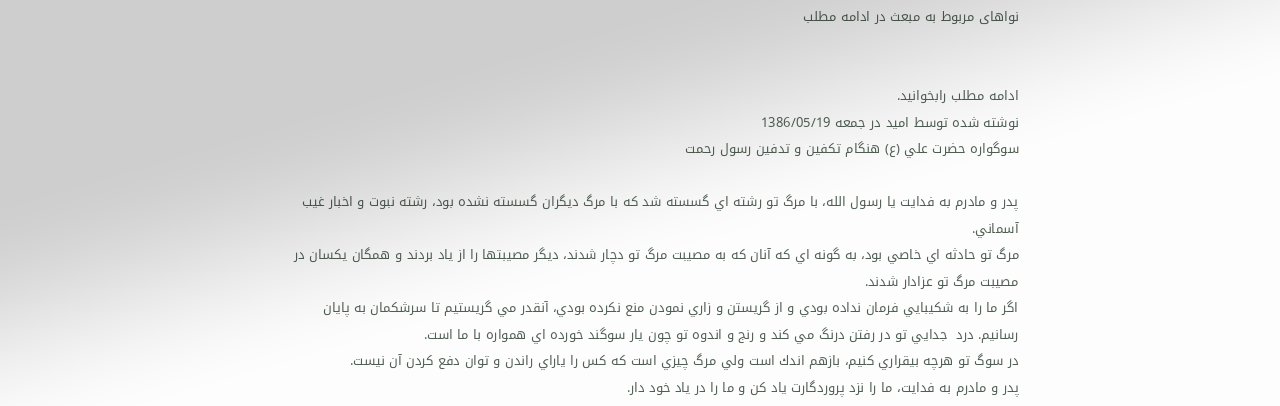نواهای مربوط به مبعث در ادامه مطلب


ادامه مطلب رابخوانید.
نوشته شده توسط امید در جمعه 1386/05/19
سوگواره حضرت علي (ع) هنگام تكفين و تدفين رسول رحمت

پدر و مادرم به فدايت يا رسول الله، با مرگ تو رشته اي گسسته شد كه با مرگ ديگران گسسته نشده بود، رشته نبوت و اخبار غيب آسماني.
مرگ تو حادثه اي خاصي بود، به گونه اي كه آنان كه به مصيبت مرگ تو دچار شدند، ديگر مصيبتها را از ياد بردند و همگان يكسان در مصيبت مرگ تو عزادار شدند.
اگر ما را به شكيبايي فرمان نداده بودي و از گريستن و زاري نمودن منع نكرده بودي، آنقدر مي گريستيم تا سرشكمان به پايان رسانيم. درد  جدايي تو در رفتن درنگ مي كند و رنج و اندوه تو چون يار سوگند خورده اي همواره با ما است.
در سوگ تو هرچه بيقراري كنيم، بازهم اندك است ولي مرگ چيزي است كه كس را ياراي راندن و توان دفع كردن آن نيست.
پدر و مادرم به فدايت، ما را نزد پروردگارت ياد كن و ما را در ياد خود دار.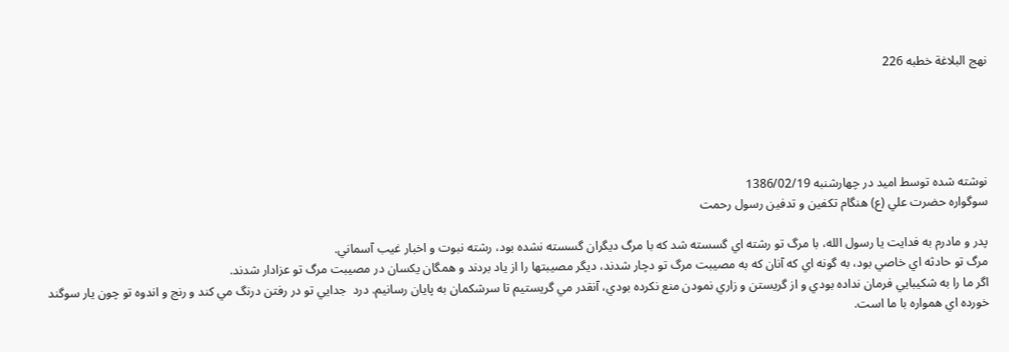نهج البلاغة خطبه 226





نوشته شده توسط امید در چهارشنبه 1386/02/19
سوگواره حضرت علي (ع) هنگام تكفين و تدفين رسول رحمت

پدر و مادرم به فدايت يا رسول الله، با مرگ تو رشته اي گسسته شد كه با مرگ ديگران گسسته نشده بود، رشته نبوت و اخبار غيب آسماني.
مرگ تو حادثه اي خاصي بود، به گونه اي كه آنان كه به مصيبت مرگ تو دچار شدند، ديگر مصيبتها را از ياد بردند و همگان يكسان در مصيبت مرگ تو عزادار شدند.
اگر ما را به شكيبايي فرمان نداده بودي و از گريستن و زاري نمودن منع نكرده بودي، آنقدر مي گريستيم تا سرشكمان به پايان رسانيم. درد  جدايي تو در رفتن درنگ مي كند و رنج و اندوه تو چون يار سوگند خورده اي همواره با ما است.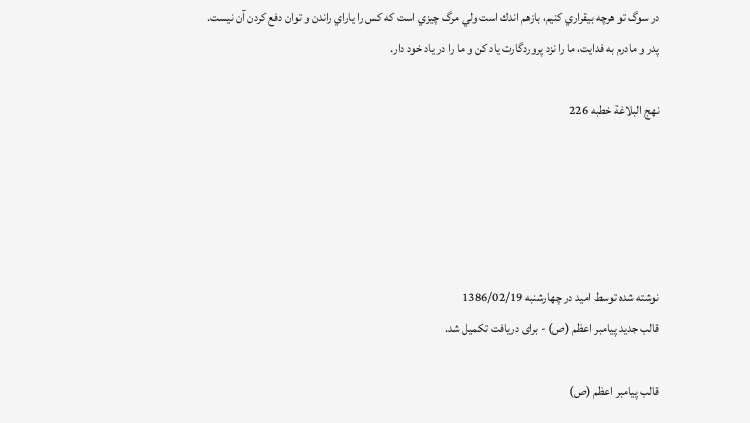در سوگ تو هرچه بيقراري كنيم، بازهم اندك است ولي مرگ چيزي است كه كس را ياراي راندن و توان دفع كردن آن نيست.
پدر و مادرم به فدايت، ما را نزد پروردگارت ياد كن و ما را در ياد خود دار.

نهج البلاغة خطبه 226





نوشته شده توسط امید در چهارشنبه 1386/02/19
قالب جدید پیامبر اعظم (ص) - برای دریافت تکمیل شد.

قالب پیامبر اعظم (ص)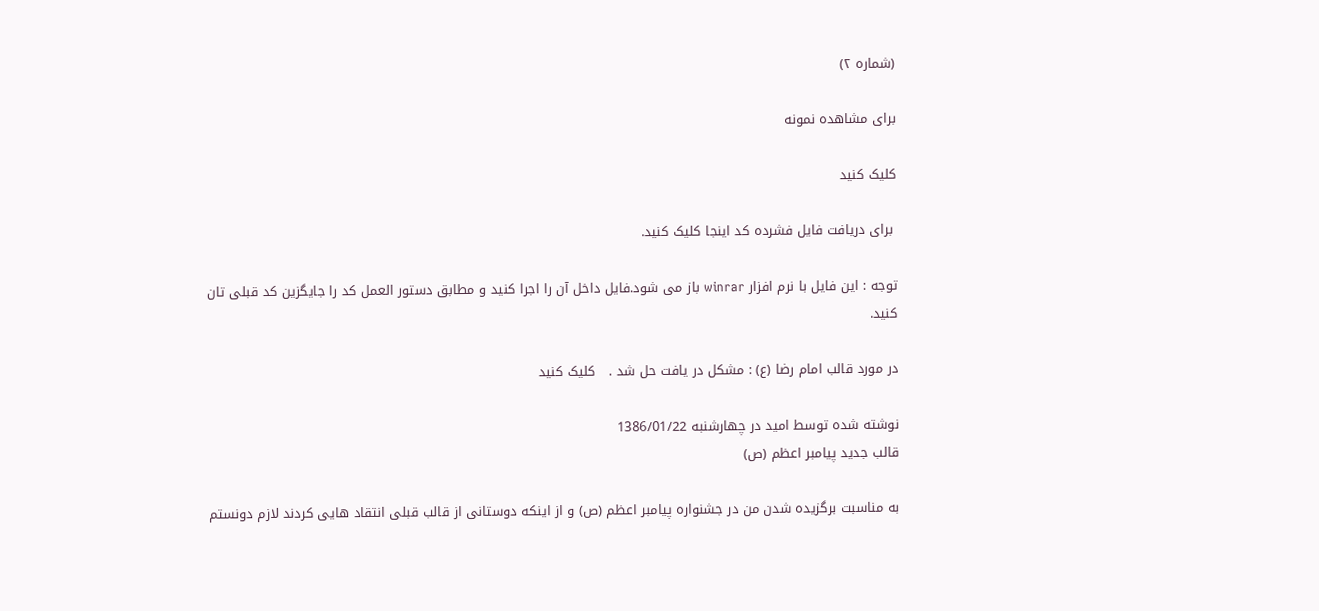(شماره ۲)

برای مشاهده نمونه

کلیک کنید

 برای دریافت فایل فشرده کد اینجا کلیک کنید.

توجه : این فایل با نرم افزار winrar باز می شود.فایل داخل آن را اجرا کنید و مطابق دستور العمل کد را جایگزین کد قبلی تان کنید.

در مورد قالب امام رضا (ع) : مشکل در یافت حل شد .   کلیک کنید

نوشته شده توسط امید در چهارشنبه 1386/01/22
قالب جدید پیامبر اعظم (ص)

به مناسبت برگزیده شدن من در جشنواره پیامبر اعظم (ص) و از اینکه دوستانی از قالب قبلی انتقاد هایی کردند لازم دونستم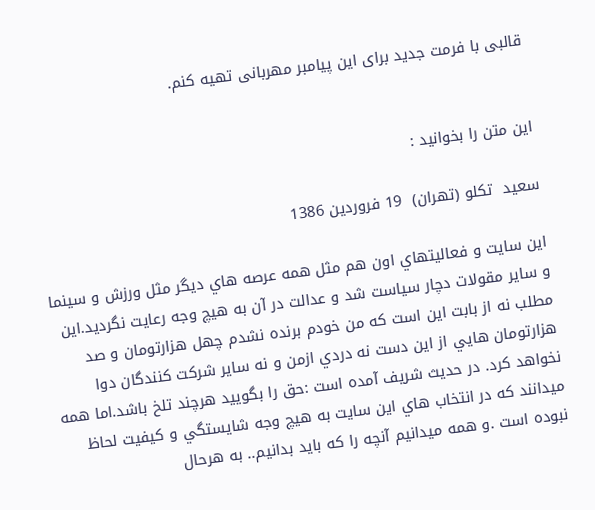قالبی با فرمت جدید برای این پیامبر مهربانی تهیه کنم.


این متن را بخوانید :

سعید  تکلو (تهران)  19 فروردین 1386

اين سايت و فعاليتهاي اون هم مثل همه عرصه هاي ديگر مثل ورزش و سينما و ساير مقولات دچار سياست شد و عدالت در آن به هيچ وجه رعايت نگرديد.اين مطلب نه از بابت اين است كه من خودم برنده نشدم چهل هزارتومان و صد هزارتومان هايي از اين دست نه دردي ازمن و نه ساير شركت كنندگان دوا نخواهد كرد. در حديث شريف آمده است :حق را بگوييد هرچند تلخ باشد.اما همه ميدانند كه در انتخاب هاي اين سايت به هيچ وجه شايستگي و كيفيت لحاظ نبوده است .و همه ميدانيم آنچه را كه بايد بدانيم.. به هرحال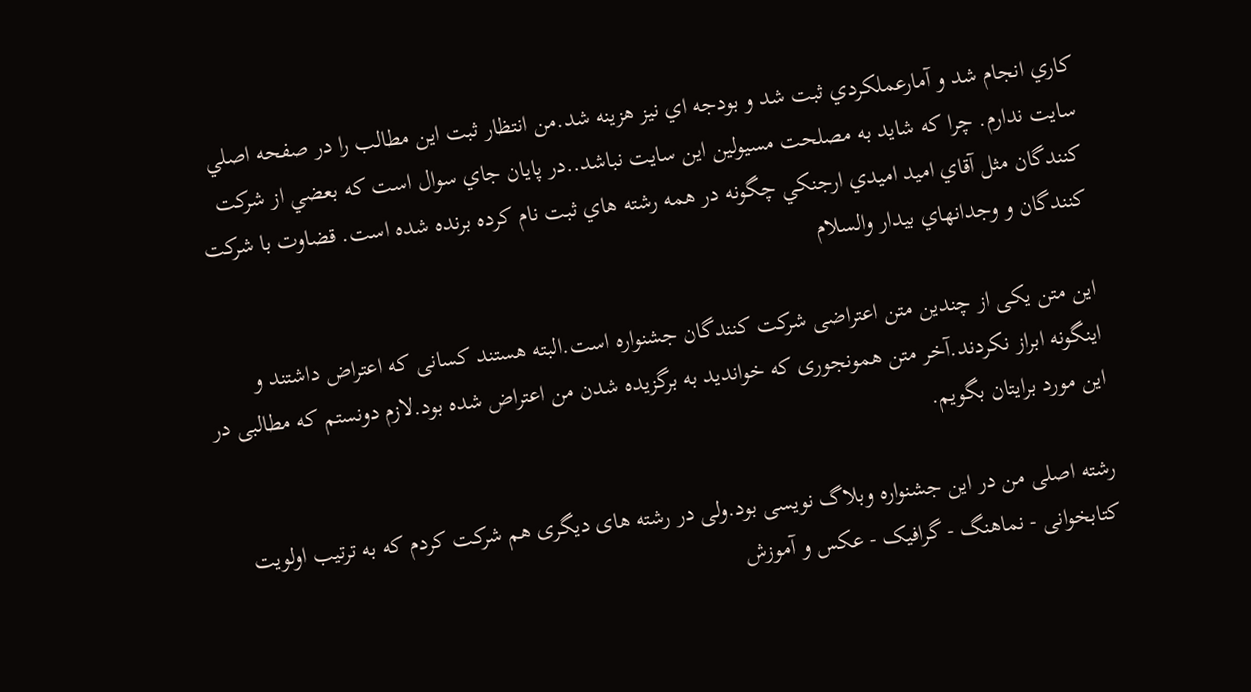كاري انجام شد و آمارعملكردي ثبت شد و بودجه اي نيز هزينه شد.من انتظار ثبت اين مطالب را در صفحه اصلي سايت ندارم. چرا كه شايد به مصلحت مسيولين اين سايت نباشد..در پايان جاي سوال است كه بعضي از شركت كنندگان مثل آقاي اميد اميدي ارجنكي چگونه در همه رشته هاي ثبت نام كرده برنده شده است. قضاوت با شركت كنندگان و وجدانهاي بيدار والسلام

این متن یکی از چندین متن اعتراضی شرکت کنندگان جشنواره است.البته هستند کسانی که اعتراض داشتند و اینگونه ابراز نکردند.آخر متن همونجوری که خواندید به برگزیده شدن من اعتراض شده بود.لازم دونستم که مطالبی در این مورد برایتان بگویم.

رشته اصلی من در این جشنواره وبلاگ نویسی بود.ولی در رشته های دیگری هم شرکت کردم که به ترتیب اولویت کتابخوانی - نماهنگ - گرافیک - عکس و آموزش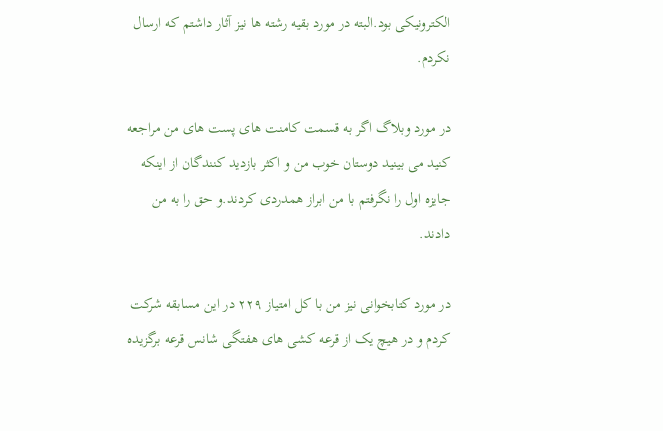الکترونیکی بود.البته در مورد بقیه رشته ها نیز آثار داشتم که ارسال نکردم.

در مورد وبلاگ اگر به قسمت کامنت های پست های من مراجعه کنید می بینید دوستان خوب من و اکثر بازدید کنندگان از اینکه جایزه اول را نگرفتم با من ابراز همدردی کردند.و حق را به من دادند.

در مورد کتابخوانی نیز من با کل امتیاز ۲۲۹ در این مسابقه شرکت کردم و در هیچ یک از قرعه کشی های هفتگی شانس قرعه برگزیده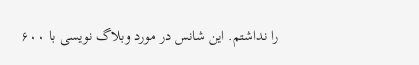را نداشتم. این شانس در مورد وبلاگ نویسی با ۶۰۰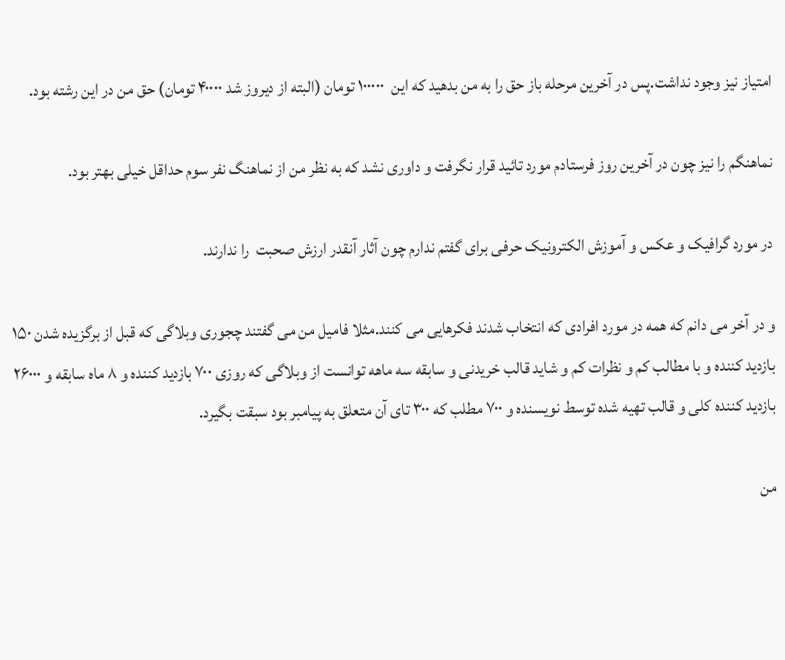امتیاز نیز وجود نداشت.پس در آخرین مرحله باز حق را به من بدهید که این  ۱۰۰۰۰۰ تومان (البته از دیروز شد ۴۰۰۰۰ تومان) حق من در این رشته بود.

نماهنگم را نیز چون در آخرین روز فرستادم مورد تائید قرار نگرفت و داوری نشد که به نظر من از نماهنگ نفر سوم حداقل خیلی بهتر بود.

در مورد گرافیک و عکس و آموزش الکترونیک حرفی برای گفتم ندارم چون آثار آنقدر ارزش صحبت  را ندارند.

و در آخر می دانم که همه در مورد افرادی که انتخاب شدند فکرهایی می کنند.مثلا فامیل من می گفتند چجوری وبلاگی که قبل از برگزیده شدن ۱۵۰ بازدید کننده و با مطالب کم و نظرات کم و شاید قالب خریدنی و سابقه سه ماهه توانست از وبلاگی که روزی ۷۰۰ بازدید کننده و ۸ ماه سابقه و ۲۶۰۰۰ بازدید کننده کلی و قالب تهیه شده توسط نویسنده و ۷۰۰ مطلب که ۳۰۰ تای آن متعلق به پیامبر بود سبقت بگیرد.

من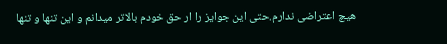هیچ اعتراضی ندارم.حتی این جوایز را ار حق خودم بالاتر میدانم و این تنها و تنها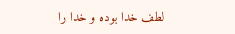لطف خدا بوده و خدا را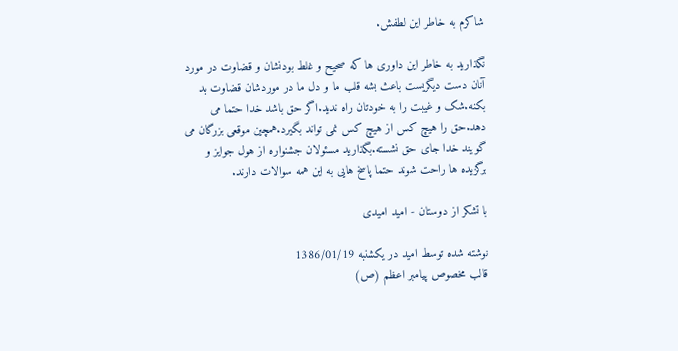شاکرم به خاطر این لطفش.

نگذارید به خاطر این داوری ها که صحیح و غلط بودنشان و قضاوت در مورد آنان دست دیگریست باعث بشه قلب ما و دل ما در موردشان قضاوت بد بکنه.شک و غیبت را به خودتان راه ندید.اگر حق باشد خدا حتما می دهد.حق را هیچ کس از هیچ کس نمی تواند بگیرد.همچین موقعی بزرگان می گویند خدا جای حق نشسته.بگذارید مسئولان جشنواره از هول جوایز و برگزیده ها راحت شوند حتما پاسخ هایی به این همه سوالات دارند.

با تشکر از دوستان - امید امیدی

نوشته شده توسط امید در یکشنبه 1386/01/19
قالب مخصوص پیامبر اعظم (ص)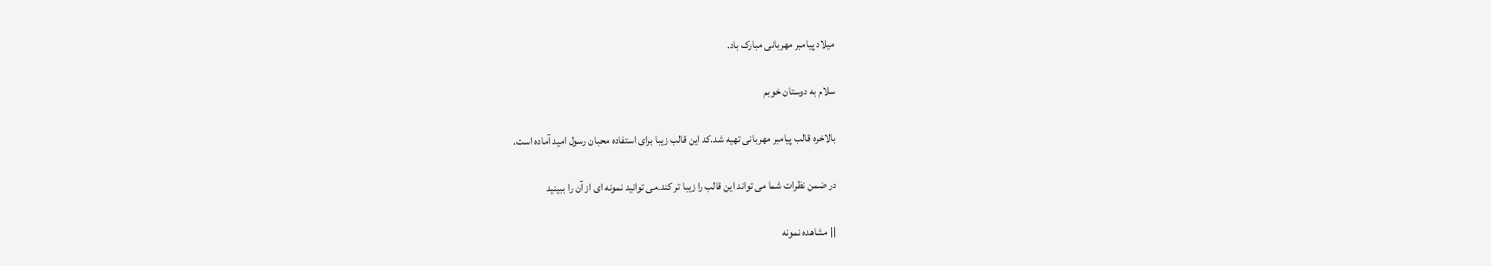میلاد پیامبر مهربانی مبارک باد.

سلام به دوستان خوبم

بالاخره قالب پیامبر مهربانی تهیه شد.کد این قالب زیبا برای استفاده محبان رسول امید آماده است.

در ضمن نظرات شما می تواند این قالب را زیبا تر کند.می توانید نمونه ای از آن را ببینید

|| مشاهده نمونه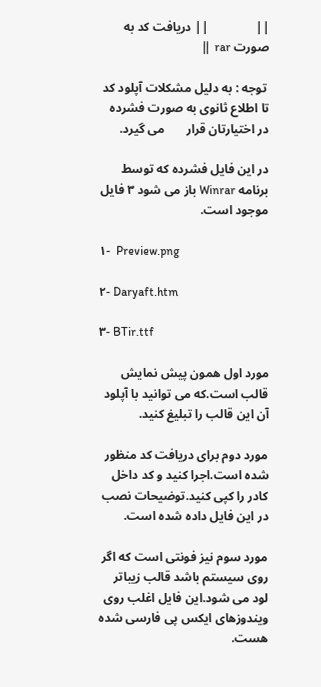||               || دریافت کد به صورت rar  ||

 توجه : به دلیل مشکلات آپلود کد تا اطلاع ثانوی به صورت فشرده در اختیارتان قرار       می گیرد.

در این فایل فشرده که توسط برنامه Winrar باز می شود ۳ فایل موجود است.

۱-  Preview.png

۲- Daryaft.htm

۳- BTir.ttf

مورد اول همون پیش نمایش قالب است.که می توانید با آپلود آن این قالب را تبلیغ کنید.

مورد دوم برای دریافت کد منظور شده است.اجرا کنید و کد داخل کادر را کپی کنید.توضیحات نصب در این فایل داده شده است.

مورد سوم نیز فونتی است که اگر روی سیستم باشد قالب زیباتر لود می شود.این فایل اغلب روی ویندوزهای ایکس پی فارسی شده هست.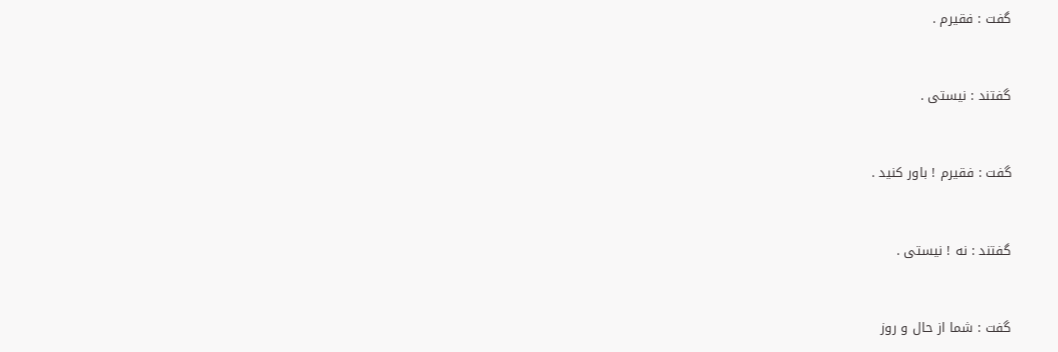گفت : فقیرم .


گفتند : نیستی .


گفت : فقیرم ! باور کنید .


گفتند : نه ! نیستی .


گفت : شما از حال و روز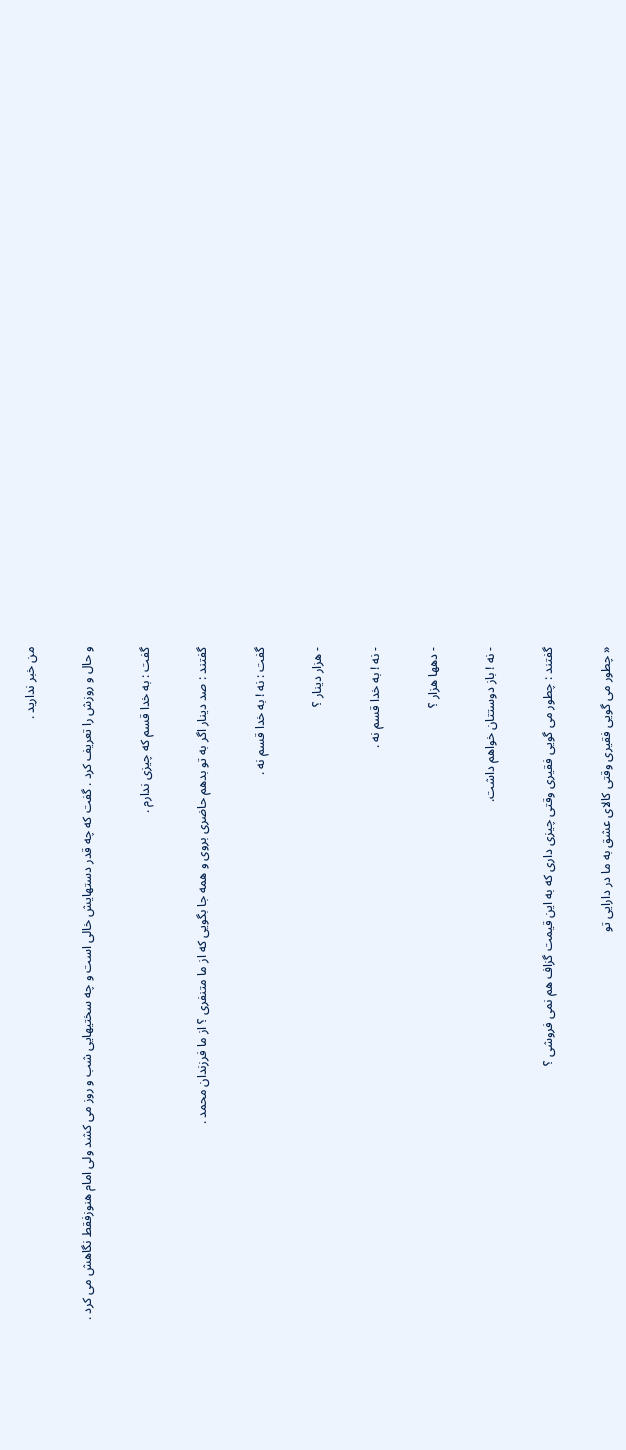من خبر ندارید .


و حال و روزش را تعریف کرد . گفت که چه قدر دستهایش خالی است و چه سختیهایی شب و روز می کشد ولی امام هنوزفقط نگاهش می کرد .


گفت : به خدا قسم که چیزی ندارم .


گفتند : صد دینار اگر به تو بدهم حاضری بروی و همه جا بگویی که از ما متنفری ؟ از ما فرزندان محمد .


گفت : نه ! به خدا قسم نه .


- هزار دینار ؟


- نه ! به خدا قسم نه .


- دهها هزار ؟


- نه ! باز دوستتان خواهم داشت.


گفتند : چطور می گویی فقیری وقتی چیزی داری که به این قیمت گزاف هم نمی فروشی ؟


« چطور می گویی فقیری وقتی کالای عشق به ما در دارایی تو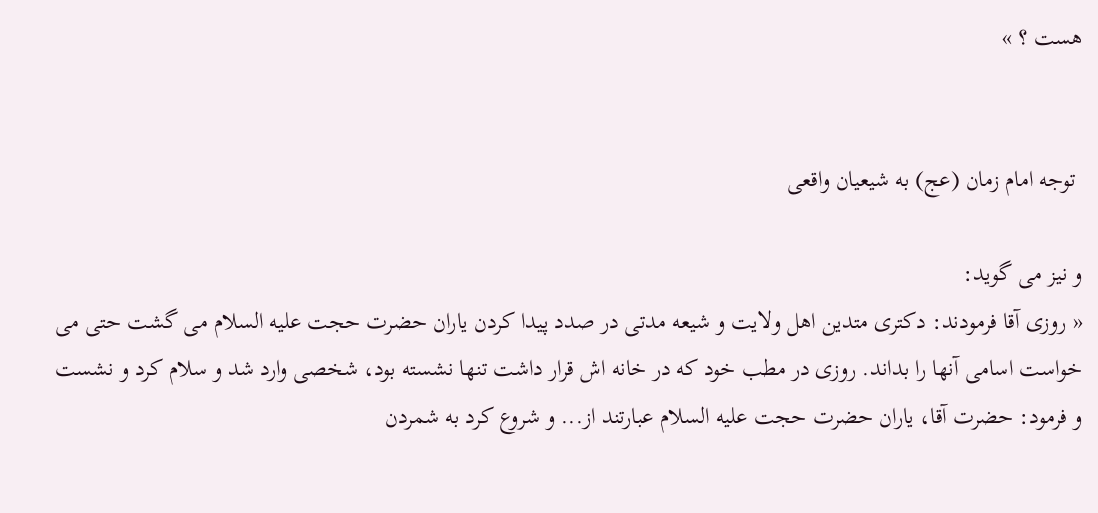هست ؟ »


 توجه امام زمان (عج) به شیعیان واقعی

و نیز می گوید:
« روزی آقا فرمودند: دکتری متدین اهل ولایت و شیعه مدتی در صدد پیدا کردن یاران حضرت حجت علیه السلام می گشت حتی می خواست اسامی آنها را بداند. روزی در مطب خود که در خانه اش قرار داشت تنها نشسته بود، شخصی وارد شد و سلام کرد و نشست و فرمود: حضرت آقا، یاران حضرت حجت علیه السلام عبارتند از... و شروع کرد به شمردن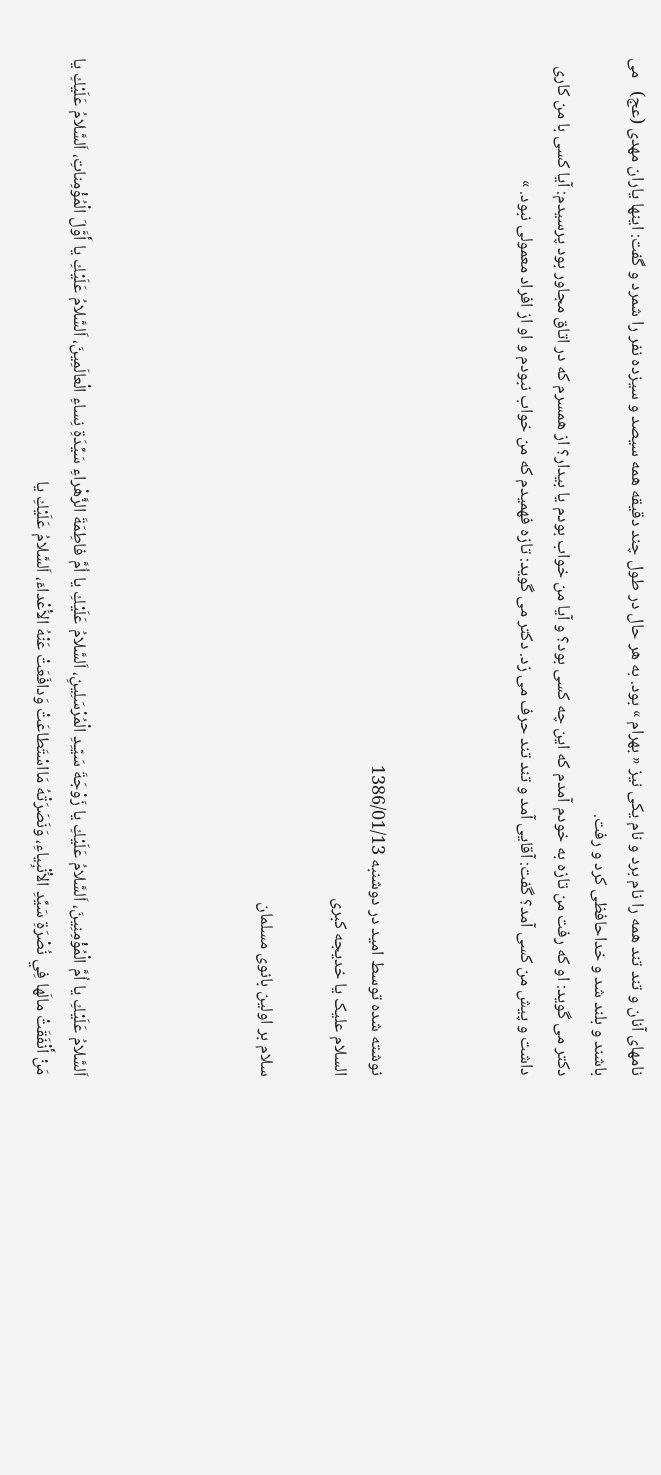نامهای آنان و تند تند همه را نام برد و نام یکی نیز « بهرام » بود. به هر حال در طول چند دقیقه همه سیصد و سیزده نفر را شمرد و گفت: اینها یاران مهدی (عج)   می باشند و بلند شد و خداحافظی کرد و رفت.
دکتر می گوید: او که رفت من تازه به خودم آمدم که این چه کسی بود؟ و آیا من خواب بودم یا بیدار؟ از همسرم که در اتاق مجاور بود پرسیدم: آیا کسی با من کاری داشت و پیش من کسی آمد؟ گفت: آقایی آمد و تند تند حرف می زد. دکتر می گوید: تازه فهمیدم که من خواب نبودم و او از افراد معمولی نبود. »



نوشته شده توسط امید در دوشنبه 1386/01/13
السلام علیک یا خدیجه کبری

سلام بر اولین بانوی مسلمان




اَلسَّلامُ عَلَيْكِ يا اُمَّ الْمُؤْمِنِينَ، اَلسَّلامُ عَلَيْكِ يا زَوْجَةَ سَيّـِدِ الْمُرْسَلِينِ، اَلسَّلامُ عَلَيْكِ يا اُمَّ فاطِمَةَ الزَّهْراءِ سَيِّدَةِ نِساءِ الْعالَمِينَ، اَلسَّلامُ عَلَيْكِ يا أَوَّلَ الْمُؤْمِناتِ، اَلسَّلامُ عَلَيْكِ يا مَنْ أَنْفَقَتْ مالَها فِي نُصْرَةِ سَيِّدِ الاَْنْبِياءِ، وَنَصَرَتْهُ مَااسْتَطاعَتْ وَدافَعَتْ عَنْهُ الاَْعْداءَ، اَلسَّلامُ عَلَيْكِ يا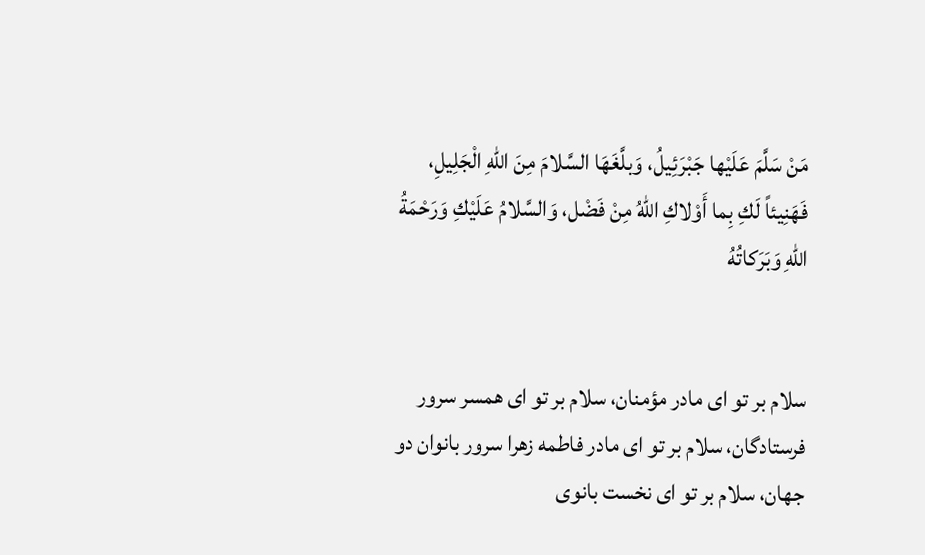مَنْ سَلَّمَ عَلَيْها جَبْرَئِيلُ، وَبلَّغَهَا السَّلامَ مِنَ اللهِ الْجَلِيلِ، فَهَنِيئاً لَكِ بِما أَوْلاكِ اللهُ مِنْ فَضْل، وَالسَّلامُ عَلَيْكِ وَرَحْمَةُ اللهِ وَبَرَكاتُهُ


سلام بر تو اى مادر مؤمنان، سلام بر تو اى همسر سرور فرستادگان، سلام بر تو اى مادر فاطمه زهرا سرور بانوان دو جهان، سلام بر تو اى نخست بانوى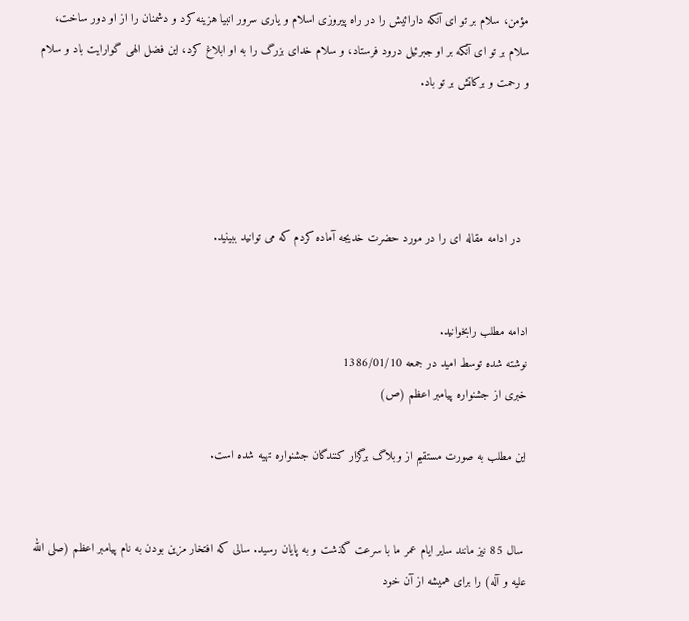مؤمن، سلام بر تو اى آنكه دارائيش را در راه پيروزى اسلام و يارى سرور انبيا هزينه كرد و دشمنان را از او دور ساخت، سلام بر تو اى آنكه بر او جبرئيل درود فرستاد، و سلام خداى بزرگ را به او ابلاغ كرد، اين فضل الهى گوارايت باد و سلام و رحمت و بركاتش بر تو باد.




  در ادامه مقاله ای را در مورد حضرت خدیجه آماده کردم که می توانید ببینید.


ادامه مطلب رابخوانید.
نوشته شده توسط امید در جمعه 1386/01/10
خبری از جشنواره پیامبر اعظم (ص)

این مطلب به صورت مستقیم از وبلاگ برگزار کنندگان جشنواره تهیه شده است.


 سال 85 نیز مانند سایر ایام عمر ما با سرعت گذشت و به پایان رسید. سالی که افتخار مزین بودن به نام پیامبر اعظم (صلی الله علیه و آله) را برای همیشه از آن خود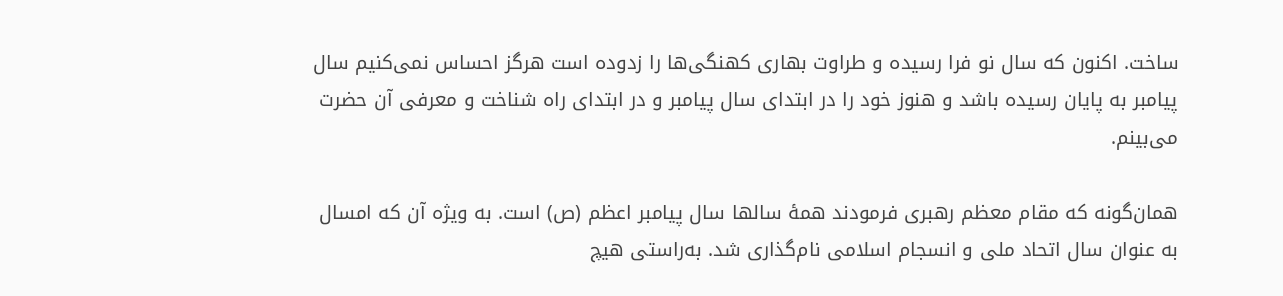ساخت. اکنون که سال نو فرا رسیده و طراوت بهاری کهنگی‌ها را زدوده است هرگز احساس نمی‌کنیم سال پیامبر به پایان رسیده باشد و هنوز خود را در ابتدای سال پیامبر و در ابتدای راه شناخت و معرفی آن حضرت می‌بینم.

همان‌گونه که مقام معظم رهبری فرمودند همۀ سالها سال پیامبر اعظم (ص) است. به ویژه آن که امسال به عنوان سال اتحاد ملی و انسجام اسلامی نام‌گذاری شد. به‌راستی هیچ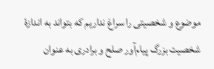موضوع و شخصیتی را سراغ نداریم که بتواند به اندازۀ شخصیت بزرگ پیام‌آور صلح و برادری به عنوان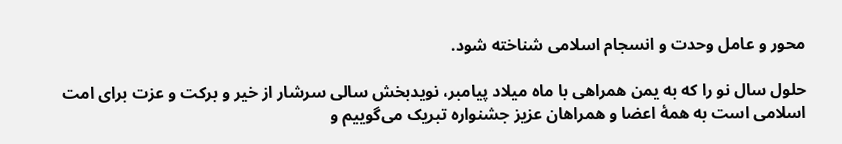محور و عامل وحدت و انسجام اسلامی شناخته شود.

حلول سال نو را که به یمن همراهی با ماه میلاد پیامبر، نویدبخش سالی سرشار از خیر و برکت و عزت برای امت اسلامی است به همۀ اعضا و همراهان عزیز جشنواره تبریک می‌گوییم و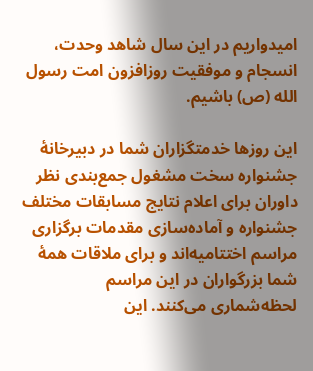امیدواریم در این سال شاهد وحدت، انسجام و موفقیت روزافزون امت رسول الله (ص) باشیم.

این روزها خدمتگزاران شما در دبیرخانۀ جشنواره سخت مشغول جمع‌بندی نظر داوران برای اعلام نتایج مسابقات مختلف جشنواره‌ و آماده‌سازی مقدمات برگزاری مراسم اختتامیه‌اند و برای ملاقات همۀ شما بزرگواران در این مراسم لحظه‌‌شماری می‌کنند. این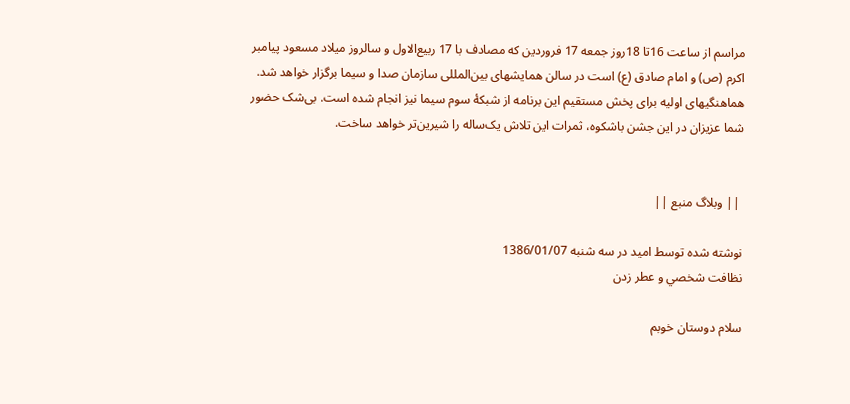مراسم از ساعت 16تا 18روز جمعه 17 فروردین که مصادف با 17 ربیع‌الاول و سالروز میلاد مسعود پیامبر اکرم (ص) و امام صادق (ع) است در سالن همایشهای بین‌المللی سازمان صدا و سیما برگزار خواهد شد. هماهنگیهای اولیه برای پخش مستقیم این برنامه از شبکۀ سوم سیما نیز انجام شده است. بی‌شک حضور شما عزیزان در این جشن باشکوه، ثمرات این تلاش یک‌ساله را شیرین‌تر خواهد ساخت.


 || وبلاگ منبع ||

نوشته شده توسط امید در سه شنبه 1386/01/07
نظافت شخصي و عطر زدن

سلام دوستان خوبم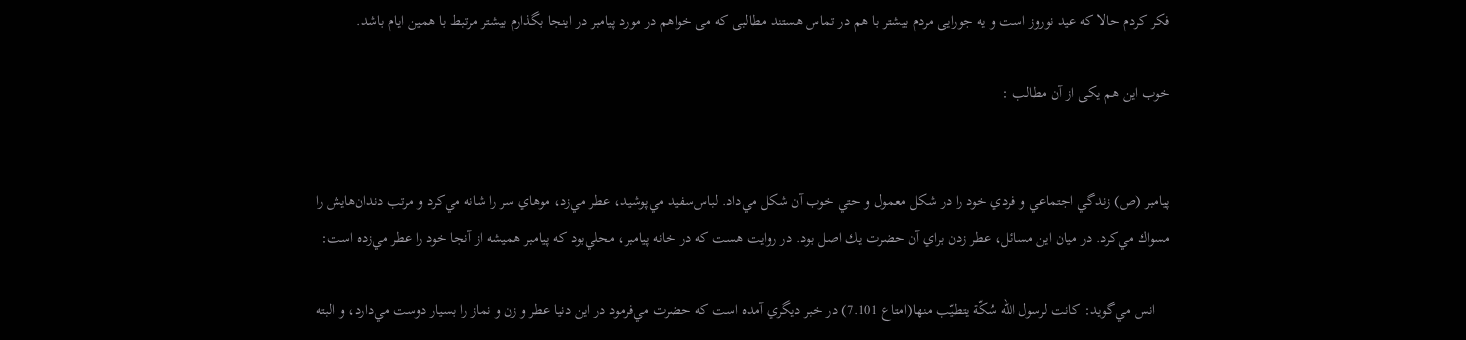فکر کردم حالا که عید نوروز است و یه جورایی مردم بیشتر با هم در تماس هستند مطالبی که می خواهم در مورد پیامبر در اینجا بگذارم بیشتر مرتبط با همین ایام باشد.

خوب این هم یکی از آن مطالب :


پيامبر (ص‌) زندگي اجتماعي و فردي خود را در شكل معمول و حتي خوب آن شكل مي‌داد. لباس‌سفيد مي‌پوشيد، عطر مي‌زد، موهاي سر را شانه مي‌كرد و مرتب دندان‌هايش را مسواك مي‌كرد. در ميان اين مسائل‌، عطر زدن براي آن حضرت يك اصل بود. در روايت هست كه در خانه پيامبر، محلي‌بود كه پيامبر هميشه از آنجا خود را عطر مي‌زده است‌:

    انس مي‌گويد: كانت لرسول الله سُكّة يتطيّب منها(امتاع 7.101) در خبر ديگري آمده است كه حضرت مي‌فرمود در اين دنيا عطر و زن و نماز را بسيار دوست مي‌دارد، و البته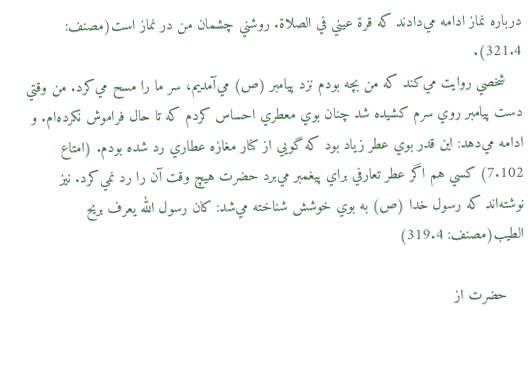درباره نماز ادامه مي‌دادند كه قرة عيني في الصلاة‌. روشني چشمان من در نماز است(مصنف‌: 321.4).
    شخصي روايت مي‌كند كه من بچه بودم نزد پيامبر (ص‌) مي‌آمديم‌، سر ما را مسح مي‌كرد. من وقتي‌ دست پيامبر روي سرم كشيده شد چنان بوي معطري احساس كردم كه تا حال فراموش نكرده‌ام‌. و ادامه مي‌دهد: اين قدر بوي عطر زياد بود كه گويي از كنار مغازه عطاري رد شده بودم‌. (امتاع 7.102) كسي هم اگر عطر تعارفي براي پيغمبر مي‌برد حضرت هيچ وقت آن را رد نمي‌كرد. نيز نوشته‌اند كه رسول خدا (ص‌) به بوي خوشش شناخته مي‌شد: كان رسول الله يعرف بريح الطيب‌(مصنف‌: 319.4)

    حضرت از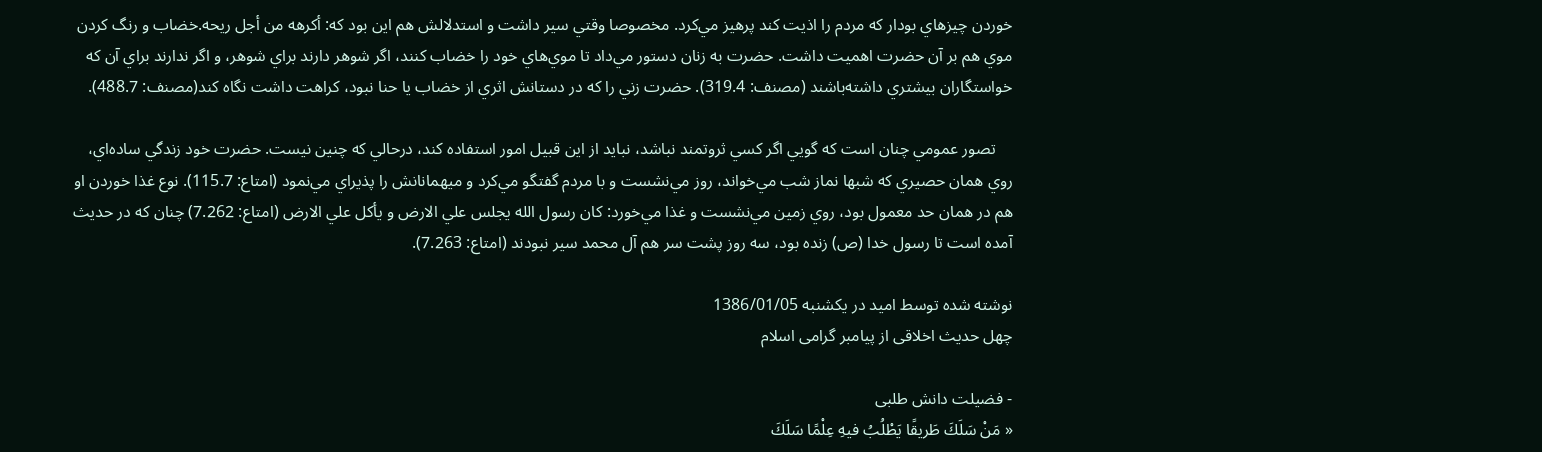خوردن چيزهاي بودار كه مردم را اذيت كند پرهيز مي‌كرد. مخصوصا وقتي سير داشت و استدلالش هم اين بود كه‌: أكرهه من أجل ريحه‌.خضاب و رنگ كردن موي هم بر آن حضرت اهميت داشت‌. حضرت به زنان دستور مي‌داد تا موي‌هاي خود را خضاب كنند، اگر شوهر دارند براي شوهر، و اگر ندارند براي آن كه خواستگاران بيشتري داشته‌باشند (مصنف‌: 319.4). حضرت زني را كه در دستانش اثري از خضاب يا حنا نبود، كراهت داشت نگاه كند(مصنف‌: 488.7).

    تصور عمومي چنان است كه گويي اگر كسي ثروتمند نباشد، نبايد از اين قبيل امور استفاده كند، درحالي كه چنين نيست‌. حضرت خود زندگي ساده‌اي‌، روي همان حصيري كه شبها نماز شب مي‌خواند، روز مي‌نشست و با مردم گفتگو مي‌كرد و ميهمانانش را پذيراي مي‌نمود (امتاع‌: 115.7). نوع غذا خوردن او هم در همان حد معمول بود، روي زمين مي‌نشست و غذا مي‌خورد: كان رسول الله يجلس علي الارض و يأكل علي الارض (امتاع‌: 7.262) چنان كه در حديث آمده است تا رسول خدا (ص‌) زنده بود، سه روز پشت سر هم آل محمد سير نبودند (امتاع‌: 7.263).

نوشته شده توسط امید در یکشنبه 1386/01/05
چهل حديث اخلاقى از پيامبر گرامى اسلام

- فضيلت دانش طلبى
« مَنْ سَلَكَ طَريقًا يَطْلُبُ فيهِ عِلْمًا سَلَكَ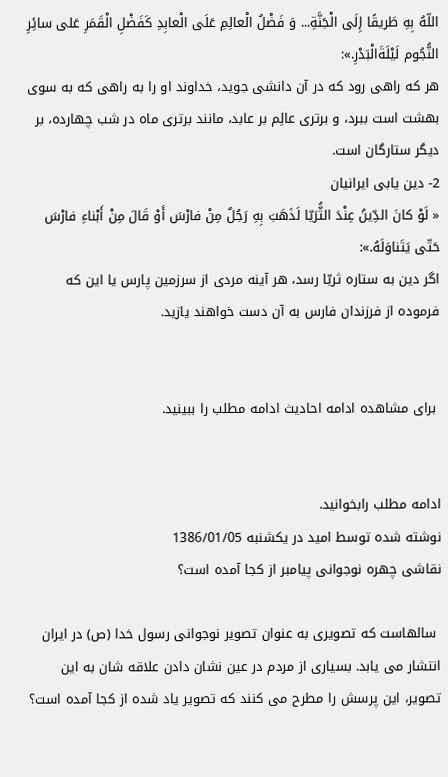اللّهُ بِهِ طَريقًا إِلَى الْجَنَّةِ... وَ فَضْلُ الْعالِمِ عَلَى الْعابِدِ كَفَضْلِ الْقَمَرِ عَلى سائِرِ النُّجُوم لَيْلَةَالْبَدْرِ.»:
هر كه راهى رود كه در آن دانشى جويد، خداوند او را به راهى كه به سوى بهشت است ببرد، و برترى عالِم بر عابد، مانند برترى ماه در شب چهارده، بر ديگر ستارگان است.
2- دين يابى ايرانيان
« لَوْ كانَ الدِّينُ عِنْدَ الثُّرَيّا لَذَهَبَ بِهِ رَجُلٌ مِنْ فارْسَ أَوْ قَالَ مِنْ أَبْناءِ فارْسَ حَتّى يَتَناوَلَهُ.»:
اگر دين به ستاره ثريّا رسد، هر آينه مردى از سرزمين پارس يا اين كه فرموده از فرزندان فارس به آن دست خواهند يازيد.


 برای مشاهده ادامه احادیث ادامه مطلب را ببینید.


ادامه مطلب رابخوانید.
نوشته شده توسط امید در یکشنبه 1386/01/05
نقاشی چهره نوجوانی پیامبر از کجا آمده است؟

 سالهاست که تصویری به عنوان تصویر نوجوانی رسول خدا (ص) در ایران انتشار می یابد. بسیاری از مردم در عین نشان دادن علاقه شان به این تصویر، این پرسش را مطرح می کنند که تصویر یاد شده از کجا آمده است؟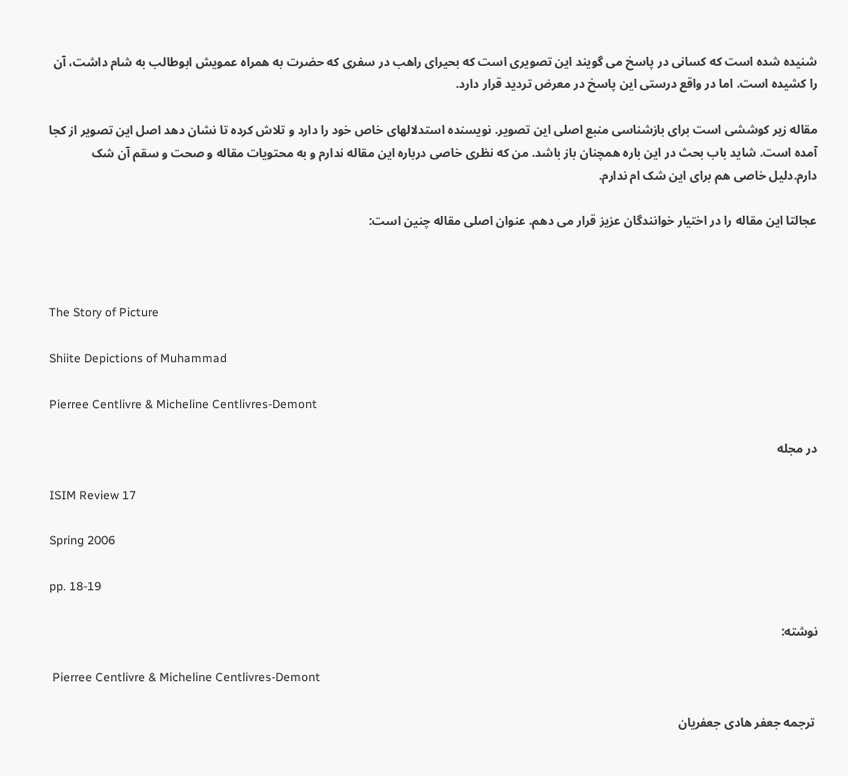شنیده شده است که کسانی در پاسخ می گویند این تصویری است که بحیرای راهب در سفری که حضرت به همراه عمویش ابوطالب به شام داشت، آن را کشیده است. اما در واقع درستی این پاسخ در معرض تردید قرار دارد.

مقاله زیر کوششی است برای بازشناسی منبع اصلی این تصویر. نویسنده استدلالهای خاص خود را دارد و تلاش کرده تا نشان دهد اصل این تصویر از کجا آمده است. شاید باب بحث در این باره همچنان باز باشد. من که نظری خاصی درباره این مقاله ندارم و به محتویات مقاله و صحت و سقم آن شک دارم.دلیل خاصی هم برای این شک ام ندارم.

عجالتا این مقاله را در اختیار خوانندگان عزیز قرار می دهم. عنوان اصلی مقاله چنین است:



The Story of Picture

Shiite Depictions of Muhammad

Pierree Centlivre & Micheline Centlivres-Demont

در مجله

ISIM Review 17

Spring 2006

pp. 18-19

نوشته:

 Pierree Centlivre & Micheline Centlivres-Demont

 ترجمه جعفر هادی جعفریان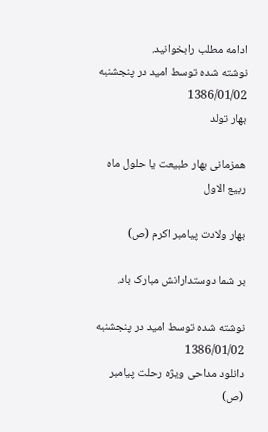ادامه مطلب رابخوانید.
نوشته شده توسط امید در پنجشنبه 1386/01/02
بهار تولد

همزمانی بهار طبیعت یا حلول ماه ربیع الاول

بهار ولادت پیامبر اکرم (ص)

بر شما دوستدارانش مبارک باد.

نوشته شده توسط امید در پنجشنبه 1386/01/02
دانلود مداحی ویژه رحلت پیامبر (ص)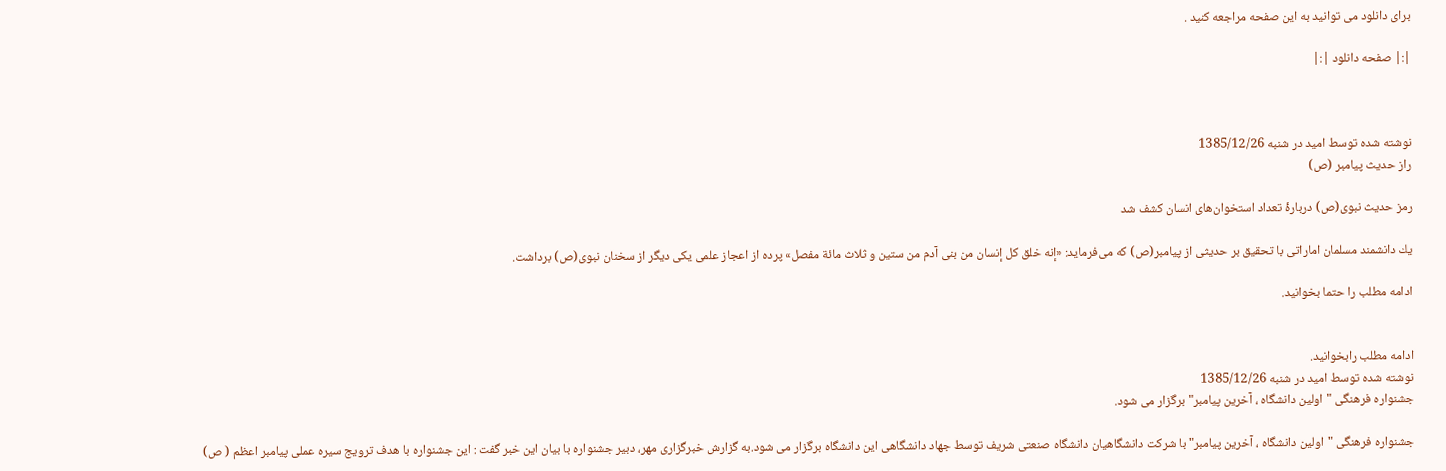برای دانلود می توانید به این صفحه مراجعه کنید .

|:| صفحه دانلود |:|



نوشته شده توسط امید در شنبه 1385/12/26
راز حدیث پیامبر (ص)

رمز حديث نبوی(ص) دربارۀ تعداد استخوان‌های انسان كشف شد

يك دانشمند مسلمان اماراتی با تحقيق بر حديثی از پيامبر(ص) كه می‌فرمايد: «إنه خلق كل إنسان من بنی آدم من ستين و ثلاث مائة مفصل» پرده از اعجاز علمی يكی ديگر از سخنان نبوی(ص) برداشت.

ادامه مطلب را حتما بخوانید.


ادامه مطلب رابخوانید.
نوشته شده توسط امید در شنبه 1385/12/26
جشنواره فرهنگی "اولین دانشگاه ، آخرین پیامبر" برگزار می شود.

جشنواره فرهنگی "اولین دانشگاه ، آخرین پیامبر" با شرکت دانشگاهیان دانشگاه صنعتی شریف توسط جهاد دانشگاهی این دانشگاه برگزار می شود.به گزارش خبرگزاری مهر، دبیر جشنواره با بیان این خبر گفت : این جشنواره با هدف ترویج سیره عملی پیامبر اعظم ( ص)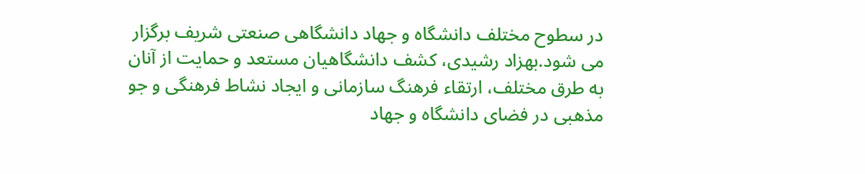در سطوح مختلف دانشگاه و جهاد دانشگاهی صنعتی شریف برگزار می شود.بهزاد رشیدی، کشف دانشگاهیان مستعد و حمایت از آنان به طرق مختلف، ارتقاء فرهنگ سازمانی و ایجاد نشاط فرهنگی و جو مذهبی در فضای دانشگاه و جهاد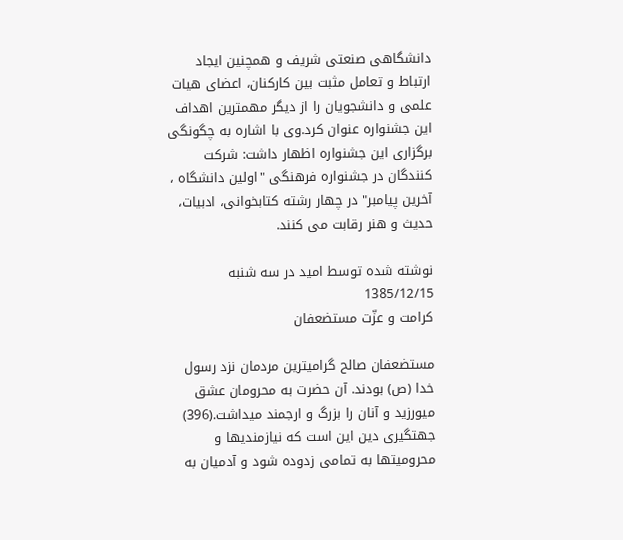دانشگاهی صنعتی شریف و همچنین ایجاد ارتباط و تعامل مثبت بین کارکنان، اعضای هیات علمی و دانشجویان را از دیگر مهمترین اهداف این جشنواره عنوان کرد.وی با اشاره به چگونگی برگزاری این جشنواره اظهار داشت: شرکت کنندگان در جشنواره فرهنگی "اولین دانشگاه ، آخرین پیامبر" در چهار رشته کتابخوانی، ادبیات، حدیث و هنر رقابت می کنند.

نوشته شده توسط امید در سه شنبه 1385/12/15
کرامت و عزّت مستضعفان

مستضعفان صالح گرامیترين مردمان نزد رسول خدا (ص) بودند. آن حضرت به محرومان عشق میورزيد و آنان را بزرگ و ارجمند میداشت.(396) جهتگيری دين اين است که نيازمندیها و محروميتها به تمامی زدوده شود و آدميان به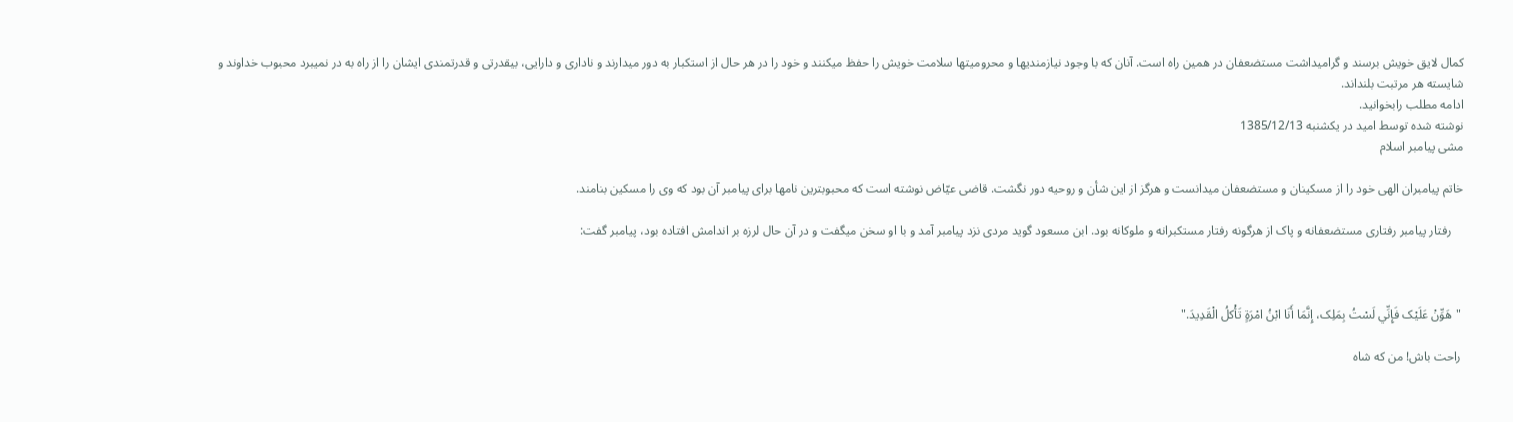کمال لايق خويش برسند و گراميداشت مستضعفان در همين راه است. آنان که با وجود نيازمندیها و محروميتها سلامت خويش را حفظ میکنند و خود را در هر حال از استکبار به دور میدارند و ناداری و دارايی، بیقدرتی و قدرتمندی ايشان را از راه به در نمیبرد محبوب خداوند و شايسته هر مرتبت بلنداند.
ادامه مطلب رابخوانید.
نوشته شده توسط امید در یکشنبه 1385/12/13
مشی پيامبر اسلام

خاتم پيامبران الهی خود را از مسکينان و مستضعفان میدانست و هرگز از اين شأن و روحيه دور نگشت. قاضی عيّاض نوشته است که محبوبترين نامها برای پيامبر آن بود که وی را مسکين بنامند.

    رفتار پيامبر رفتاری مستضعفانه و پاک از هرگونه رفتار مستکبرانه و ملوکانه بود. ابن مسعود گويد مردی نزد پيامبر آمد و با او سخن میگفت و در آن حال لرزه بر اندامش افتاده بود، پيامبر گفت:



 "هَوِّنْ عَلَيْک فَإِنِّي لَسْتُ بِمَلِک، إِنَّمَا أَنَا ابْنُ امْرَةٍ تَأْکلُ الْقَدِيدَ."

 راحت باش! من که شاه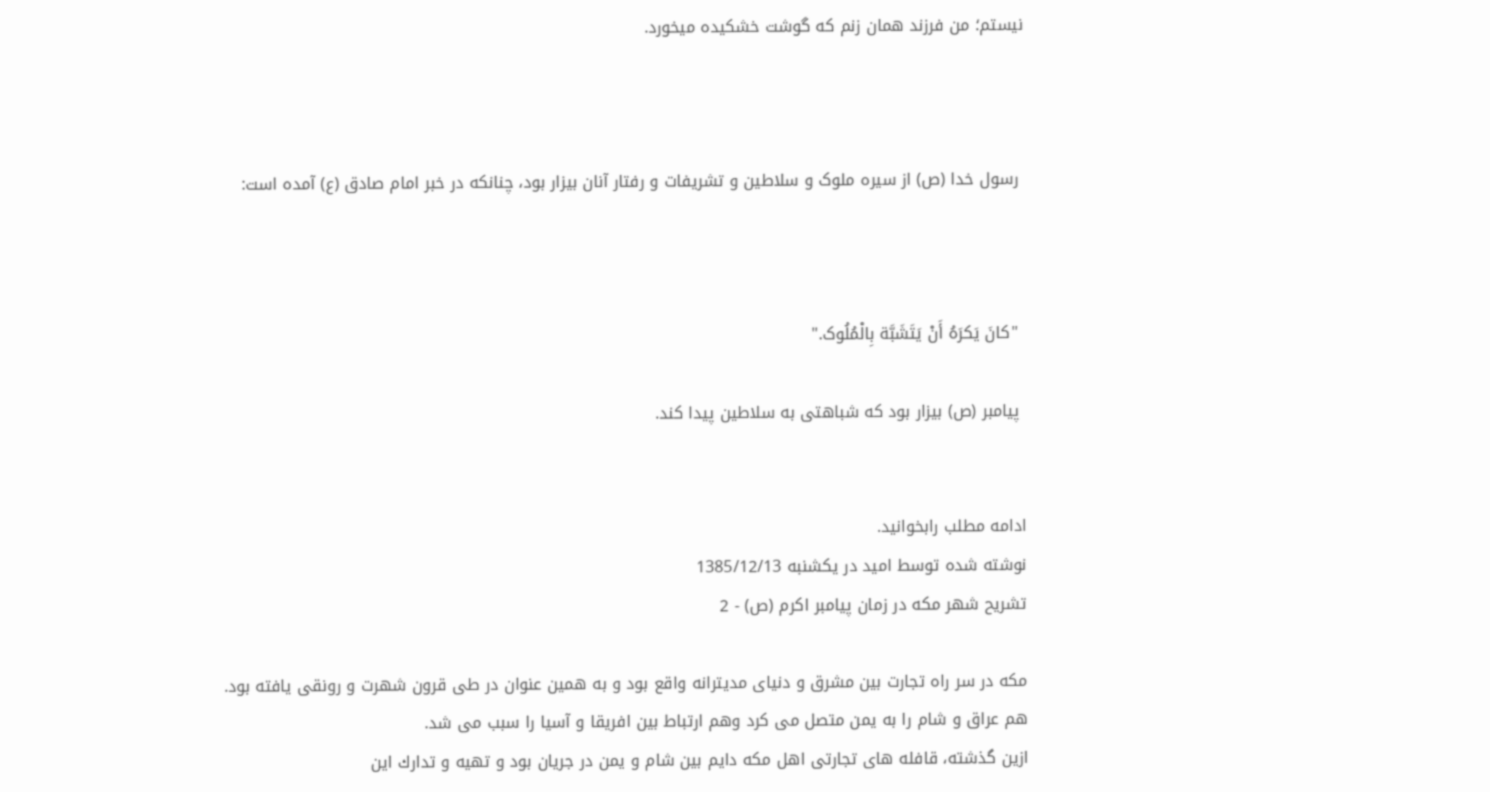نيستم؛ من فرزند همان زنم که گوشت خشکيده میخورد.



 رسول خدا (ص) از سيره ملوک و سلاطين و تشريفات و رفتار آنان بيزار بود، چنانکه در خبر امام صادق (ع) آمده است:



 "کانَ يَکرَهُ أَنْ يَتَشَبَّة بِالْمُلُوک."

 پيامبر (ص) بيزار بود که شباهتی به سلاطين پيدا کند.


ادامه مطلب رابخوانید.
نوشته شده توسط امید در یکشنبه 1385/12/13
تشریح شهر مکه در زمان پیامبر اکرم (ص) - 2

مكه در سر راه تجارت بين مشرق و دنياى مديترانه واقع بود و به همين عنوان در طى قرون شهرت و رونقى يافته بود.
هم عراق و شام را به يمن متصل مى كرد وهم ارتباط بين افريقا و آسيا را سبب مى شد.
ازين گذشته، قافله هاى تجارتى اهل مكه دايم بين شام و يمن در جريان بود و تهيه و تدارك اين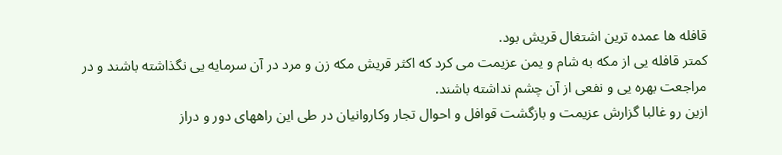قافله ها عمده ترين اشتغال قريش بود.
كمتر قافله يى از مكه به شام و يمن عزيمت مى كرد كه اكثر قريش مكه زن و مرد در آن سرمايه يى نگذاشته باشند و در مراجعت بهره يى و نفعى از آن چشم نداشته باشند.
ازين رو غالبا گزارش عزيمت و بازگشت قوافل و احوال تجار وكاروانيان در طى اين راههاى دور و دراز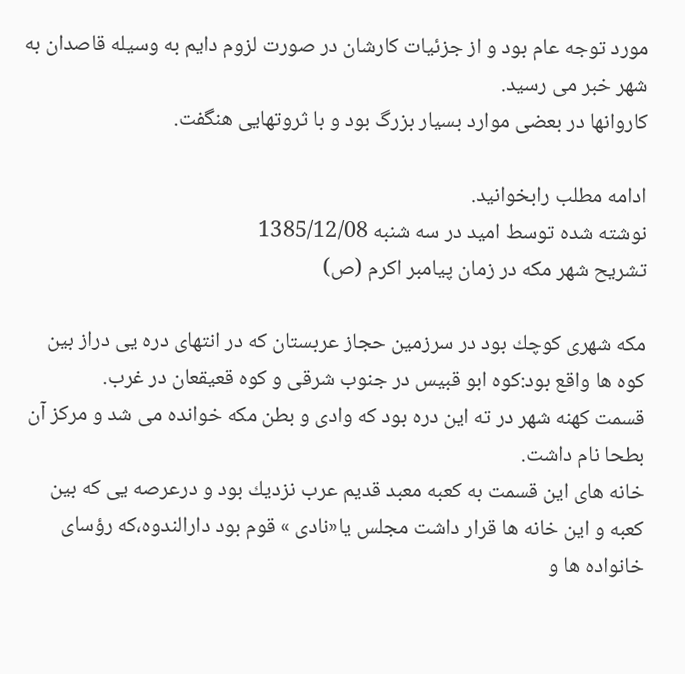مورد توجه عام بود و از جزئيات كارشان در صورت لزوم دايم به وسيله قاصدان به شهر خبر مى رسيد.
كاروانها در بعضى موارد بسيار بزرگ بود و با ثروتهايى هنگفت.

ادامه مطلب رابخوانید.
نوشته شده توسط امید در سه شنبه 1385/12/08
تشریح شهر مکه در زمان پیامبر اکرم (ص)

مكه شهرى كوچك بود در سرزمين حجاز عربستان كه در انتهاى دره يى دراز بين كوه ها واقع بود:كوه ابو قبيس در جنوب شرقى و كوه قعيقعان در غرب.
قسمت كهنه شهر در ته اين دره بود كه وادى و بطن مكه خوانده مى شد و مركز آن بطحا نام داشت.
خانه هاى اين قسمت به كعبه معبد قديم عرب نزديك بود و درعرصه يى كه بين كعبه و اين خانه ها قرار داشت مجلس يا«نادى » قوم بود دارالندوه،كه رؤساى خانواده ها و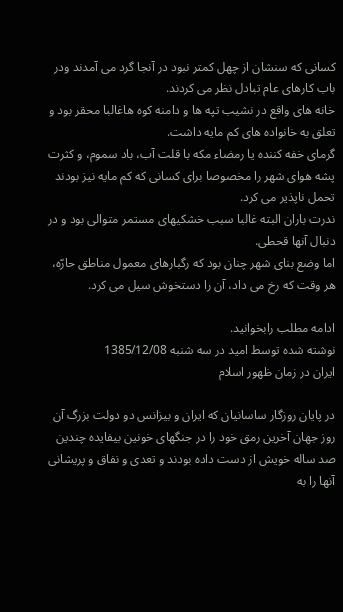كسانى كه سنشان از چهل كمتر نبود در آنجا گرد مى آمدند ودر باب كارهاى عام تبادل نظر مى كردند.
خانه هاى واقع در نشيب تپه ها و دامنه كوه هاغالبا محقر بود و تعلق به خانواده هاى كم مايه داشت.
گرماى خفه كننده يا رمضاء مكه با قلت آب، باد سموم، و كثرت پشه هواى شهر را مخصوصا براى كسانى كه كم مايه نيز بودند تحمل ناپذير مى كرد.
ندرت باران البته غالبا سبب خشكيهاى مستمر متوالى بود و در دنبال آنها قحطى.
اما وضع بناى شهر چنان بود كه رگبارهاى معمول مناطق حارّه، هر وقت كه رخ مى داد، آن را دستخوش سيل مى كرد.

ادامه مطلب رابخوانید.
نوشته شده توسط امید در سه شنبه 1385/12/08
ایران در زمان ظهور اسلام

در پايان روزگار ساسانيان كه ايران و بيزانس دو دولت بزرگ آن روز جهان آخرين رمق خود را در جنگهاى خونين بيفايده چندين صد ساله خويش از دست داده بودند و تعدى و نفاق و پريشانى آنها را به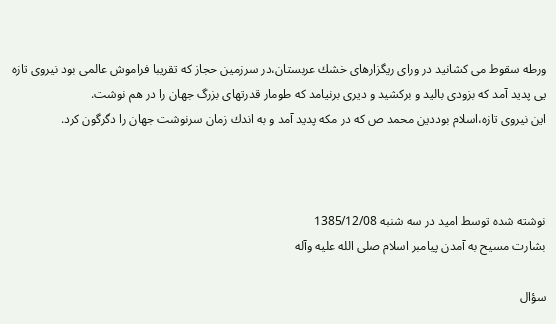ورطه سقوط مى كشانيد در وراى ريگزارهاى خشك عربستان،در سرزمين حجاز كه تقريبا فراموش عالمى بود نيروى تازه يى پديد آمد كه بزودى باليد و بركشيد و ديرى برنيامد كه طومار قدرتهاى بزرگ جهان را در هم نوشت.
اين نيروى تازه،اسلام بوددين محمد ص كه در مكه پديد آمد و به اندك زمان سرنوشت جهان را دگرگون كرد.



نوشته شده توسط امید در سه شنبه 1385/12/08
بشارت مسيح به آمدن پيامبر اسلام صلى الله عليه وآله

سؤال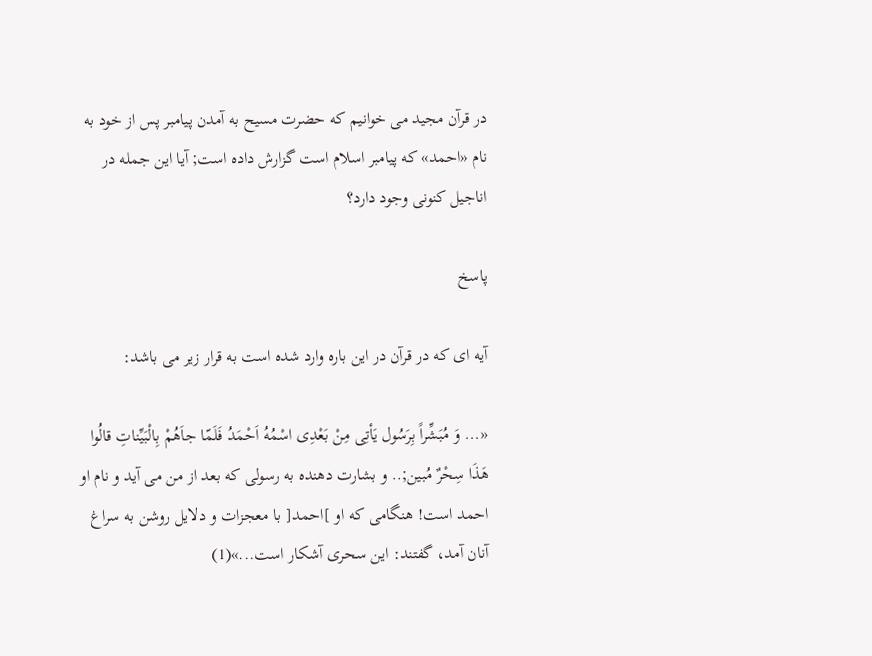در قرآن مجيد مى خوانيم كه حضرت مسيح به آمدن پيامبر پس از خود به نام «احمد» كه پيامبر اسلام است گزارش داده است; آيا اين جمله در اناجيل كنونى وجود دارد؟

پاسخ

آيه اى كه در قرآن در اين باره وارد شده است به قرار زير مى باشد:

«... وَ مُبَشِّراً بِرَسُول يَأتِى مِنْ بَعْدِى اسْمُهُ اَحْمَدُ فَلَمّا جاَهُمْ بِالْبَيِّناتِ قالُوا هَذَا سِحْرٌ مُبين;.. و بشارت دهنده به رسولى كه بعد از من مى آيد و نام او احمد است! هنگامى كه او ]احمد[ با معجزات و دلايل روشن به سراغ آنان آمد، گفتند: اين سحرى آشكار است...»(1)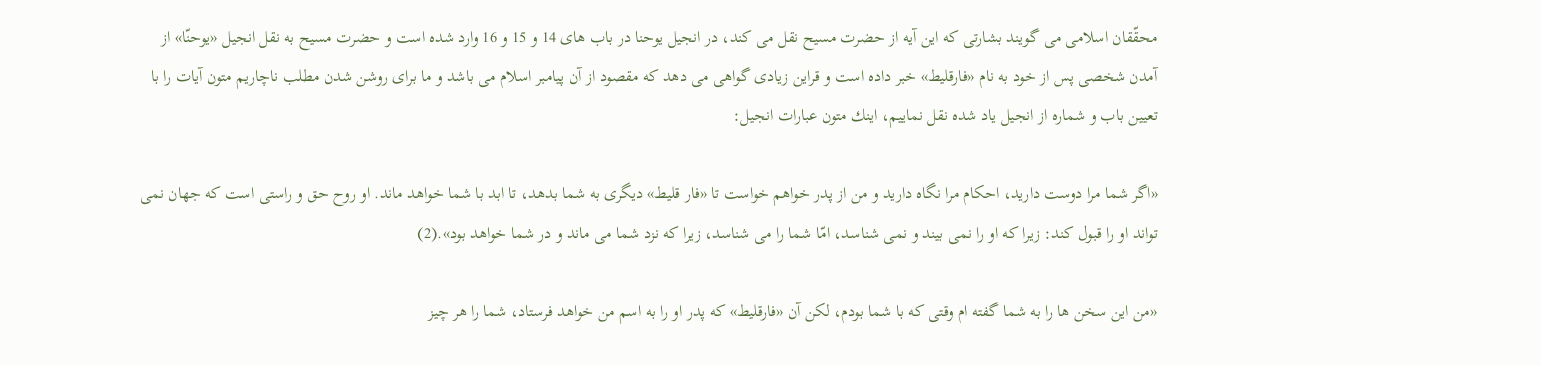محقّقان اسلامى مى گويند بشارتى كه اين آيه از حضرت مسيح نقل مى كند، در انجيل يوحنا در باب هاى 14 و 15 و 16 وارد شده است و حضرت مسيح به نقل انجيل «يوحنّا» از آمدن شخصى پس از خود به نام «فارقليط» خبر داده است و قراين زيادى گواهى مى دهد كه مقصود از آن پيامبر اسلام مى باشد و ما براى روشن شدن مطلب ناچاريم متون آيات را با تعيين باب و شماره از انجيل ياد شده نقل نماييم، اينك متون عبارات انجيل:

«اگر شما مرا دوست داريد، احكام مرا نگاه داريد و من از پدر خواهم خواست تا «فار قليط» ديگرى به شما بدهد، تا ابد با شما خواهد ماند. او روح حق و راستى است كه جهان نمى تواند او را قبول كند: زيرا كه او را نمى بيند و نمى شناسد، امّا شما را مى شناسد، زيرا كه نزد شما مى ماند و در شما خواهد بود».(2)

«من اين سخن ها را به شما گفته ام وقتى كه با شما بودم، لكن آن «فارقليط» كه پدر او را به اسم من خواهد فرستاد، شما را هر چيز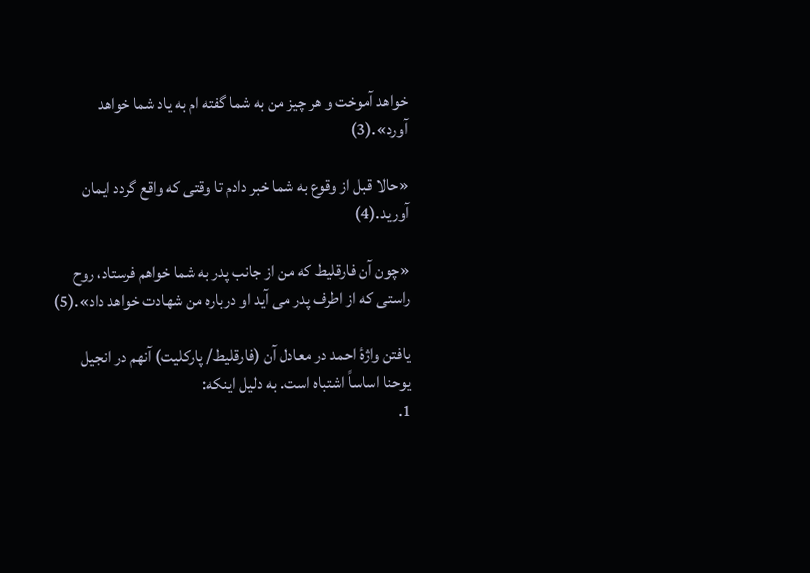خواهد آموخت و هر چيز من به شما گفته ام به ياد شما خواهد آورد».(3)

«حالا قبل از وقوع به شما خبر دادم تا وقتى كه واقع گردد ايمان آوريد.(4)

«چون آن فارقليط كه من از جانب پدر به شما خواهم فرستاد، روح راستى كه از اطرف پدر مى آيد او درباره من شهادت خواهد داد».(5)

یافتن واژۀ احمد در معادل آن (فارقلیط/ پارکلیت) آنهم در انجیل یوحنا اساساً اشتباه است. به دلیل اینکه:
1.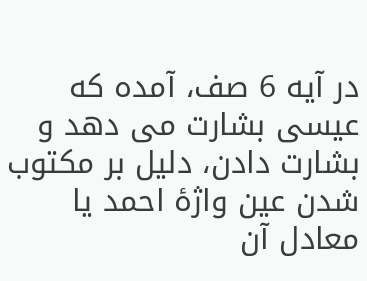در آیه 6 صف، آمده که عیسی بشارت می دهد و بشارت دادن، دلیل بر مکتوب شدن عین واژۀ احمد یا معادل آن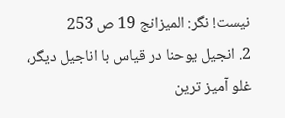نیست! نگر: المیزانج 19 ص 253
2. انجیل یوحنا در قیاس با اناجیل دیگر، غلو آمیز ترین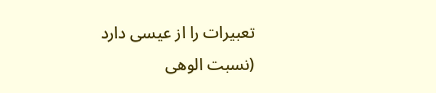تعبیرات را از عیسی دارد (نسبت الوهی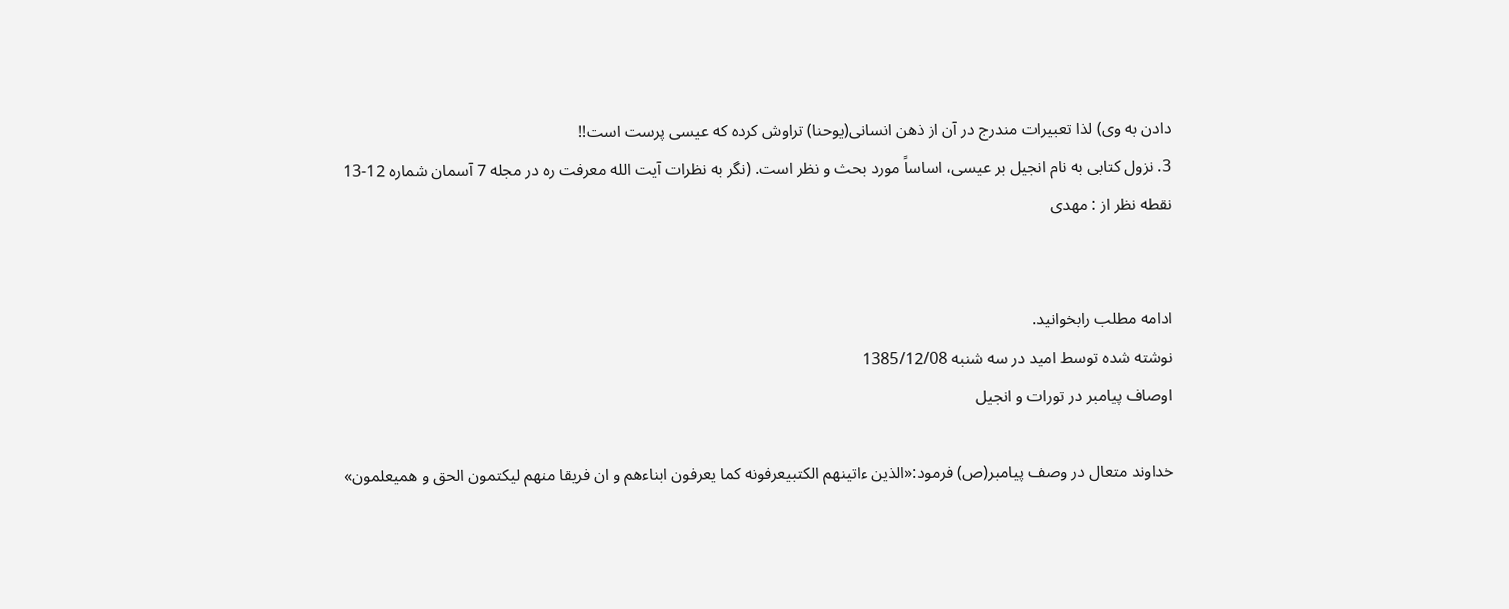دادن به وی) لذا تعبیرات مندرج در آن از ذهن انسانی(یوحنا) تراوش کرده که عیسی پرست است!!
3. نزول کتابی به نام انجیل بر عیسی، اساساً مورد بحث و نظر است. (نگر به نظرات آیت الله معرفت ره در مجله 7 آسمان شماره 12-13
نقطه نظر از : مهدی


ادامه مطلب رابخوانید.
نوشته شده توسط امید در سه شنبه 1385/12/08
اوصاف پيامبر در تورات و انجيل

خداوند متعال در وصف پيامبر(ص) فرمود:«الذين ءاتينهم الكتبيعرفونه كما يعرفون ابناءهم و ان فريقا منهم ليكتمون الحق و هميعلمون»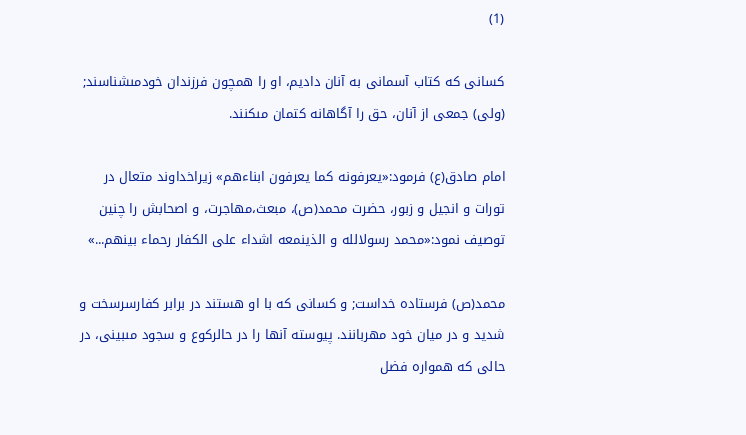(1)

كسانى كه كتاب آسمانى به آنان داديم، او را همچون فرزندان خودمىشناسند; (ولى) جمعى از آنان، حق را آگاهانه كتمان مىكنند.

امام صادق(ع) فرمود:«يعرفونه كما يعرفون ابناءهم» زيراخداوند متعال در تورات و انجيل و زبور، حضرت محمد(ص)، مبعث،مهاجرت، و اصحابش را چنين توصيف نمود:«محمد رسولالله و الذينمعه اشداء على الكفار رحماء بينهم...»

محمد(ص) فرستاده خداست; و كسانى كه با او هستند در برابر كفارسرسخت و شديد و در ميان خود مهربانند. پيوسته آنها را در حالركوع و سجود مىبينى، در حالى كه همواره فضل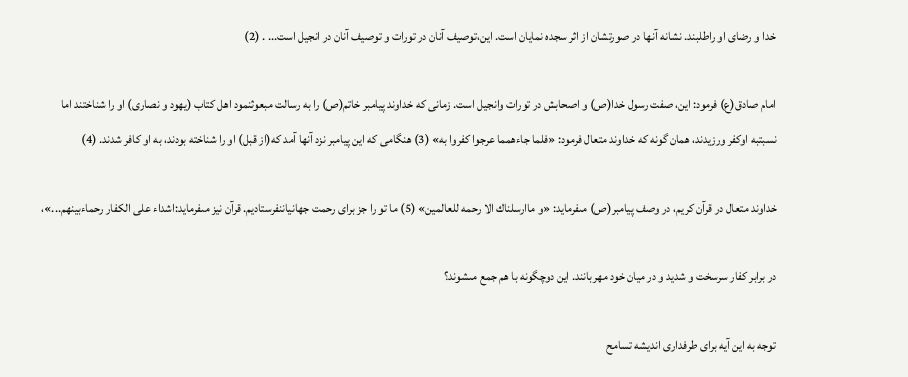خدا و رضاى او راطلبند. نشانه آنها در صورتشان از اثر سجده نمايان است. اين،توصيف آنان در تورات و توصيف آنان در انجيل است... . (2)

امام صادق(ع) فرمود: اين، صفت رسول خدا(ص) و اصحابش در تورات وانجيل است. زمانى كه خداوند پيامبر خاتم(ص) را به رسالت مبعوثنمود اهل كتاب (يهود و نصارى) او را شناختند اما نسبتبه اوكفر ورزيدند، همان گونه كه خداوند متعال فرمود: «فلما جاءهمما عرجوا كفروا به» (3) هنگامى كه اين پيامبر نزد آنها آمد كه(از قبل) او را شناخته بودند، به او كافر شدند. (4)

خداوند متعال در قرآن كريم، در وصف پيامبر(ص) مىفرمايد: «و ماارسلناك الا رحمه للعالمين» (5) ما تو را جز براى رحمت جهانياننفرستاديم. قرآن نيز مىفرمايد:اشداء على الكفار رحماءبينهم...»،

در برابر كفار سرسخت و شديد و در ميان خود مهربانند. اين دوچگونه با هم جمع مىشوند؟

توجه به اين آيه براى طرفدارى انديشه تسامح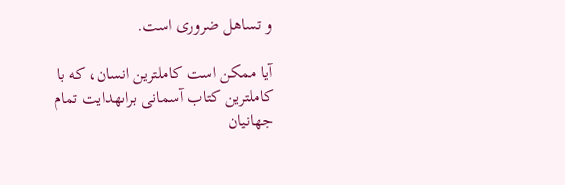و تساهل ضرورى است.

آيا ممكن است كاملترين انسان، كه با كاملترين كتاب آسمانى براىهدايت تمام جهانيان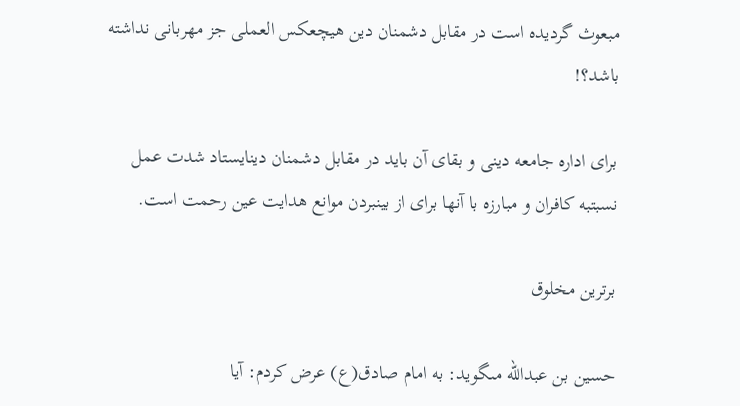مبعوث گرديده است در مقابل دشمنان دين هيچعكس العملى جز مهربانى نداشته باشد؟!

براى اداره جامعه دينى و بقاى آن بايد در مقابل دشمنان دينايستاد شدت عمل نسبتبه كافران و مبارزه با آنها براى از بينبردن موانع هدايت عين رحمت است.

برترين مخلوق

حسين بن عبدالله مىگويد: به امام صادق(ع) عرض كردم: آيا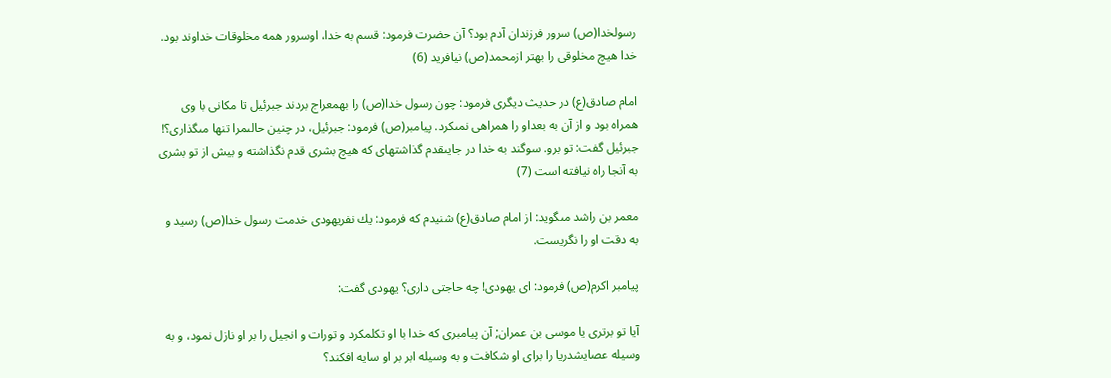رسولخدا(ص) سرور فرزندان آدم بود؟ آن حضرت فرمود: قسم به خدا، اوسرور همه مخلوقات خداوند بود. خدا هيچ مخلوقى را بهتر ازمحمد(ص) نيافريد (6)

امام صادق(ع) در حديث ديگرى فرمود: چون رسول خدا(ص) را بهمعراج بردند جبرئيل تا مكانى با وى همراه بود و از آن به بعداو را همراهى نمىكرد. پيامبر(ص) فرمود: جبرئيل، در چنين حالىمرا تنها مىگذارى؟! جبرئيل گفت: تو برو. سوگند به خدا در جايىقدم گذاشتهاى كه هيچ بشرى قدم نگذاشته و بيش از تو بشرى به آنجا راه نيافته است (7)

معمر بن راشد مىگويد: از امام صادق(ع) شنيدم كه فرمود: يك نفريهودى خدمت رسول خدا(ص) رسيد و به دقت او را نگريست.

پيامبر اكرم(ص) فرمود: اى يهودى! چه حاجتى دارى؟ يهودى گفت:

آيا تو برترى يا موسى بن عمران; آن پيامبرى كه خدا با او تكلمكرد و تورات و انجيل را بر او نازل نمود، و به وسيله عصايشدريا را براى او شكافت و به وسيله ابر بر او سايه افكند؟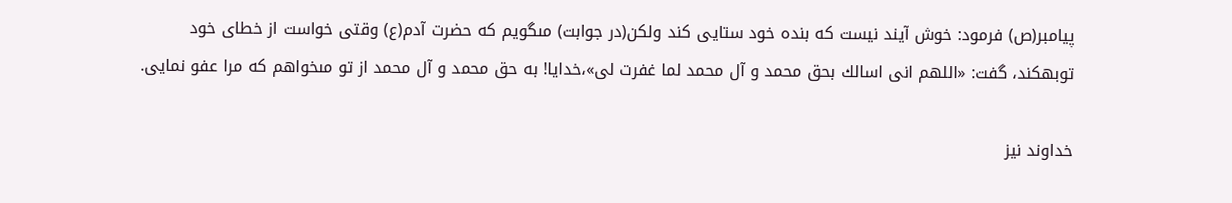پيامبر(ص) فرمود: خوش آيند نيست كه بنده خود ستايى كند ولكن(در جوابت) مىگويم كه حضرت آدم(ع) وقتى خواست از خطاى خود توبهكند، گفت: «اللهم انى اسالك بحق محمد و آل محمد لما غفرت لى»،خدايا! به حق محمد و آل محمد از تو مىخواهم كه مرا عفو نمايى.

خداوند نيز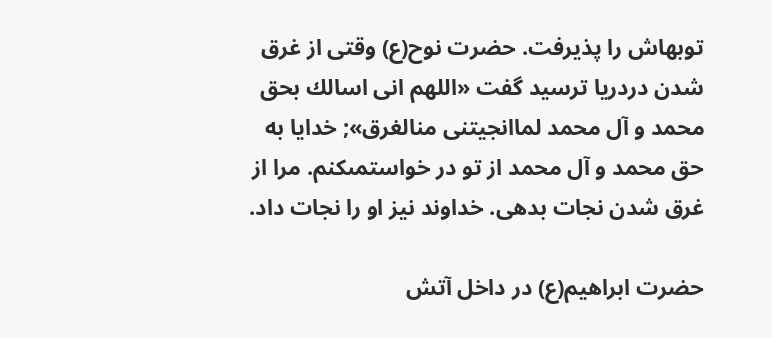توبهاش را پذيرفت. حضرت نوح(ع) وقتى از غرق شدن دردريا ترسيد گفت «اللهم انى اسالك بحق محمد و آل محمد لماانجيتنى منالغرق»; خدايا به حق محمد و آل محمد از تو در خواستمىكنم. مرا از غرق شدن نجات بدهى. خداوند نيز او را نجات داد.

حضرت ابراهيم(ع) در داخل آتش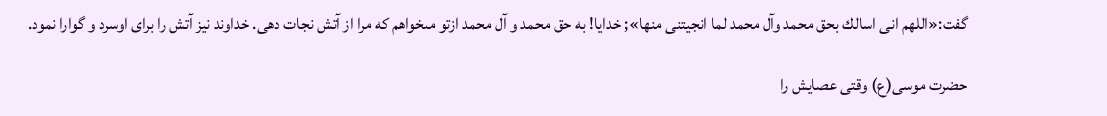گفت:«اللهم انى اسالك بحق محمد وآل محمد لما انجيتنى منها»; خدايا! به حق محمد و آل محمد ازتو مىخواهم كه مرا از آتش نجات دهى. خداوند نيز آتش را براى اوسرد و گوارا نمود.

حضرت موسى(ع) وقتى عصايش را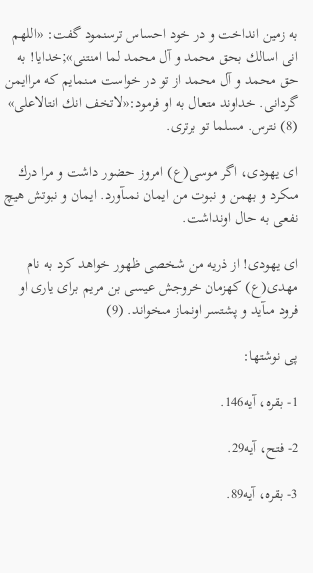به زمين انداخت و در خود احساس ترسنمود گفت: «اللهم انى اسالك بحق محمد و آل محمد لما امنتنى»;خدايا! به حق محمد و آل محمد از تو در خواست مىنمايم كه مراايمن گردانى. خداوند متعال به او فرمود:«لاتخف انك انتالاعلى» (8) نترس. مسلما تو برترى.

اى يهودى، اگر موسى(ع) امروز حضور داشت و مرا درك مىكرد و بهمن و نبوت من ايمان نمىآورد. ايمان و نبوتش هيچ نفعى به حال اونداشت.

اى يهودى! از ذريه من شخصى ظهور خواهد كرد به نام مهدى(ع) كهزمان خروجش عيسى بن مريم براى يارى او فرود مىآيد و پشتسر اونماز مىخواند. (9)

پى نوشتها:

1- بقره، آيه146.

2- فتح، آيه29.

3- بقره، آيه89.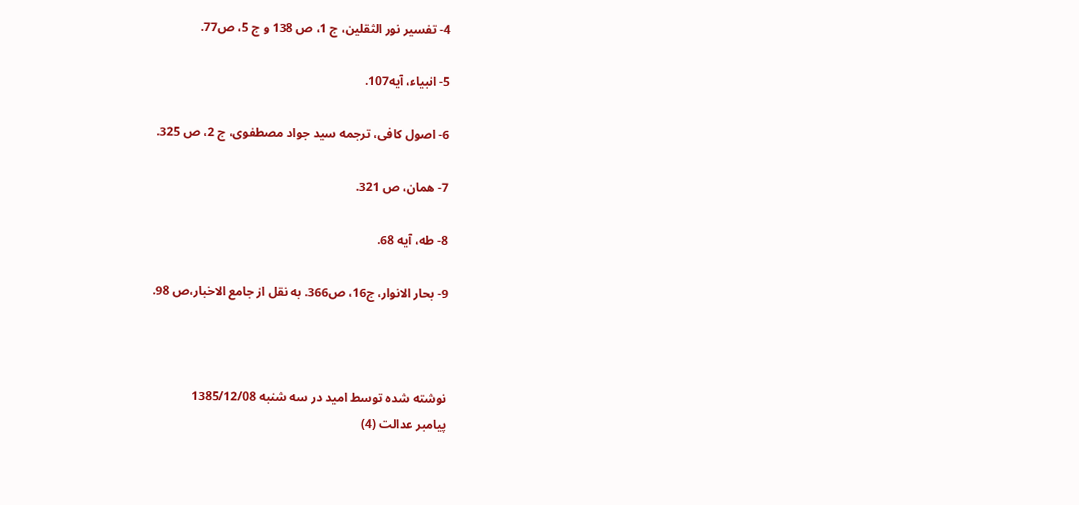4- تفسير نور الثقلين، ج 1، ص 138 و ج 5، ص77.

5- انبياء، آيه107.

6- اصول كافى، ترجمه سيد جواد مصطفوى، ج 2، ص 325.

7- همان، ص 321.

8- طه، آيه 68.

9- بحار الانوار، ج16، ص366. به نقل از جامع الاخبار،ص 98.



نوشته شده توسط امید در سه شنبه 1385/12/08
پيامبر عدالت (4)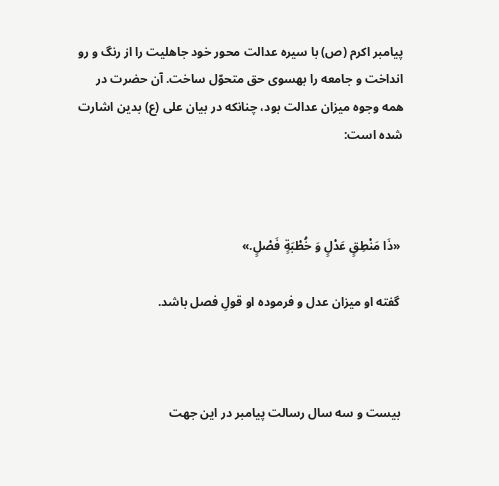پيامبر اکرم (ص) با سيره عدالت محور خود جاهليت را از رنگ و رو انداخت و جامعه را بهسوی حق متحوّل ساخت. آن حضرت در همه وجوه ميزان عدالت بود، چنانکه در بيان علی (ع) بدين اشارت شده است:



 «ذَا مَنْطِقٍ عَدْلٍ وَ خُطْبَةٍ فَصْلٍ.»

 گفته او ميزان عدل و فرموده او قولِ فصل باشد.



 بيست و سه سال رسالت پيامبر در اين جهت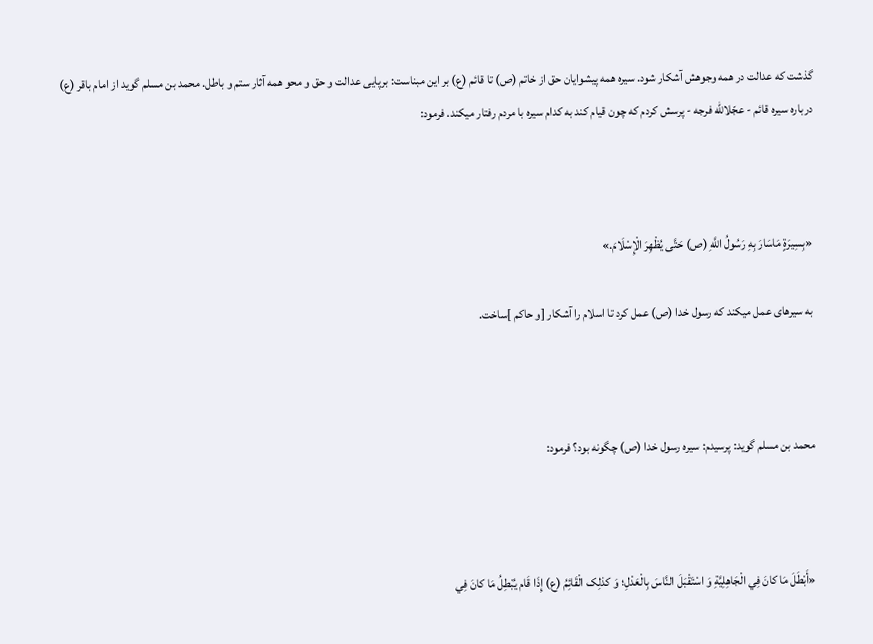گذشت که عدالت در همه وجوهش آشکار شود. سيره همه پيشوايان حق از خاتم (ص) تا قائم (ع) بر اين مبناست: برپايی عدالت و حق و محو همه آثار ستم و باطل. محمد بن مسلم گويد از امام باقر (ع) درباره سيره قائم - عجّلاللّه فرجه - پرسش کردم که چون قيام کند به کدام سيره با مردم رفتار میکند. فرمود:



 «بِسِيرَةٍ مَاسَارَ بِهِ رَسُولُ اللَّهِ (ص) حَتَّی يُظْهِرَ الْإِسْلَامَ.»

 به سيرهای عمل میکند که رسول خدا (ص) عمل کرد تا اسلام را آشکار [و حاکم ]ساخت.



 محمد بن مسلم گويد: پرسيدم: سيره رسول خدا (ص) چگونه بود؟ فرمود:



 «أَبْطَلَ مَا کانَ فِي الْجَاهِلِيَّةِ وَ اسْتَقْبَلَ النَّاسَ بِالْعَدْلِ؛ وَ کذلِک الْقَائِمُ (ع) إِذَا قَام يُبْطِلُ مَا کانَ فِي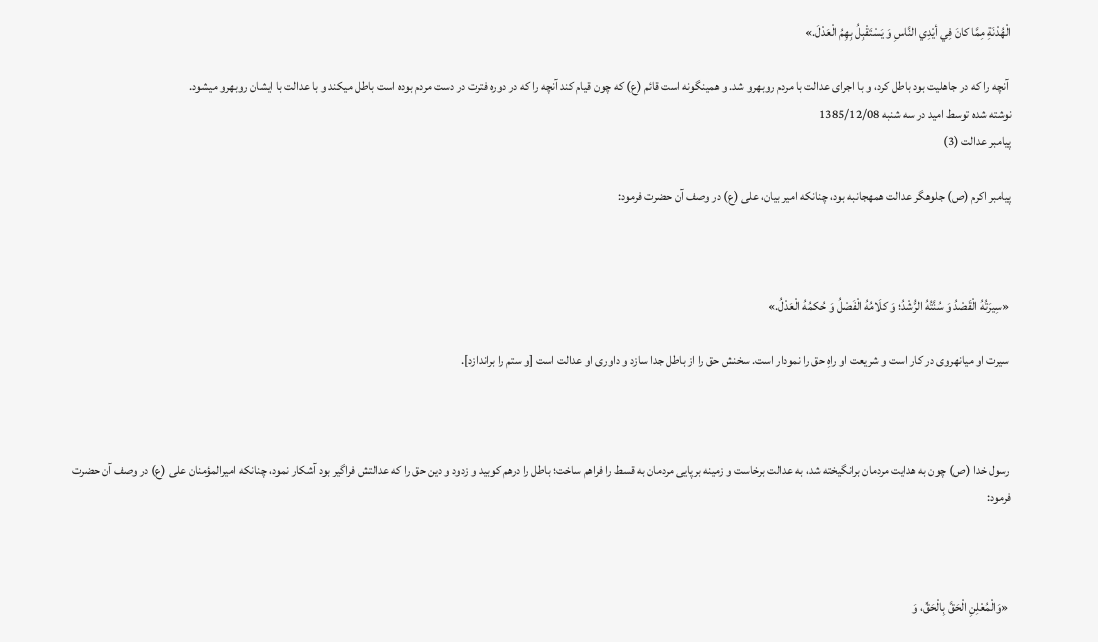الْهُدْنَةِ مِمَّا کانَ فِي أيْدِي النَّاسِ وَ يَسْتَقْبِلُ بِهِمُ الْعَدْلَ.»

 آنچه را که در جاهليت بود باطل کرد، و با اجرای عدالت با مردم روبهرو شد. و همينگونه است قائم (ع) که چون قيام کند آنچه را که در دوره فترت در دست مردم بوده است باطل میکند و با عدالت با ايشان روبهرو میشود.
نوشته شده توسط امید در سه شنبه 1385/12/08
پيامبر عدالت (3)

پيامبر اکرم (ص) جلوهگر عدالت همهجانبه بود، چنانکه امير بيان، علی (ع) در وصف آن حضرت فرمود:



 «سِيرَتُهُ الْقَصْدُ وَ سُنَّتُهُ الرُّشْدُ؛ وَ کلَامُهُ الْفَصْلُ وَ حُکمُهُ الْعَدْلُ.»

 سيرت او ميانهروی در کار است و شريعت او راهِ حق را نمودار است. سخنش حق را از باطل جدا سازد و داوری او عدالت است [و ستم را براندازد].



 رسول خدا (ص) چون به هدايت مردمان برانگيخته شد، به عدالت برخاست و زمينه برپايی مردمان به قسط را فراهم ساخت؛ باطل را درهم کوبيد و زدود و دين حق را که عدالتش فراگير بود آشکار نمود، چنانکه اميرالمؤمنان علی (ع) در وصف آن حضرت فرمود:



 «وَالْمُعْلِنِ الْحَقَّ بِالْحَقِّ، وَ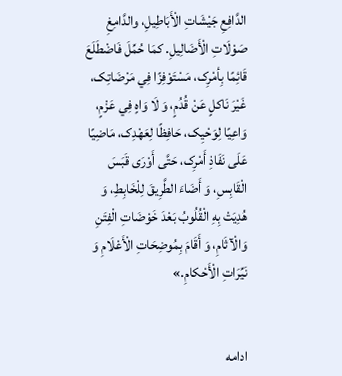الدَّافِعِ جَيْشَاتِ الْأَبَاطِيلِ، والدَّامِغِ صَوْلَاتِ الْأَضَالِيلِ. کمَا حُمِّلَ فَاضْطَلَعَ قَائِمًا بِأمْرِک، مَسْتَوْفِزًا فِي مَرْضَاتِک، غَيْرَ نَاکلٍ عَنْ قُدُمٍ، وَ لَا وَاهٍ فِي عَزْمٍ، وَاعِيًا لِوَحْيِک، حَافِظًا لِعَهْدِک، مَاضِيًا عَلَی نَفَاذِ أَمْرِک، حَتَّی أَوْرَی قَبَسَ الْقَابِسِ، وَ أَضَاءَ الطَّرِيقَ لِلْخَابِطِ، وَ هُدِيَتْ بِهِ الْقُلُوبُ بَعْدَ خَوْضَاتِ الْفِتَنِ وَالْآثَامِ، وَ أَقَامَ بِمُوضِحَاتِ الْأَعْلَامِ وَ نَيِّرَاتِ الْأَحْکامِ.»


ادامه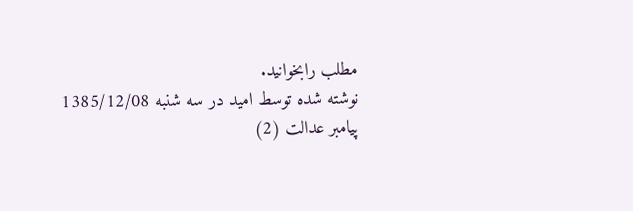مطلب رابخوانید.
نوشته شده توسط امید در سه شنبه 1385/12/08
پيامبر عدالت (2)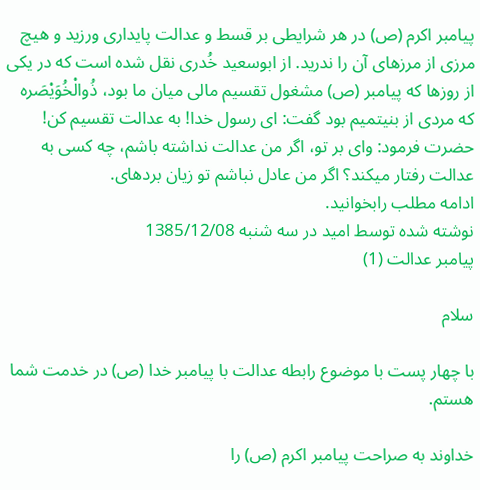پيامبر اکرم (ص) در هر شرايطی بر قسط و عدالت پايداری ورزيد و هيچ مرزی از مرزهای آن را ندريد. از ابوسعيد خُدری نقل شده است که در يکی از روزها که پيامبر (ص) مشغول تقسيم مالی ميان ما بود، ذُوالْخُوَيْصَره که مردی از بنیتميم بود گفت: ای رسول خدا! به عدالت تقسيم کن! حضرت فرمود: وای بر تو، اگر من عدالت نداشته باشم، چه کسی به عدالت رفتار میکند؟ اگر من عادل نباشم تو زيان بردهای.
ادامه مطلب رابخوانید.
نوشته شده توسط امید در سه شنبه 1385/12/08
پيامبر عدالت (1)

سلام

با چهار پست با موضوع رابطه عدالت با پیامبر خدا (ص) در خدمت شما هستم.

خداوند به صراحت پيامبر اکرم (ص) را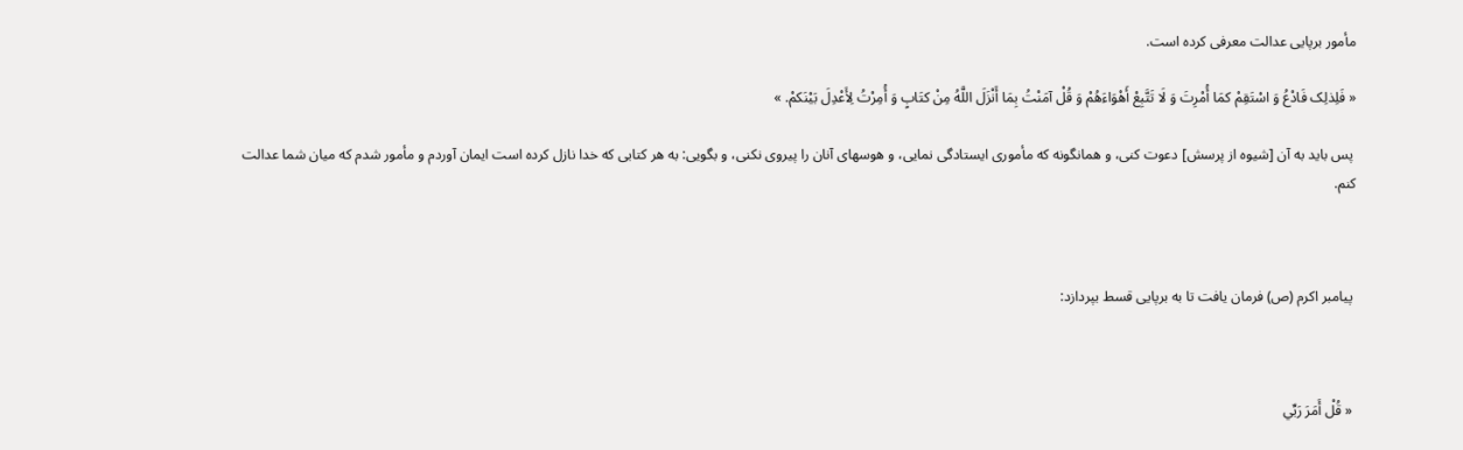مأمور برپايی عدالت معرفی کرده است.

« فَلِذلِک فَادْعُ وَ اسْتَقِمْ کمَا أُمْرِتَ وَ لَا تَتَّبِعْ أَهْوَاءَهُمْ وَ قُلْ آمَنْتُ بِمَا أَنْزَلَ اللَّهُ مِنْ کتَابٍ وَ أُمِرْتُ لِأَعْدِلَ بَيْنَکمْ. »

 پس بايد به آن [شيوه از پرسش] دعوت کنی، و همانگونه که مأموری ايستادگی نمايی، و هوسهای آنان را پيروی نکنی، و بگويی: به هر کتابی که خدا نازل کرده است ايمان آوردم و مأمور شدم که ميان شما عدالت کنم.



 پيامبر اکرم (ص) فرمان يافت تا به برپايی قسط بپردازد:



 « قُلْ أَمَرَ رَبِّي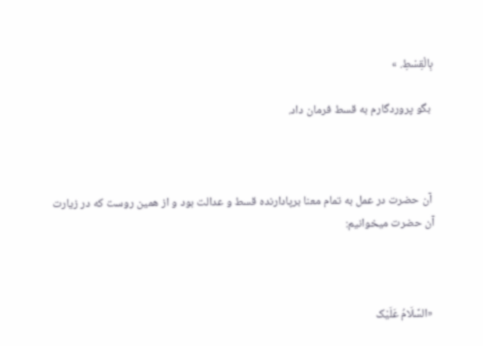بِالْقِسْطِ. »

 بگو پروردگارم به قسط فرمان داد.



 آن حضرت در عمل به تمام معنا برپادارنده قسط و عدالت بود و از همين روست که در زيارت آن حضرت میخوانيم:



 «السَّلَامُ عَلَيْک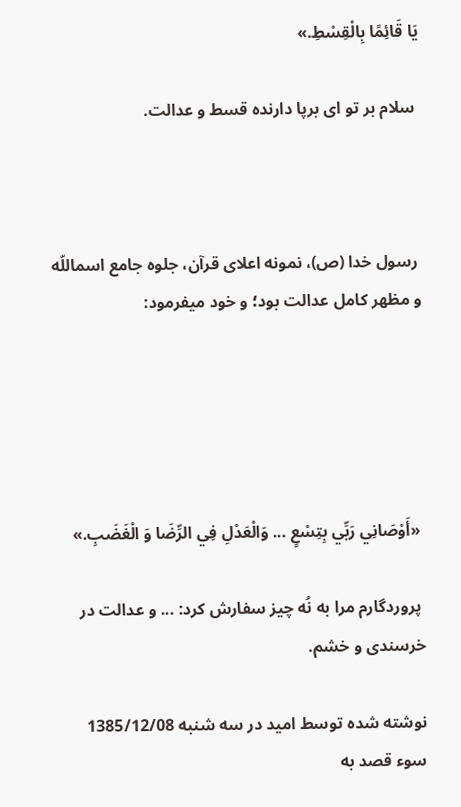يَا قَائِمًا بِالْقِسْطِ.»

 سلام بر تو ای برپا دارنده قسط و عدالت.



 رسول خدا (ص)، نمونه اعلای قرآن، جلوه جامع اسماللّه و مظهر کامل عدالت بود؛ و خود میفرمود:





 «أَوْصَانِي رَبِّي بِتِسْعٍ ... وَالْعَدْلِ فِي الرِّضَا وَ الْغَضَبِ.»

 پروردگارم مرا به نُه چيز سفارش کرد: ... و عدالت در خرسندی و خشم.

نوشته شده توسط امید در سه شنبه 1385/12/08
سوء قصد به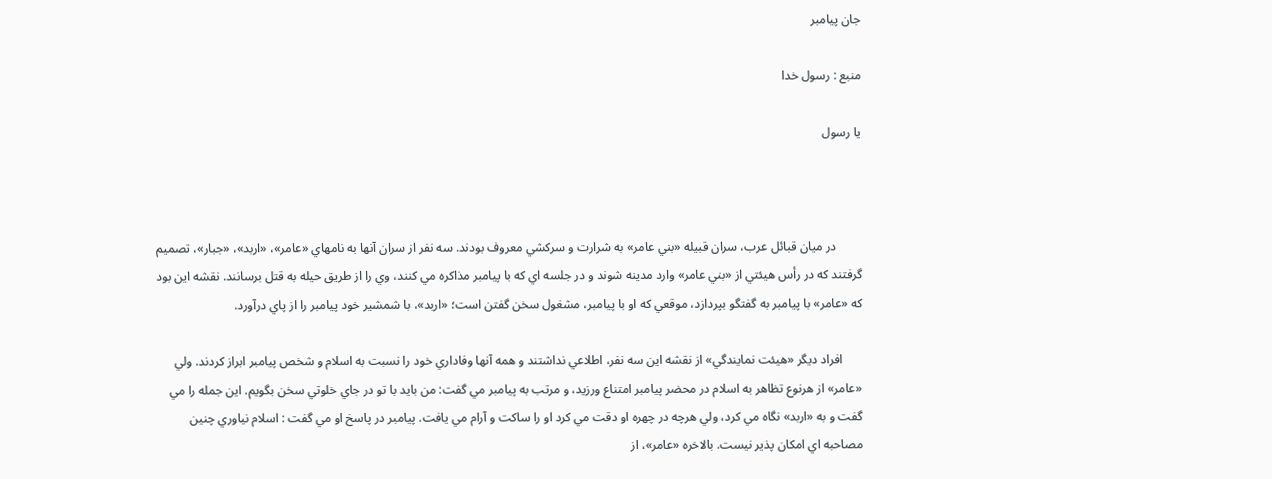جان پيامبر

منبع : رسول خدا

یا رسول



        در ميان قبائل عرب، سران قبيله «بني عامر» به شرارت و سرکشي معروف بودند. سه نفر از سران آنها به نامهاي «عامر»، «اربد»، «جبار»، تصميم گرفتند که در رأس هيئتي از «بني عامر» وارد مدينه شوند و در جلسه اي که با پيامبر مذاکره مي کنند، وي را از طريق حيله به قتل برسانند. نقشه اين بود که «عامر» با پيامبر به گفتگو بپردازد، موقعي که او با پيامبر، مشغول سخن گفتن است؛ «اربد»، با شمشير خود پيامبر را از پاي درآورد.

      افراد ديگر «هيئت نمايندگي» از نقشه اين سه نفر، اطلاعي نداشتند و همه آنها وفاداري خود را نسبت به اسلام و شخص پيامبر ابراز کردند. ولي «عامر» از هرنوع تظاهر به اسلام در محضر پيامبر امتناع ورزيد، و مرتب به پيامبر مي گفت: من بايد با تو در جاي خلوتي سخن بگويم. اين جمله را مي گفت و به «اربد» نگاه مي کرد، ولي هرچه در چهره او دقت مي کرد او را ساکت و آرام مي يافت. پيامبر در پاسخ او مي گفت : اسلام نياوري چنين مصاحبه اي امکان پذير نيست. بالاخره «عامر»، از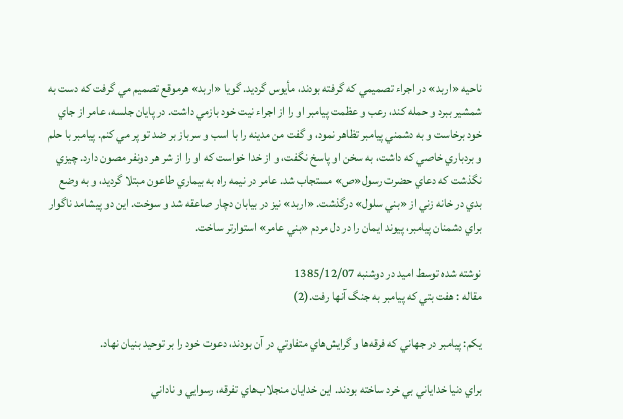ناحيه «اربد» در اجراء تصميمي که گرفته بودند، مأيوس گرديد. گويا «اربد» هرموقع تصميم مي گرفت که دست به شمشير ببرد و حمله کند، رعب و عظمت پيامبر او را از اجراء نيت خود بازمي داشت. در پايان جلسه، عامر از جاي خود برخاست و به دشمني پيامبر تظاهر نمود، و گفت من مدينه را با اسب و سرباز بر ضد تو پر مي کنم. پيامبر با حلم و بردباري خاصي که داشت، به سخن او پاسخ نگفت، و از خدا خواست که او را از شر هر دونفر مصون دارد. چيزي نگذشت که دعاي حضرت رسول«ص» مستجاب شد. عامر در نيمه راه به بيماري طاعون مبتلا گرديد، و به وضع بدي در خانه زني از «بني سلول» درگذشت. «اربد» نيز در بيابان دچار صاعقه شد و سوخت. اين دو پيشامد ناگوار براي دشمنان پيامبر، پيوند ايمان را در دل مردم «بني عامر» استوارتر ساخت.

نوشته شده توسط امید در دوشنبه 1385/12/07
مقاله : هفت بتي كه پيامبر به جنگ آنها رفت.(2)

يكم: پيامبر در جهاني كه فرقه‌ها و گرايش‌هاي متفاوتي در آن بودند، دعوت خود را بر توحيد بنيان نهاد.

براي دنيا خداياني بي خرد ساخته بودند. اين خدايان منجلاب‌هاي تفرقه، رسوايي و ناداني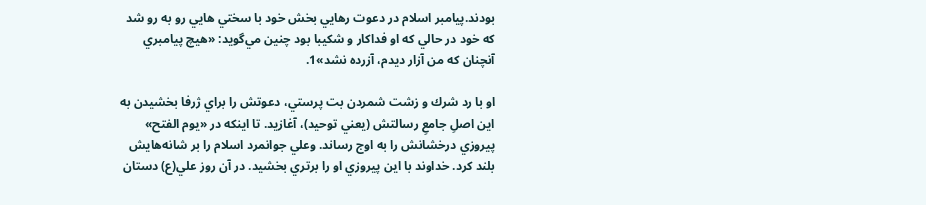بودند.پيامبر اسلام در دعوت رهايي بخش خود با سختي هايي رو به رو شد كه خود در حالي كه او فداكار و شكيبا بود چنين مي‌گويد: «هيچ پيامبري آنچنان كه من آزار ديدم، آزرده نشد»1.

او با رد شرك و زشت شمردن بت پرستي، دعوتش را براي ژرفا بخشيدن به اين اصلِ جامعِ رسالتش (يعني توحيد)، آغازيد. تا اينكه در «يوم الفتح» پيروزي درخشانش را به اوج رساند. وعلي جوانمرد اسلام را بر شانه‌هايش بلند كرد. خداوند با اين پيروزي او را برتري بخشيد. در آن روز علي(ع) دستان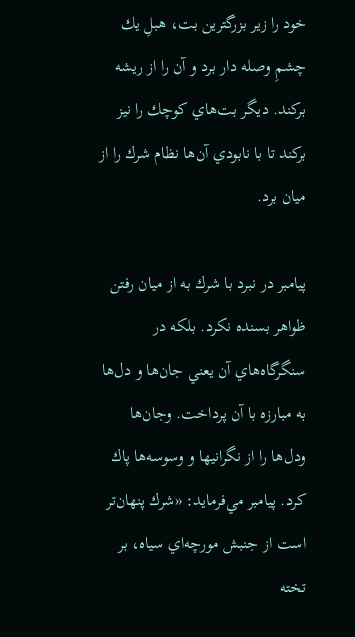خود را زير بزرگترين بت، هبلِ يك چشمِ وصله دار برد و آن را از ريشه بركند. ديگر بت‌هاي كوچك را نيز بركند تا با نابودي آن‌ها نظام شرك را از ميان برد.

پيامبر در نبرد با شرك به از ميان رفتن ظواهر بسنده نكرد. بلكه در سنگرگاه‌هاي آن يعني جان‌ها و دل‌ها به مبارزه با آن پرداخت. وجان‌ها ودل‌ها را از نگرانيها و وسوسه‌ها پاك كرد. پيامبر مي‌فرمايد: «شرك پنهان‌تر است از جنبش مورچه‌اي سياه، بر تخته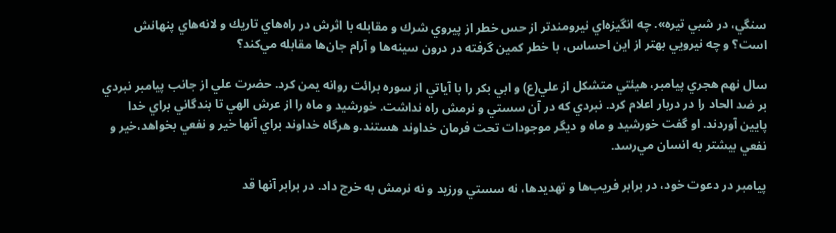سنگي، در شبي تيره». چه انگيزه‌اي نيرومندتر از حس خطر از پيروي شرك و مقابله با اثرش در راه‌هاي تاريك و لانه‌هاي پنهانش است؟ و چه نيرويي بهتر از اين احساس، با خطر كمين گرفته در درون سينه‌ها و آرام جان‌ها مقابله مي‌كند؟

سال نهم هجري پيامبر، هيئتي متشكل از علي(ع) و ابي بكر را با آياتي از سوره برائت روانه يمن كرد. حضرت علي از جانب پيامبر نبردي بر ضد الحاد را در دربار اعلام كرد. نبردي كه در آن سستي و نرمش راه نداشت. خورشيد و ماه را از عرش الهي تا بندگاني براي خدا پايين آوردند. او گفت خورشيد و ماه و ديگر موجودات تحت فرمان خداوند هستند.و هرگاه خداوند براي آنها خير و نفعي بخواهد،خير و نفعي بيشتر به انسان مي‌رسد.

پيامبر در دعوت خود، در برابر فريب‌ها و تهديدها، نه سستي ورزيد و نه نرمش به خرج داد. در برابر آنها قد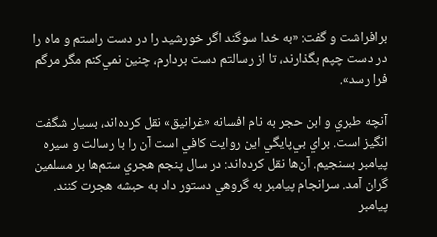برافراشت و گفت: «به خدا سوگند اگر خورشيد را در دست راستم و ماه را در دست چپم بگذارند، تا از رسالتم دست بردارم، چنين نمي‌كنم مگر مرگم فرا رسد».

آنچه طبري و ابن حجر به نام افسانه «غرانيق» نقل كرده‌اند، بسيار شگفت انگيز است. براي بي‌‌پايگي اين روايت كافي است آن را با رسالت و سيره پيامبر بسنجيم. آن‌ها نقل كرده‌اند: در سال پنجم هجري ستم‌ها بر مسلمين گران آمد. سرانجام پيامبر به گروهي دستور داد به حبشه هجرت كنند. پيامبر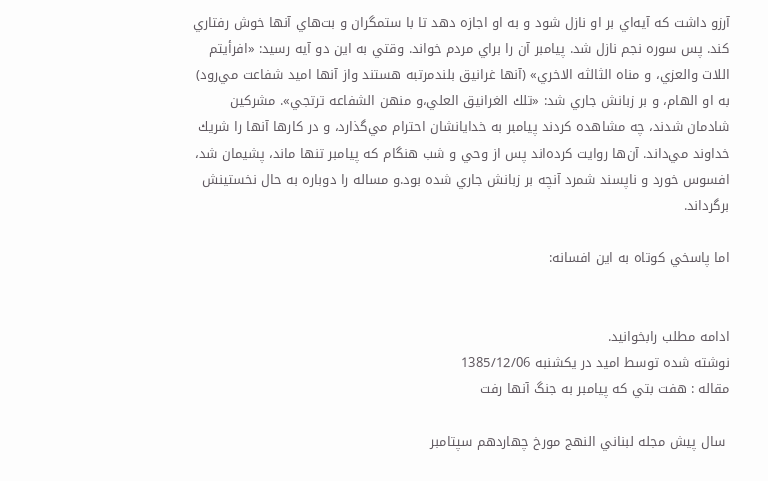آرزو داشت كه آيه‌اي بر او نازل شود و به او اجازه دهد تا با ستمگران و بت‌هاي آنها خوش رفتاري كند. پس سوره نجم نازل شد. پيامبر آن را براي مردم خواند. وقتي به اين دو آيه رسيد: «افرأيتم اللات والعزي، و مناه الثالثه الاخري» (آنها غرانيق بلندمرتبه هستند واز آنها اميد شفاعت مي‌رود) به او الهام، و بر زبانش جاري شد: «تلك الغرانيق العلي،و منهن الشفاعه ترتجي». مشركين شادمان شدند، چه مشاهده كردند پيامبر به خدايانشان احترام مي‌گذارد، و در كارها آنها را شريك خداوند مي‌داند. آن‌ها روايت كرده‌اند پس از وحي و شب هنگام كه پيامبر تنها ماند، پشيمان شد، افسوس خورد و ناپسند شمرد آنچه بر زبانش جاري شده بود.و مساله را دوباره به حال نخستينش برگرداند.

اما پاسخي كوتاه به اين افسانه:


ادامه مطلب رابخوانید.
نوشته شده توسط امید در یکشنبه 1385/12/06
مقاله : هفت بتي كه پيامبر به جنگ آنها رفت

 سال پيش مجله لبناني النهج مورخ چهاردهم سپتامبر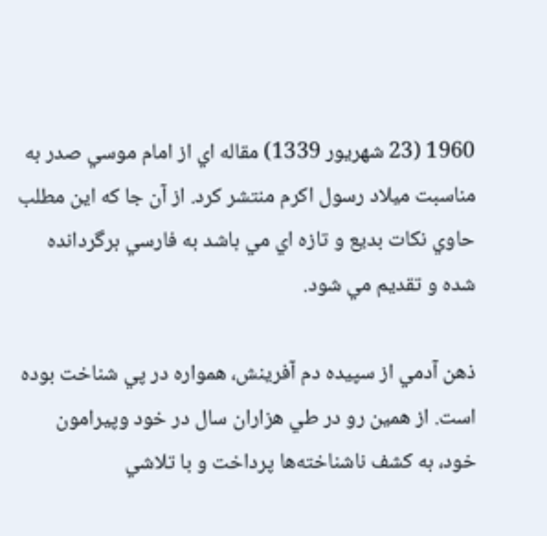1960 (23 شهريور 1339) مقاله اي از امام موسي صدر به مناسبت ميلاد رسول اكرم منتشر كرد. از آن جا كه اين مطلب حاوي نكات بديع و تازه اي مي باشد به فارسي برگردانده شده و تقديم مي شود.

ذهن آدمي از سپيده دم آفرينش، همواره در پي شناخت بوده است. از همين رو در طي هزاران سال در خود وپيرامون خود، به كشف ناشناخته‌ها پرداخت و با تلاشي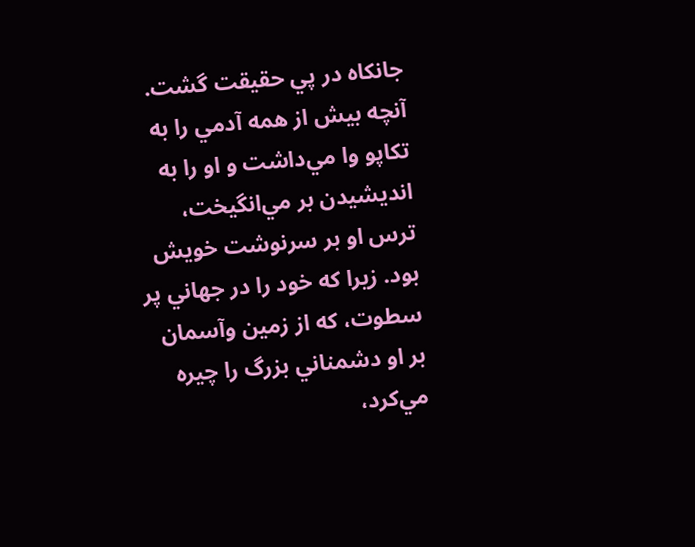جانكاه در پي حقيقت گشت. آنچه بيش از همه آدمي را به تكاپو وا مي‌داشت و او را به انديشيدن بر مي‌انگيخت، ترس او بر سرنوشت خويش بود. زيرا كه خود را در جهاني پر سطوت، كه از زمين وآسمان بر او دشمناني بزرگ را چيره مي‌كرد،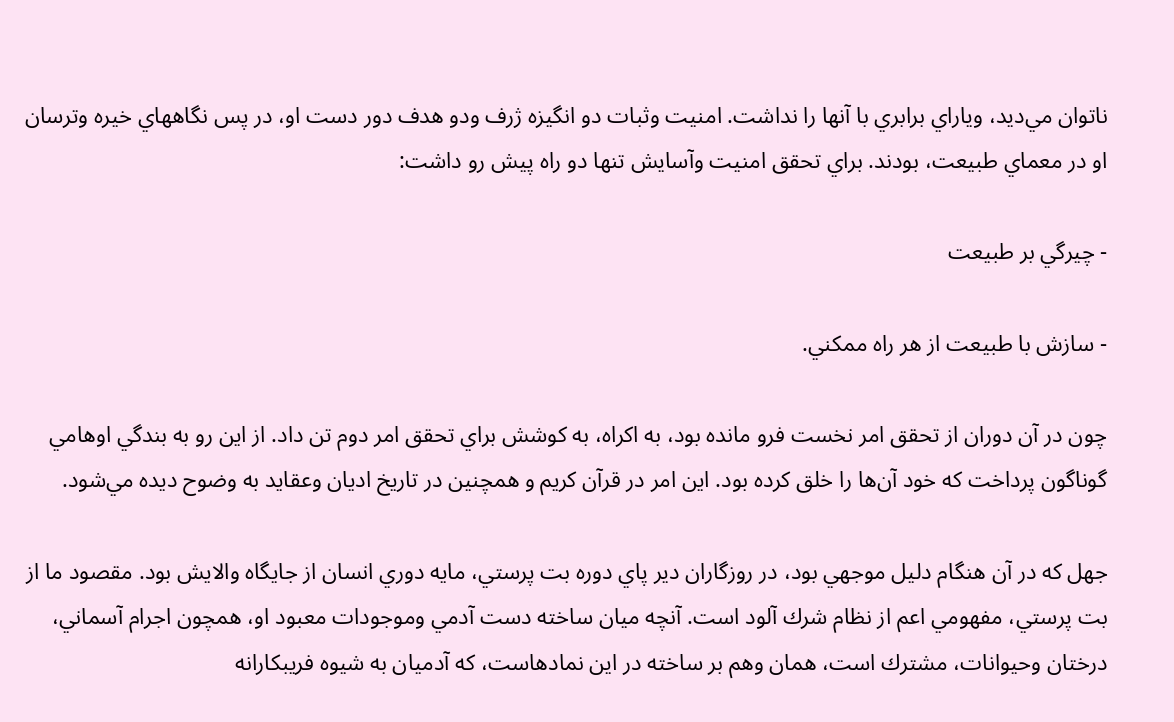ناتوان مي‌ديد، وياراي برابري با آنها را نداشت. امنيت وثبات دو انگيزه ژرف ودو هدف دور دست او، در پس نگاههاي خيره وترسان او در معماي طبيعت، بودند. براي تحقق امنيت وآسايش تنها دو راه پيش رو داشت:

- چيرگي بر طبيعت

- سازش با طبيعت از هر راه ممكني.

چون در آن دوران از تحقق امر نخست فرو مانده بود، به اكراه، به كوشش براي تحقق امر دوم تن داد. از اين رو به بندگي اوهامي گوناگون پرداخت كه خود آن‌ها را خلق كرده بود. اين امر در قرآن كريم و همچنين در تاريخ اديان وعقايد به وضوح ديده مي‌شود.

جهل كه در آن هنگام دليل موجهي بود، در روزگاران دير پاي دوره بت پرستي، مايه دوري انسان از جايگاه والايش بود. مقصود ما از بت پرستي، مفهومي اعم از نظام شرك آلود است. آنچه ميان ساخته دست آدمي وموجودات معبود او، همچون اجرام آسماني، درختان وحيوانات، مشترك است، همان وهم بر ساخته در اين نمادهاست، كه آدميان به شيوه فريبكارانه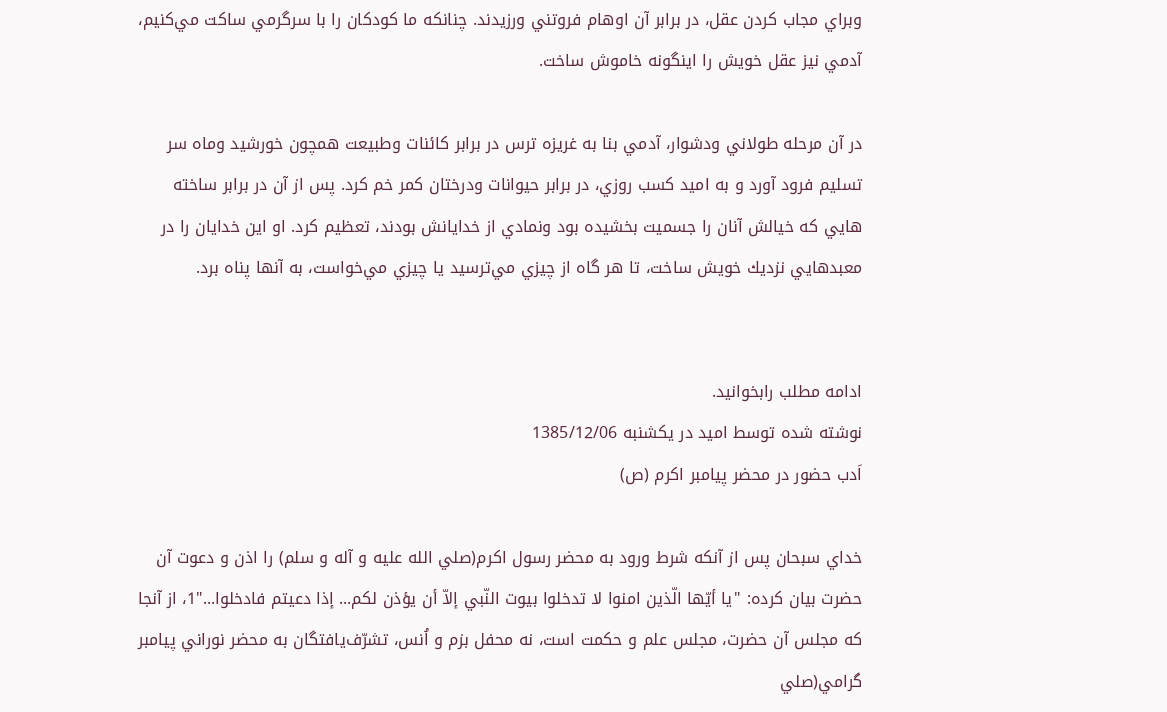وبراي مجاب كردن عقل، در برابر آن اوهام فروتني ورزيدند. چنانكه ما كودكان را با سرگرمي ساكت مي‌كنيم، آدمي نيز عقل خويش را اينگونه خاموش ساخت.

در آن مرحله طولاني ودشوار، آدمي بنا به غريزه ترس در برابر كائنات وطبيعت همچون خورشيد وماه سر تسليم فرود آورد و به اميد كسب روزي، در برابر حيوانات ودرختان كمر خم كرد. پس از آن در برابر ساخته هايي كه خيالش آنان را جسميت بخشيده بود ونمادي از خدايانش بودند، تعظيم كرد. او اين خدايان را در معبدهايي نزديك خويش ساخت، تا هر گاه از چيزي مي‌ترسيد يا چيزي مي‌خواست، به آنها پناه برد.


ادامه مطلب رابخوانید.
نوشته شده توسط امید در یکشنبه 1385/12/06
اَدب حضور در محضر پيامبر اكرم (ص)

خداي سبحان پس از آنكه شرط ورود به محضر رسول اكرم‌(صلي الله عليه و آله و سلم) را اذن و دعوت آن حضرت بيان كرده: "يا أيّها الّذين امنوا لا تدخلوا بيوت النّبي إلاّ أن يؤذن لكم... إذا دعيتم فادخلوا..."1، از آنجا كه مجلس آن حضرت، مجلس علم و حكمت است، نه محفل بزم و اُنس، تشرّف‌يافتگان به محضر نوراني پيامبر گرامي‌(صلي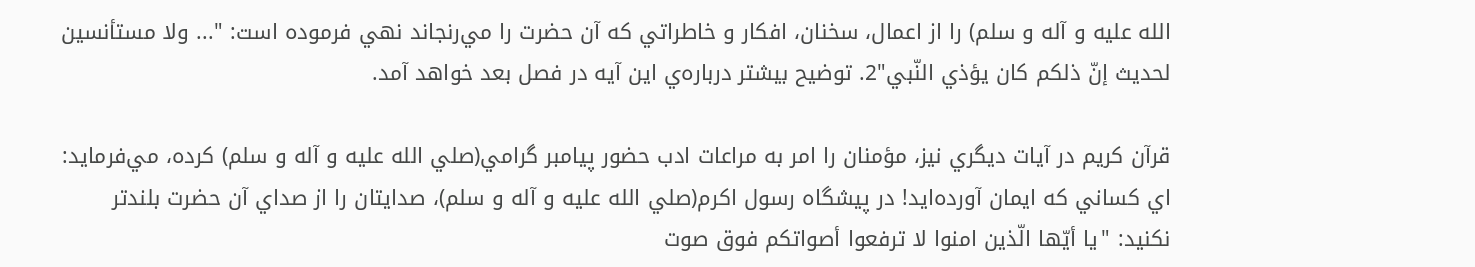الله عليه و آله و سلم) را از اعمال، سخنان، افكار و خاطراتي كه آن حضرت را مي‌رنجاند نهي فرموده است: "... ولا مستأنسين لحديث إنّ ذلكم كان يؤذي النّبي"2. توضيح بيشتر درباره‌ي‌ اين آيه در فصل بعد خواهد آمد.

قرآن كريم در آيات ديگري نيز، مؤمنان را امر به مراعات ادب حضور پيامبر گرامي‌(صلي الله عليه و آله و سلم) كرده، مي‌فرمايد: اي كساني كه ايمان آورده‌ايد! در پيشگاه رسول اكرم‌(صلي الله عليه و آله و سلم)، صدايتان را از صداي آن حضرت بلندتر نكنيد: "يا أيّها الّذين امنوا لا ترفعوا أصواتكم فوق صوت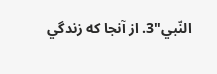النّبي"3. از آنجا كه زندگي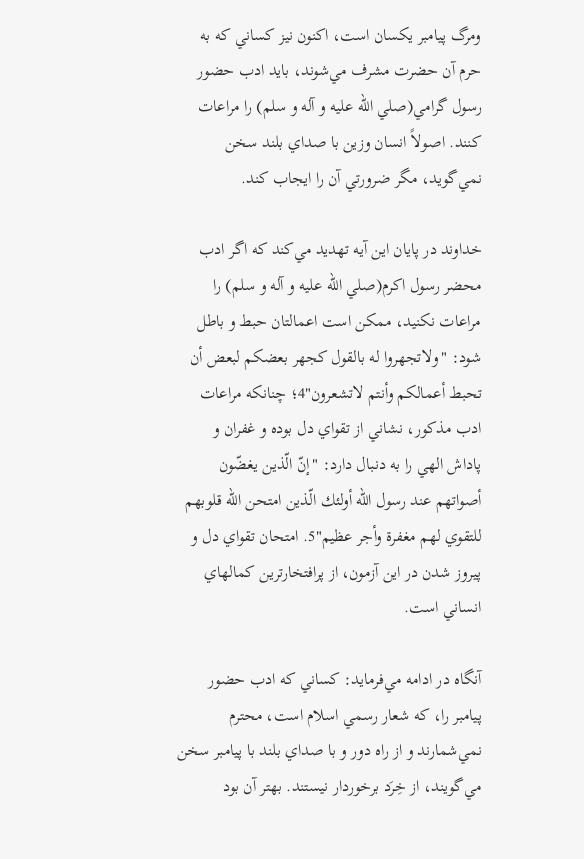ومرگ پيامبر يكسان است، اكنون نيز كساني كه به حرم آن حضرت مشرف مي‌شوند، بايد ادب حضور رسول گرامي‌(صلي الله عليه و آله و سلم) را مراعات كنند. اصولا‌ً انسان وزين با صداي بلند سخن نمي‌گويد، مگر ضرورتي آن را ايجاب كند.

خداوند در پايان اين آيه تهديد مي‌كند كه اگر ادب محضر رسول اكرم‌(صلي الله عليه و آله و سلم) را مراعات نكنيد، ممكن است اعمالتان حبط و باطل شود: "ولا‌تجهروا له بالقول كجهر بعضكم لبعض أن تحبط أعمالكم وأنتم لا‌تشعرون"4؛ چنانكه مراعات ادب مذكور، نشاني از تقواي دل بوده و غفران و پاداش الهي را به دنبال دارد: "إنّ الّذين يغضّون أصواتهم عند رسول الله أولئك الّذين امتحن الله قلوبهم للتقوي لهم مغفرة وأجر عظيم"5. امتحان تقواي دل و پيروز شدن در اين آزمون، از پر‌افتخارترين كمالهاي انساني است.

آنگاه در ادامه مي‌فرمايد: كساني كه ادب حضور پيامبر را، كه شعار رسمي اسلام است، محترم نمي‌شمارند و از راه دور و با صداي بلند با پيامبر سخن مي‌گويند، از خِرَد برخوردار نيستند. بهتر آن بود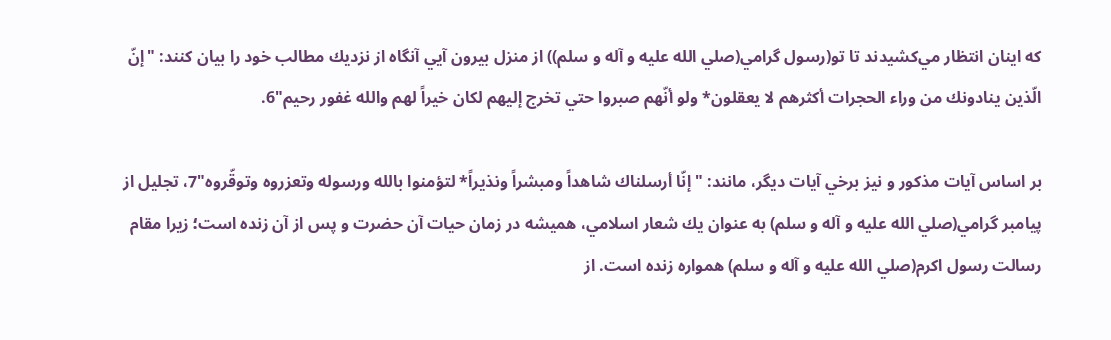كه اينان انتظار مي‌كشيدند تا تو‌(رسول گرامي‌(صلي الله عليه و آله و سلم)) از منزل بيرون آيي آنگاه از نزديك مطالب خود را بيان كنند: "إنّ الّذين ينادونك من وراء الحجرات أكثرهم لا يعقلون‌* ولو أنّهم صبروا حتي تخرج إليهم لكان خيراً لهم والله غفور رحيم"6.

بر اساس آيات مذكور و نيز برخي آيات ديگر، مانند: "إنّا أرسلناك شاهداً ومبشراً ونذيراً‌* لتؤمنوا بالله ورسوله وتعزروه وتوقّروه"7، تجليل از پيامبر گرامي‌(صلي الله عليه و آله و سلم) به عنوان يك شعار اسلامي، هميشه در زمان حيات آن حضرت و پس از آن زنده است؛ زيرا مقام رسالت رسول اكرم‌(صلي الله عليه و آله و سلم) همواره زنده است. از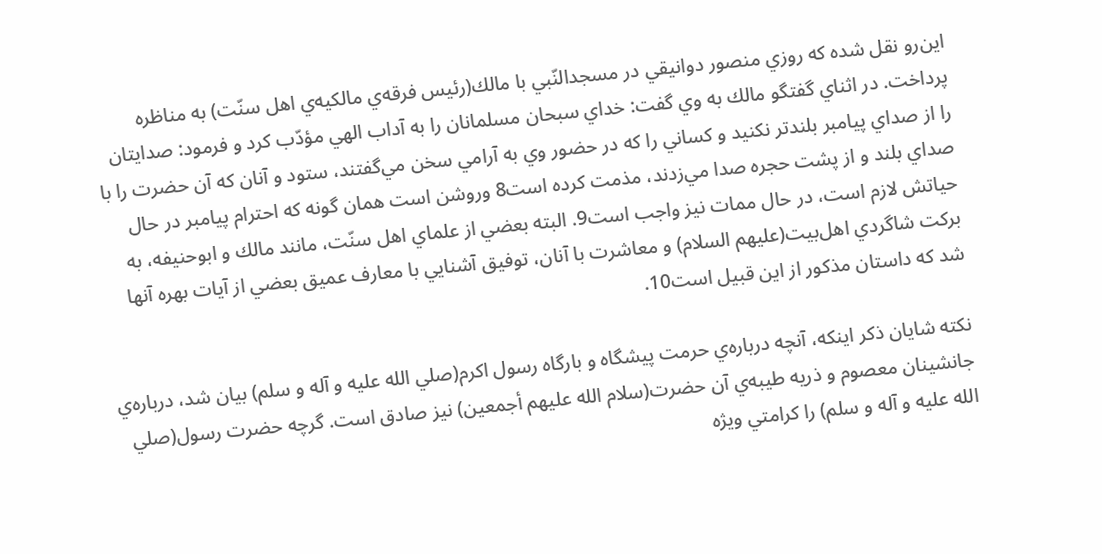اين‌رو نقل شده كه روزي منصور دوانيقي در مسجد‌النّبي با مالك‌(رئيس فرقه‌ي‌ مالكيه‌ي‌ اهل سنّت) به مناظره پرداخت. در اثناي گفتگو مالك به وي گفت: خداي سبحان مسلمانان را به آداب الهي مؤدّب كرد و فرمود: صدايتان را از صداي پيامبر بلندتر نكنيد و كساني را كه در حضور وي به آرامي سخن مي‌گفتند، ستود و آنان كه آن حضرت را با صداي بلند و از پشت حجره صدا مي‌زدند، مذمت كرده است8 و‌روشن است همان گونه كه احترام پيامبر در حال حياتش لازم است، در حال ممات نيز واجب است9. البته بعضي از علماي اهل سنّت، مانند مالك و ابو‌حنيفه، به بركت شاگردي اهل‌بيت‌(عليهم السلام) و معاشرت با آنان، توفيق آشنايي با معارف عميق بعضي از آيات بهره آنها شد كه داستان مذكور از اين قبيل است10.

نكته شايان ذكر اينكه، آنچه درباره‌ي‌ حرمت پيشگاه و بارگاه رسول اكرم‌(صلي الله عليه و آله و سلم) بيان شد، درباره‌ي‌ جانشينان معصوم و ذريه طيبه‌ي‌ آن حضرت‌(سلام الله عليهم أجمعين) نيز صادق است. گرچه حضرت رسول‌(صلي الله عليه و آله و سلم) را كرامتي ويژه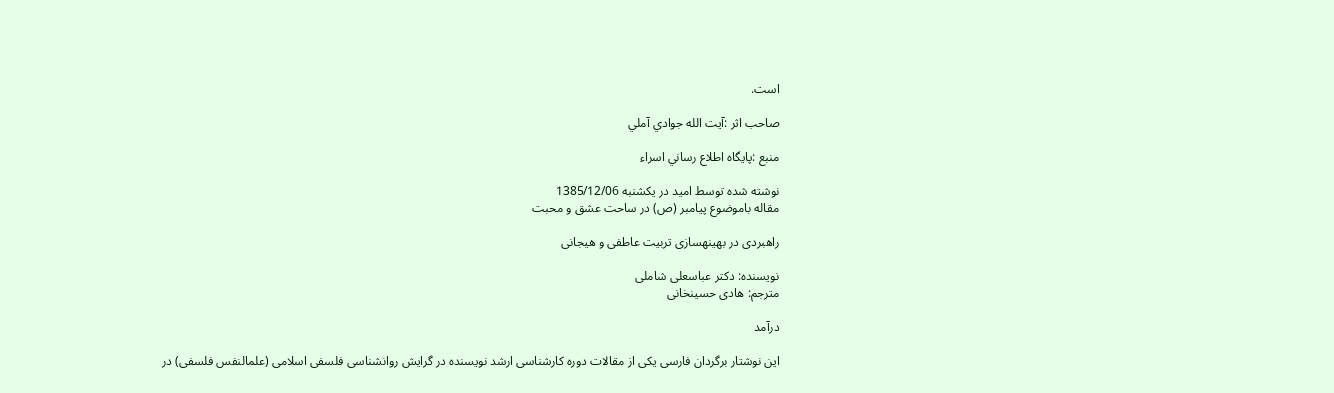است.

صاحب اثر :آيت الله جوادي آملي

منبع :پايگاه اطلاع رساني اسراء

نوشته شده توسط امید در یکشنبه 1385/12/06
مقاله باموضوع پيامبر (ص) در ساحت عشق و محبت

راهبردى در بهينهسازى تربيت عاطفى و هيجانى

نويسنده: دكتر عباسعلى شاملى
مترجم: هادى حسينخانى

درآمد

اين نوشتار برگردان فارسى يكى از مقالات دوره كارشناسى ارشد نويسنده در گرايش روانشناسى فلسفى اسلامى (علمالنفس فلسفى) در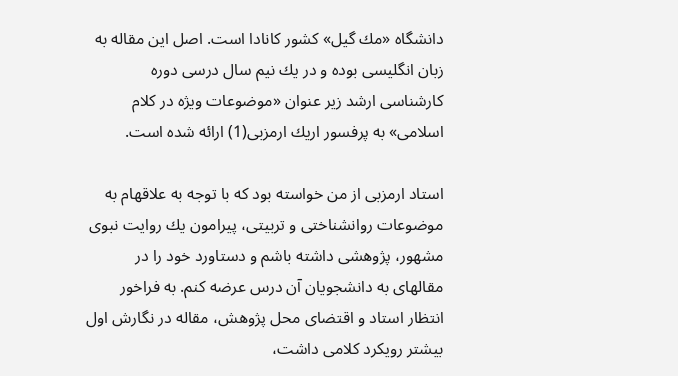دانشگاه «مك گيل» كشور كانادا است. اصل اين مقاله به زبان انگليسى بوده و در يك نيم سال درسى دوره كارشناسى ارشد زير عنوان «موضوعات ويژه در كلام اسلامى» به پرفسور اريك ارمزبى(1) ارائه شده است.

استاد ارمزبى از من خواسته بود كه با توجه به علاقهام به موضوعات روانشناختى و تربيتى، پيرامون يك روايت نبوى مشهور، پژوهشى داشته باشم و دستاورد خود را در مقالهاى به دانشجويان آن درس عرضه كنم. به فراخور انتظار استاد و اقتضاى محل پژوهش، مقاله در نگارش اول بيشتر رويكرد كلامى داشت،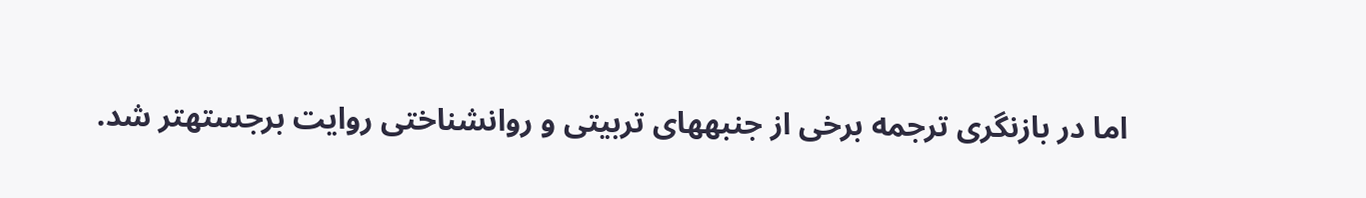اما در بازنگرى ترجمه برخى از جنبههاى تربيتى و روانشناختى روايت برجستهتر شد.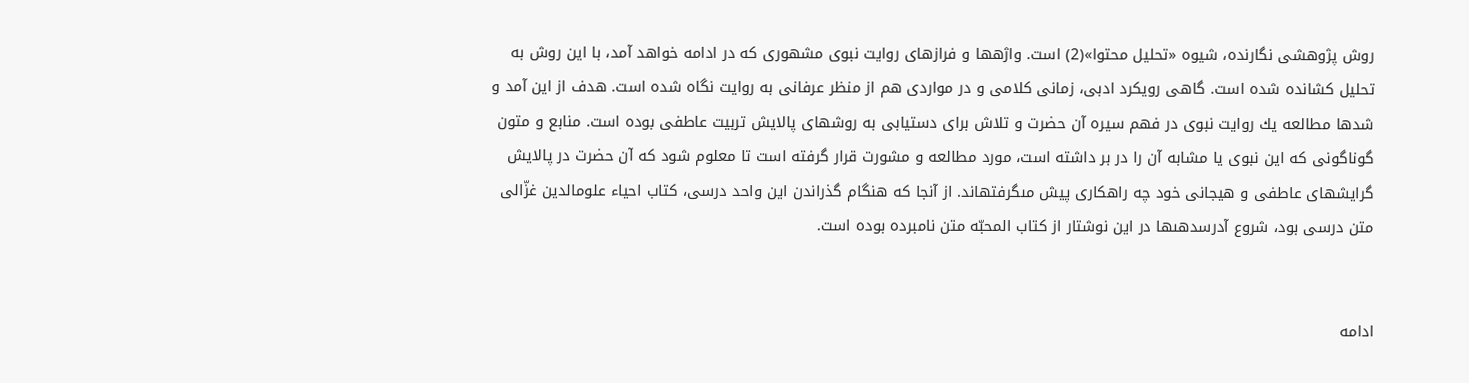روش پژوهشى نگارنده، شيوه «تحليل محتوا»(2) است. واژهها و فرازهاى روايت نبوى مشهورى كه در ادامه خواهد آمد، با اين روش به تحليل كشانده شده است. گاهى رويكرد ادبى، زمانى كلامى و در مواردى هم از منظر عرفانى به روايت نگاه شده است. هدف از اين آمد و شدها مطالعه يك روايت نبوى در فهم سيره آن حضرت و تلاش براى دستيابى به روشهاى پالايش تربيت عاطفى بوده است. منابع و متون گوناگونى كه اين نبوى يا مشابه آن را در بر داشته است، مورد مطالعه و مشورت قرار گرفته است تا معلوم شود كه آن حضرت در پالايش گرايشهاى عاطفى و هيجانى خود چه راهكارى پيش مىگرفتهاند. از آنجا كه هنگام گذراندن اين واحد درسى، كتاب احياء علومالدين غزّالى متن درسى بود، شروع آدرسدهىها در اين نوشتار از كتاب المحبّه متن نامبرده بوده است.


ادامه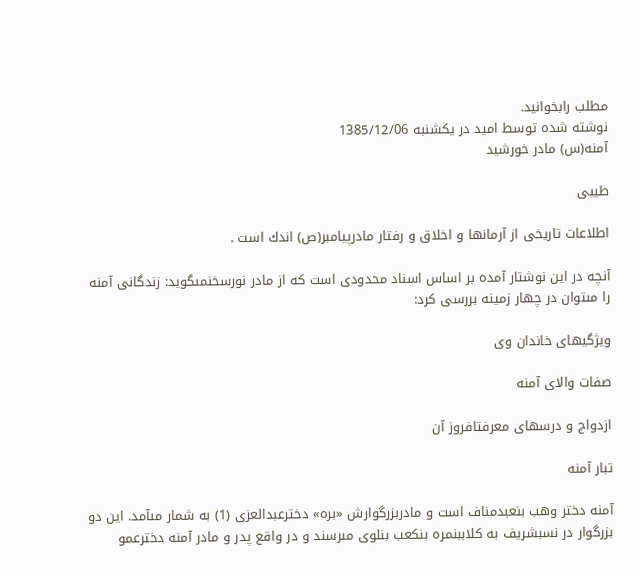مطلب رابخوانید.
نوشته شده توسط امید در یکشنبه 1385/12/06
آمنه(س) مادر خورشيد

طيبى

اطلاعات تاريخى از آرمانها و اخلاق و رفتار مادرپيامبر(ص) اندك است .

آنچه در اين نوشتار آمده بر اساس اسناد محدودى است كه از مادر نورسخنمىگويد: زندگانى آمنه را مىتوان در چهار زمينه بررسى كرد:

ويژگيهاى خاندان وى

صفات والاى آمنه

ازدواج و درسهاى معرفتافروز آن

تبار آمنه

آمنه دختر وهب بنعبدمناف است و مادربزرگوارش «بره» دخترعبدالعزى (1) به شمار مىآمد. اين دو بزرگوار در نسبشريف به كلاببنمره بنكعب بنلوى مىرسند و در واقع پدر و مادر آمنه دخترعمو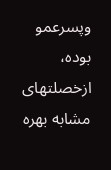وپسرعمو بوده، ازخصلتهاى مشابه بهره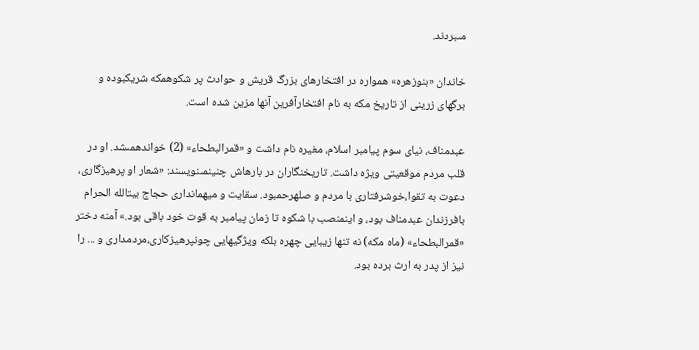مىبردند.

خاندان «بنوزهره» همواره در افتخارهاى بزرگ قريش و حوادث پر شكوهمكه شريكبوده و برگهاى زرينى از تاريخ مكه به نام افتخارآفرين آنها مزين شده است.

عبدمناف، نياى سوم پيامبر اسلام، مغيره نام داشت و «قمرالبطحاء» (2) خواندهمىشد. او در قلب مردم موقعيتى ويژه داشت. تاريخنگاران در بارهاش چنينمىنويسند: «شعار او پرهيزگارى، دعوت به تقوا،خوشرفتارى با مردم و صلهرحمبود. سقايت و ميهماندارى حجاج بيتالله الحرام بافرزندان عبدمناف بود، و اينمنصب با شكوه تا زمان پيامبر به قوت خود باقى بود.» آمنه دختر «قمرالبطحاء» (ماه مكه) نه تنها زيبايى چهره بلكه ويژگيهايى چونپرهيزكارى،مردمدارى و ... را نيز از پدر به ارث برده بود.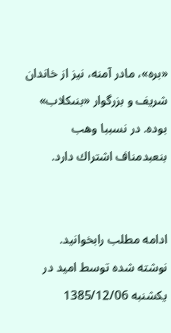«بره»، مادر آمنه، نيز از خاندان شريف و بزرگوار «بنىكلاب» بوده. در نسببا وهب بنعبدمناف اشتراك دارد.


ادامه مطلب رابخوانید.
نوشته شده توسط امید در یکشنبه 1385/12/06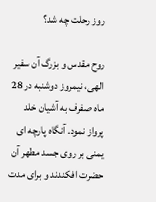روز رحلت چه شد؟

روح مقدس و بزرگ آن سفیر الهی، نیمروز دوشنبه در 28 ماه صفرف به آشیان خلد پرواز نمود. آنگاه پارچه ای یمنی بر روی جسد مطهر آن حضرت افکندند و برای مدت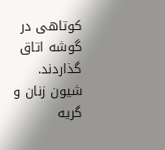کوتاهی در گوشه اتاق گذاردند. شیون زنان و گریه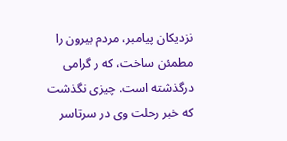نزدیکان پیامبر، مردم بیرون را مطمئن ساخت، که ر گرامی درگذشته است. چیزی نگذشت که خبر رحلت وی در سرتاسر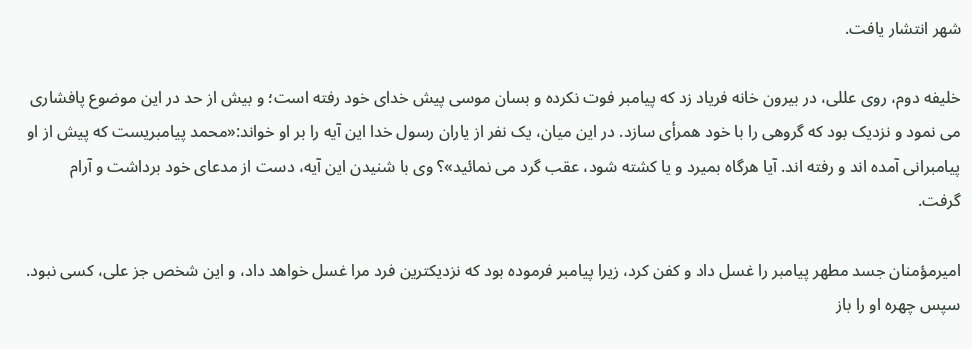شهر انتشار یافت.

خلیفه دوم، روی عللی، در بیرون خانه فریاد زد که پیامبر فوت نکرده و بسان موسی پیش خدای خود رفته است؛ و بیش از حد در این موضوع پافشاری می نمود و نزدیک بود که گروهی را با خود همرأی سازد. در این میان، یک نفر از یاران رسول خدا این آیه را بر او خواند:«محمد پیامبریست که پیش از او پیامبرانی آمده اند و رفته اند. آیا هرگاه بمیرد و یا کشته شود، عقب گرد می نمائید»؟ وی با شنیدن این آیه، دست از مدعای خود برداشت و آرام گرفت.

امیرمؤمنان جسد مطهر پیامبر را غسل داد و کفن کرد، زیرا پیامبر فرموده بود که نزدیکترین فرد مرا غسل خواهد داد، و این شخص جز علی، کسی نبود. سپس چهره او را باز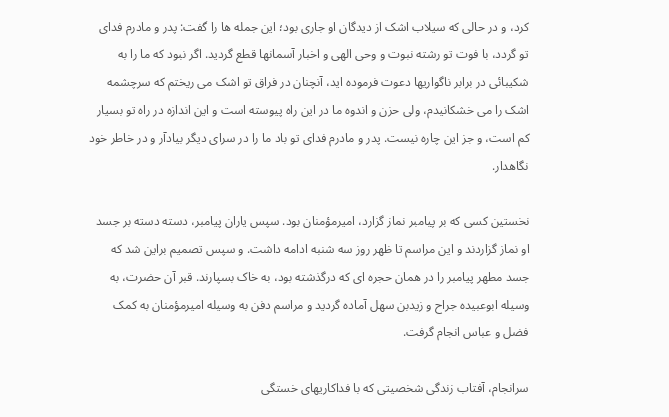کرد، و در حالی که سیلاب اشک از دیدگان او جاری بود؛ این جمله ها را گفت: پدر و مادرم فدای تو گردد، با فوت تو رشته نبوت و وحی الهی و اخبار آسمانها قطع گردید. اگر نبود که ما را به شکیبائی در برابر ناگواریها دعوت فرموده اید، آنچنان در فراق تو اشک می ریختم که سرچشمه اشک را می خشکانیدم، ولی حزن و اندوه ما در این راه پیوسته است و این اندازه در راه تو بسیار کم است، و جز این چاره نیست. پدر و مادرم فدای تو باد ما را در سرای دیگر بیادآر و در خاطر خود نگاهدار.

نخستین کسی که بر پیامبر نماز گزارد، امیرمؤمنان بود. سپس یاران پیامبر، دسته دسته بر جسد او نماز گزاردند و این مراسم تا ظهر روز سه شنبه ادامه داشت. و سپس تصمیم براین شد که جسد مطهر پیامبر را در همان حجره ای که درگذشته بود، به خاک بسپارند. قبر آن حضرت، به وسیله ابوعبیده جراح و زیدبن سهل آماده گردید و مراسم دفن به وسیله امیرمؤمنان به کمک فضل و عباس انجام گرفت.

سرانجام، آفتاب زندگی شخصیتی که با فداکاریهای خستگی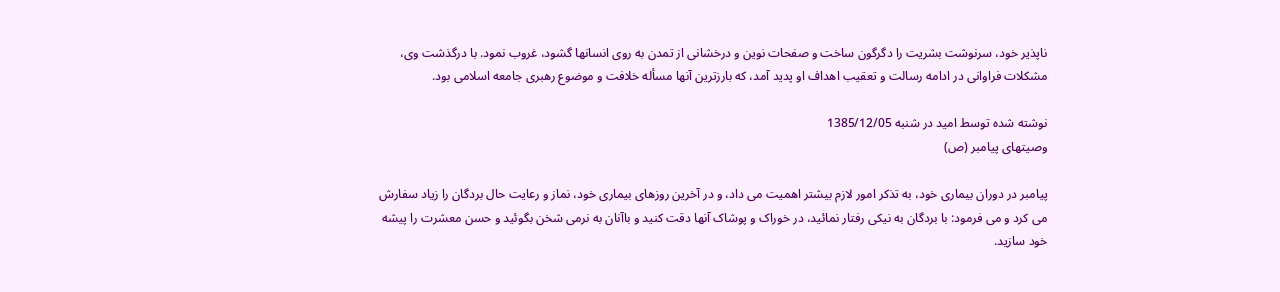ناپذیر خود، سرنوشت بشریت را دگرگون ساخت و صفحات نوین و درخشانی از تمدن به روی انسانها گشود، غروب نمود. با درگذشت وی، مشکلات فراوانی در ادامه رسالت و تعقیب اهداف او پدید آمد، که بارزترین آنها مسأله خلافت و موضوع رهبری جامعه اسلامی بود.

نوشته شده توسط امید در شنبه 1385/12/05
وصیتهای پیامبر (ص)

پیامبر در دوران بیماری خود، به تذکر امور لازم بیشتر اهمیت می داد، و در آخرین روزهای بیماری خود، نماز و رعایت حال بردگان را زیاد سفارش می کرد و می فرمود: با بردگان به نیکی رفتار نمائید، در خوراک و پوشاک آنها دقت کنید و باآنان به نرمی شخن بگوئید و حسن معشرت را پیشه خود سازید.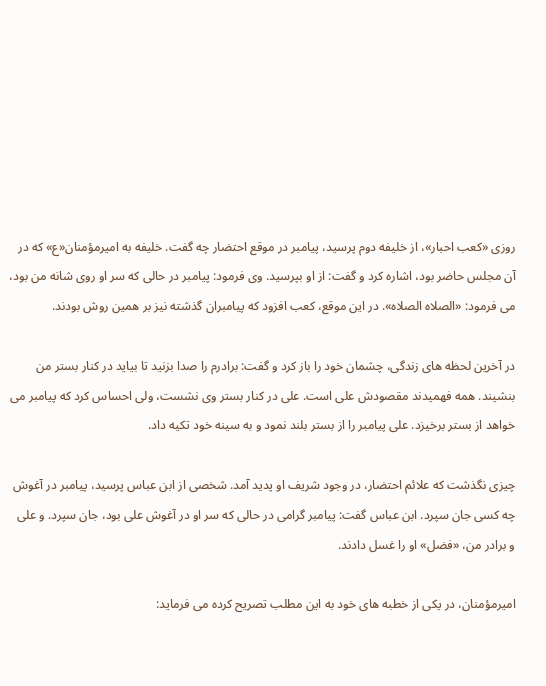روزی «کعب احبار»، از خلیفه دوم پرسید، پیامبر در موقع احتضار چه گفت. خلیفه به امیرمؤمنان«ع» که در آن مجلس حاضر بود، اشاره کرد و گفت: از او بپرسید. وی فرمود: پیامبر در حالی که سر او روی شانه من بود، می فرمود: «الصلاه الصلاه». در این موقع، کعب افزود که پیامبران گذشته نیز بر همین روش بودند.

در آخرین لحظه های زندگی، چشمان خود را باز کرد و گفت: برادرم را صدا بزنید تا بیاید در کنار بستر من بنشیند. همه فهمیدند مقصودش علی است. علی در کنار بستر وی نشست، ولی احساس کرد که پیامبر می خواهد از بستر برخیزد. علی پیامبر را از بستر بلند نمود و به سینه خود تکیه داد.

چیزی نگذشت که علائم احتضار، در وجود شریف او پدید آمد. شخصی از ابن عباس پرسید، پیامبر در آغوش چه کسی جان سپرد. ابن عباس گفت: پیامبر گرامی در حالی که سر او در آغوش علی بود، جان سپرد. و علی و برادر من، «فضل» او را غسل دادند.

امیرمؤمنان، در یکی از خطبه های خود به این مطلب تصریح کرده می فرماید: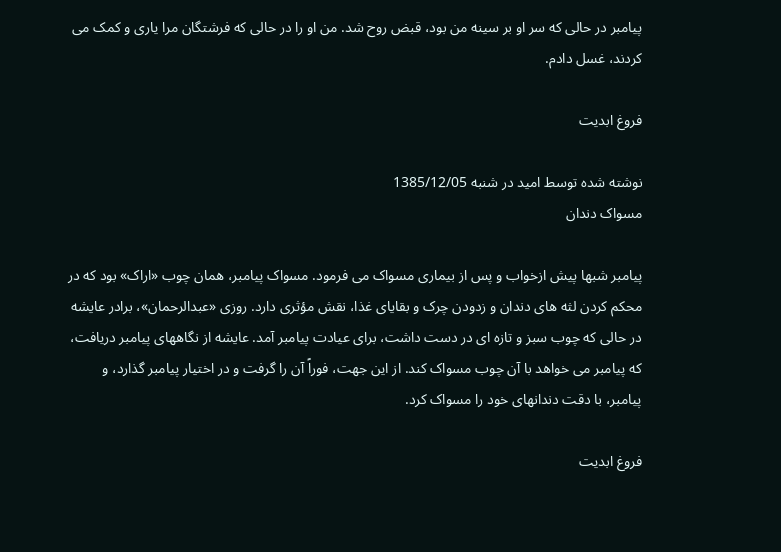پیامبر در حالی که سر او بر سینه من بود، قبض روح شد. من او را در حالی که فرشتگان مرا یاری و کمک می کردند، غسل دادم.

فروغ ابدیت

نوشته شده توسط امید در شنبه 1385/12/05
مسواک دندان

پیامبر شبها پیش ازخواب و پس از بیماری مسواک می فرمود. مسواک پیامبر، همان چوب «اراک» بود که در محکم کردن لثه های دندان و زدودن چرک و بقایای غذا، نقش مؤثری دارد. روزی «عبدالرحمان»، برادر عایشه در حالی که چوب سبز و تازه ای در دست داشت، برای عیادت پیامبر آمد. عایشه از نگاههای پیامبر دریافت، که پیامبر می خواهد با آن چوب مسواک کند. از این جهت، فوراً آن را گرفت و در اختیار پیامبر گذارد، و پیامبر، با دقت دندانهای خود را مسواک کرد.

فروغ ابدیت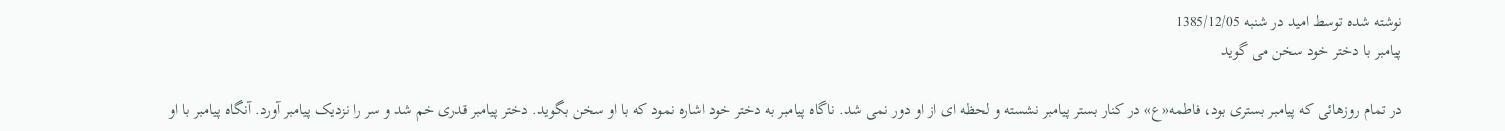نوشته شده توسط امید در شنبه 1385/12/05
پیامبر با دختر خود سخن می گوید

در تمام روزهائی که پیامبر بستری بود، فاطمه«ع» در کنار بستر پیامبر نشسته و لحظه ای از او دور نمی شد. ناگاه پیامبر به دختر خود اشاره نمود که با او سخن بگوید. دختر پیامبر قدری خم شد و سر را نزدیک پیامبر آورد. آنگاه پیامبر با او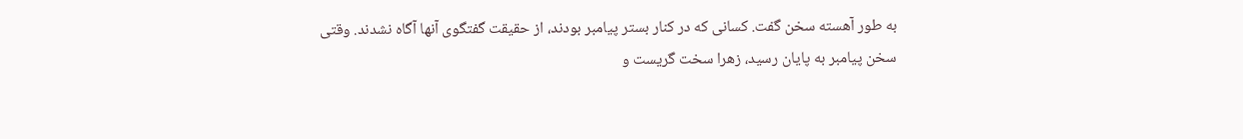به طور آهسته سخن گفت. کسانی که در کنار بستر پیامبر بودند، از حقیقت گفتگوی آنها آگاه نشدند. وقتی سخن پیامبر به پایان رسید، زهرا سخت گریست و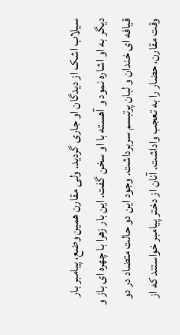سیلاب اشک از دیدگان او جاری گردید. ولی مقارن همین وضع، پیامبر بار دیگر به او اشاره نمود و آهسته با او سخن گفت. این بار زهرا با چهره ای باز و قیافه ای خندان و لبان پرتبسم سربرداشت. وجود این دو حالت متضاد در دو وقت مقارن، حضار را به تعجب واداشت. آنان از دختر پیامبر خواستند که از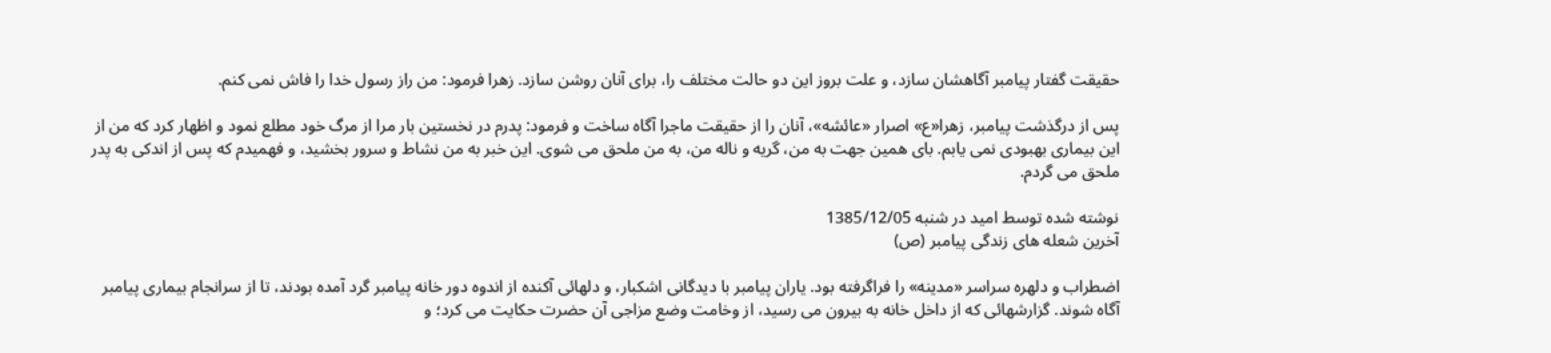حقیقت گفتار پیامبر آگاهشان سازد، و علت بروز این دو حالت مختلف را، برای آنان روشن سازد. زهرا فرمود: من راز رسول خدا را فاش نمی کنم.

پس از درگذشت پیامبر، زهرا«ع» اصرار «عائشه»، آنان را از حقیقت ماجرا آگاه ساخت و فرمود: پدرم در نخستین بار مرا از مرگ خود مطلع نمود و اظهار کرد که من از این بیماری بهبودی نمی یابم. بای همین جهت به من، گریه و ناله من، به من ملحق می شوی. این خبر به من نشاط و سرور بخشید، و فهمیدم که پس از اندکی به پدر ملحق می گردم.

نوشته شده توسط امید در شنبه 1385/12/05
آخرین شعله های زندگی پیامبر (ص)

اضطراب و دلهره سراسر «مدینه» را فراگرفته بود. یاران پیامبر با دیدگانی اشکبار، و دلهائی آکنده از اندوه دور خانه پیامبر گرد آمده بودند، تا از سرانجام بیماری پیامبر آگاه شوند. گزارشهائی که از داخل خانه به بیرون می رسید، از وخامت وضع مزاجی آن حضرت حکایت می کرد؛ و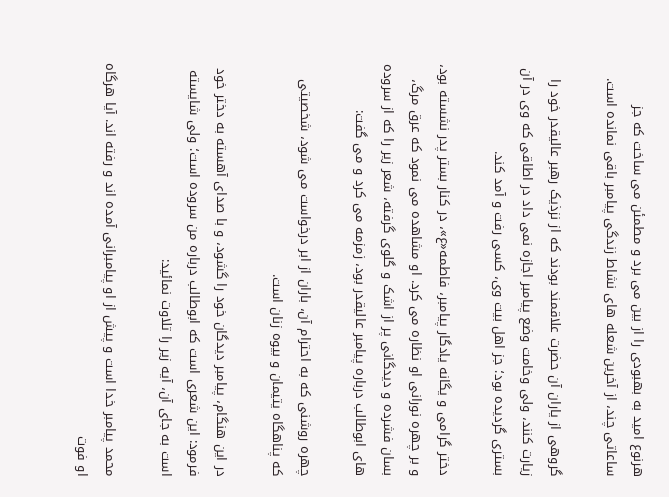هرنوع امید به بهبودی را از بین می برد و مطمئن می ساخت که جز ساعاتی چند، از آخرین شعله های نشاط زندگی پیامبر باقی نمانده است.

گروهی از یاران آن حضرت علاقمند بودند که از نزذیک رهبر عالیقدر خود را زیارت کنند، ولی وخامت وضع پیامبر اجازه نمی داد در اطاقی که وی در آن بستری گردیده بود؛ جز اهل بیت وی، کسی رفت و آمد کند.

دختر گرامی و یگانه یادگار پیامبر، فاطمه«ع»، در کنار بستر پدر نشسته بود، و بر چهره نورانی او نظاره می کرد. او مشاهده می نمود که عرق مرگ، بسان فشرده و دیدگانی پر از اشک و گلوی گرفته، شعر زیر را که از سروده های ابوطالب درباره پیامبر عالیقدر بود، زمزمه می کرد و می گفت:

چهره روشنی که به احترام آن، باران از ابر درخواست می شود، شخصیتی که پناهگاه یتیمان و بیوه زنان است.

در این هنگام، پیامبر دیدگان خود را گشود، و با صدای آهسته به دختر خود فرمود: این شعری است که ابوطالب درباره من سروده است؛ ولی شایسته است به جای آن، آیه زیر را تلاوت نمائید:

محمد پیامبر خدا است و پیش از او پیامبرانی آمده اند و رفته اند. آیا هرگاه او فوت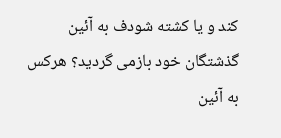کند و یا کشته شودف به آئین گذشتگان خود بازمی گردید؟ هرکس به آئین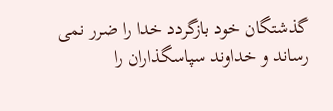گذشتگان خود بازگردد خدا را ضرر نمی رساند و خداوند سپاسگذاران را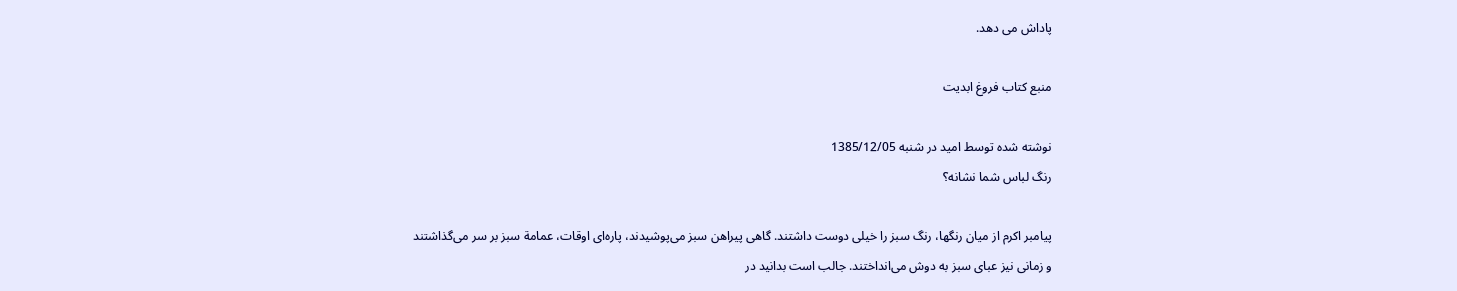پاداش می دهد.

منبع کتاب فروغ ابدیت

نوشته شده توسط امید در شنبه 1385/12/05
رنگ لباس شما نشانه؟

پیامبر اکرم از میان رنگها، رنگ سبز را خیلی دوست داشتند. گاهی پیراهن سبز می‌پوشیدند، پاره‌ای اوقات، عمامة سبز بر سر می‌گذاشتند و زمانی نیز عبای سبز به دوش می‌انداختند. جالب است بدانید در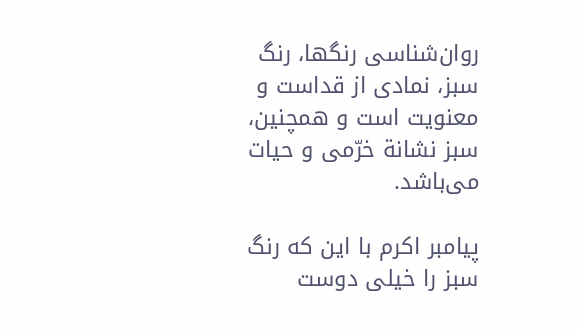روان‌شناسی رنگها، رنگ سبز، نمادی از قداست و معنویت است و همچنین، سبز نشانة خرّمی و حیات می‌باشد.

پیامبر اکرم با این که رنگ سبز را خیلی دوست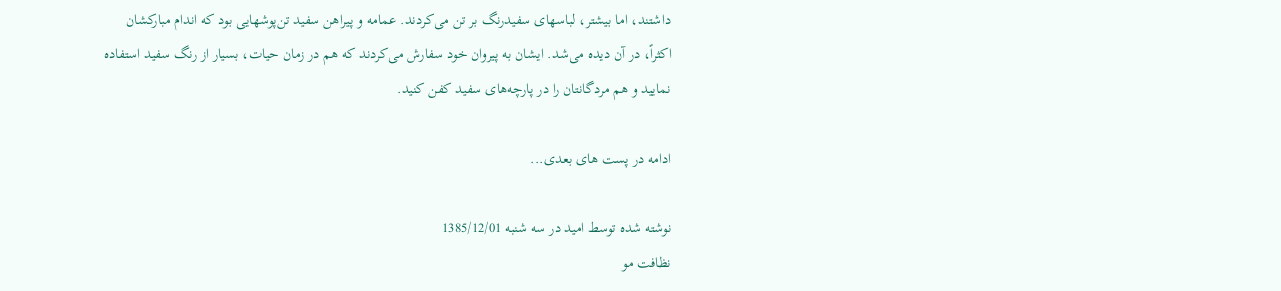داشتند، اما بیشتر، لباسهای سفیدرنگ بر تن می‌کردند. عمامه و پیراهن سفید تن‌پوشهایی بود که اندام مبارکشان اکثراً، در آن دیده می‌شد. ایشان به پیروان خود سفارش می‌کردند که هم در زمان حیات، بسیار از رنگ سفید استفاده نمایید و هم مردگانتان را در پارچه‌های سفید کفن کنید.

ادامه در پست های بعدی...

نوشته شده توسط امید در سه شنبه 1385/12/01
نظافت مو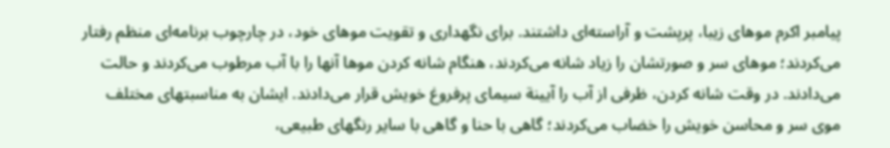پیامبر اکرم موهای زیبا، پرپشت و آراسته‌ای داشتند. برای نگهداری و تقویت موهای خود، در چارچوب برنامه‌ای منظم رفتار می‌کردند؛ موهای سر و صورتشان را زیاد شانه می‌کردند، هنگام شانه کردن موها آنها را با آب مرطوب می‌کردند و حالت می‌دادند. در وقت شانه کردن، ظرفی از آب را آیینة سیمای پرفروغ خویش قرار می‌دادند. ایشان به مناسبتهای مختلف موی سر و محاسن خویش را خضاب می‌کردند؛ گاهی با حنا و گاهی با سایر رنگهای طبیعی،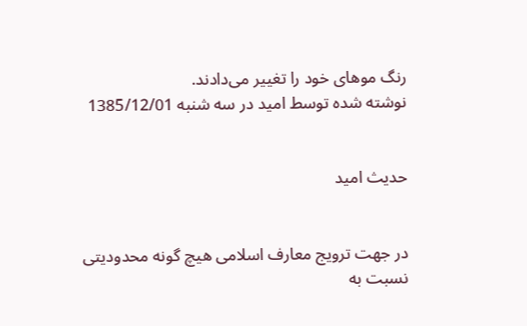رنگ موهای خود را تغییر می‌دادند.
نوشته شده توسط امید در سه شنبه 1385/12/01


حديث اميد


در جهت ترویج معارف اسلامی هيچ گونه محدوديتی نسبت به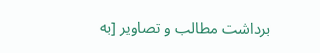برداشت مطالب و تصاوير [به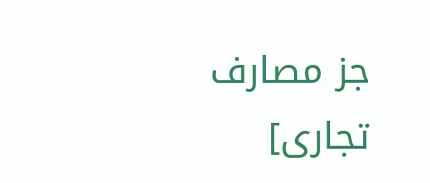جز مصارف تجاری]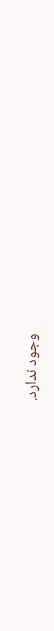وجود ندارد.